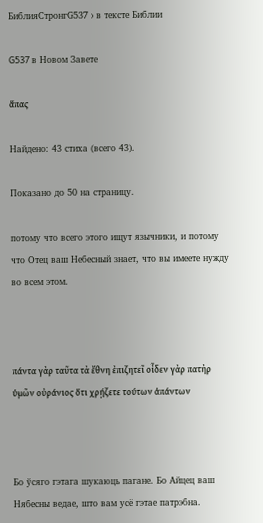БиблияСтронгG537 › в тексте Библии

G537 в Новом Завете

ἅπας

Найдено: 43 стиха (всего 43).

Показано до 50 на страницу.

потому что всего этого ищут язычники, и потому что Отец ваш Небесный знает, что вы имеете нужду во всем этом.



πάντα γὰρ ταῦτα τὰ ἔθνη ἐπιζητεῖ οἶδεν γὰρ πατὴρ ὑμῶν οὐράνιος ὅτι χρῄζετε τούτων ἁπάντων



Бо ўсяго гэтага шукаюць пагане. Бо Айцец ваш Нябесны ведае, што вам усё гэтае патрэбна.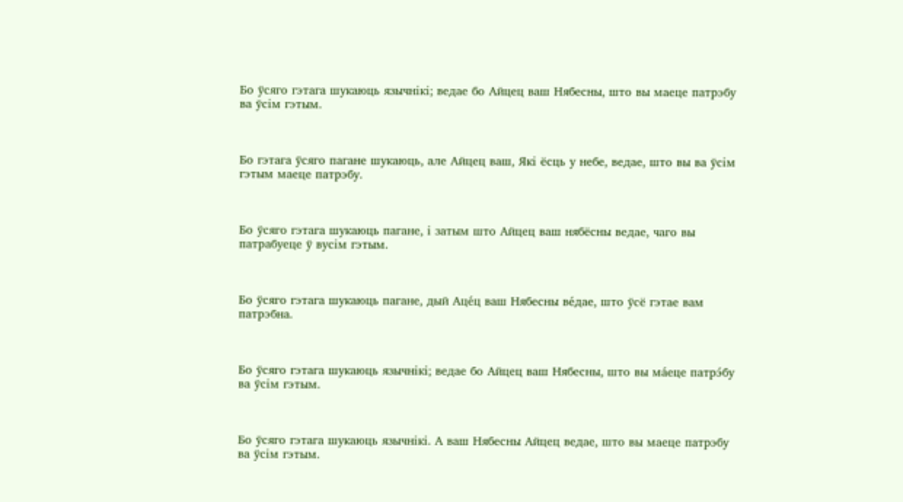Бо ўсяго гэтага шукаюць язычнікі; ведае бо Айцец ваш Нябесны, што вы маеце патрэбу ва ўсім гэтым.



Бо гэтага ўсяго пагане шукаюць, але Айцец ваш, Які ёсць у небе, ведае, што вы ва ўсім гэтым маеце патрэбу.



Бо ўсяго гэтага шукаюць пагане, і затым што Айцец ваш нябёсны ведае, чаго вы патрабуеце ў вусім гэтым.



Бо ўсяго гэтага шукаюць пагане, дый Аце́ц ваш Нябесны ве́дае, што ўсё гэтае вам патрэбна.



Бо ўсяго гэтага шукаюць язычнікі; ведае бо Айцец ваш Нябесны, што вы ма́еце патрэ́бу ва ўсім гэтым.



Бо ўсяго гэтага шукаюць язычнікі. А ваш Нябесны Айцец ведае, што вы маеце патрэбу ва ўсім гэтым.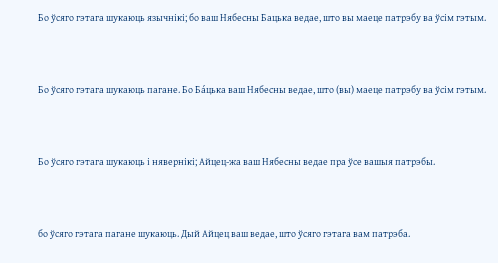Бо ўсяго гэтага шукаюць язычнікі; бо ваш Нябесны Бацька ведае, што вы маеце патрэбу ва ўсім гэтым.



Бо ўсяго гэтага шукаюць пагане. Бо Ба́цька ваш Нябесны ведае, што (вы) маеце патрэбу ва ўсім гэтым.



Бо ўсяго гэтага шукаюць і нявернікі; Айцец-жа ваш Нябесны ведае пра ўсе вашыя патрэбы.



бо ўсяго гэтага пагане шукаюць. Дый Айцец ваш ведае, што ўсяго гэтага вам патрэба.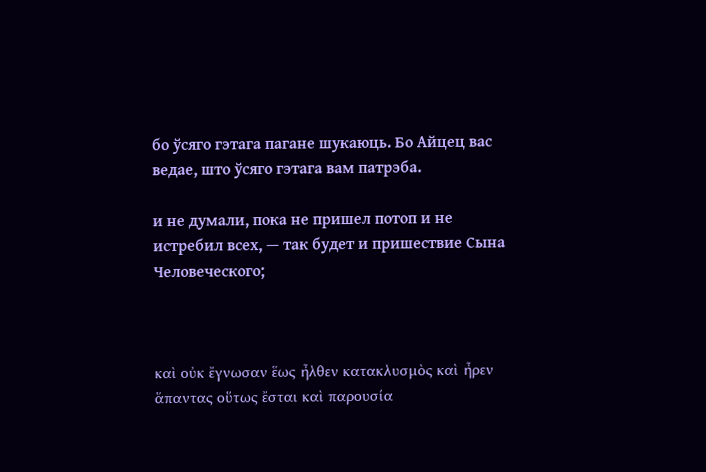бо ўсяго гэтага пагане шукаюць. Бо Айцец вас ведае, што ўсяго гэтага вам патрэба.

и не думали, пока не пришел потоп и не истребил всех, — так будет и пришествие Сына Человеческого;



καὶ οὐκ ἔγνωσαν ἕως ἦλθεν κατακλυσμὸς καὶ ἦρεν ἅπαντας οὕτως ἔσται καὶ παρουσία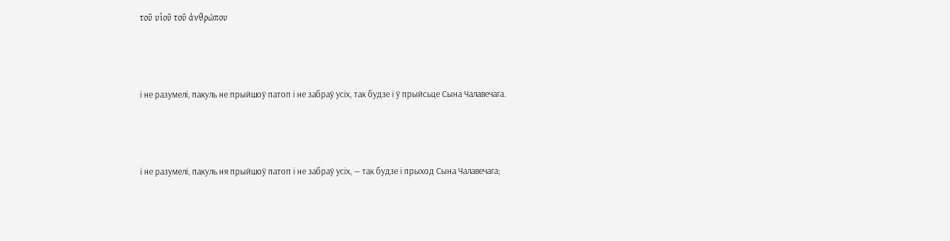τοῦ υἱοῦ τοῦ ἀνθρώπου



і не разумелі, пакуль не прыйшоў патоп і не забраў усіх, так будзе і ў прыйсьце Сына Чалавечага.



і не разумелі, пакуль ня прыйшоў патоп і не забраў усіх, — так будзе і прыход Сына Чалавечага;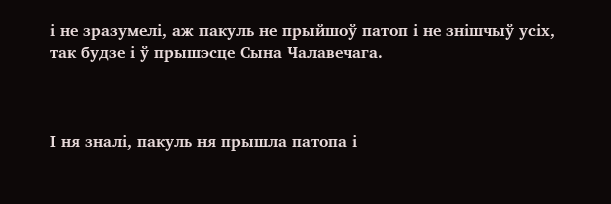і не зразумелі, аж пакуль не прыйшоў патоп і не знішчыў усіх, так будзе і ў прышэсце Сына Чалавечага.



І ня зналі, пакуль ня прышла патопа і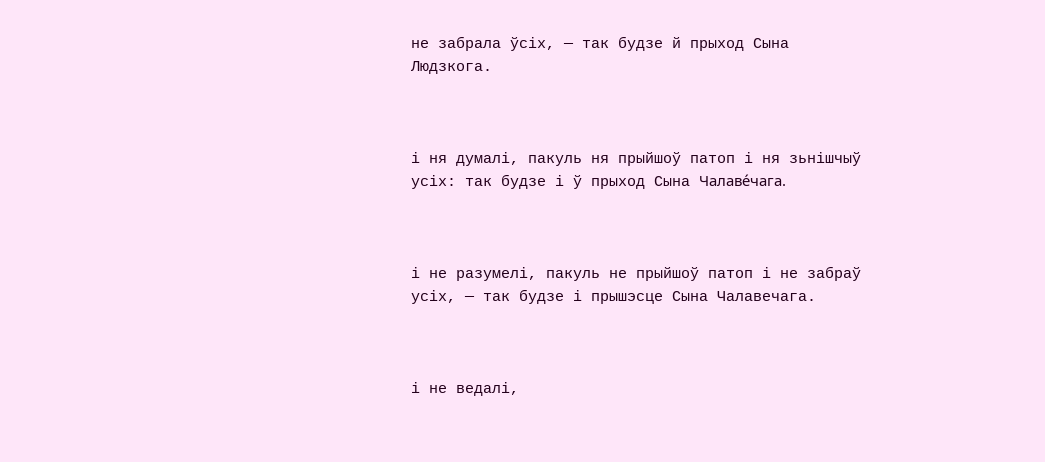не забрала ўсіх, — так будзе й прыход Сына Людзкога.



і ня думалі, пакуль ня прыйшоў патоп і ня зьнішчыў усіх: так будзе і ў прыход Сына Чалаве́чага.



і не разумелі, пакуль не прыйшоў патоп і не забраў усіх, — так будзе і прышэсце Сына Чалавечага.



і не ведалі,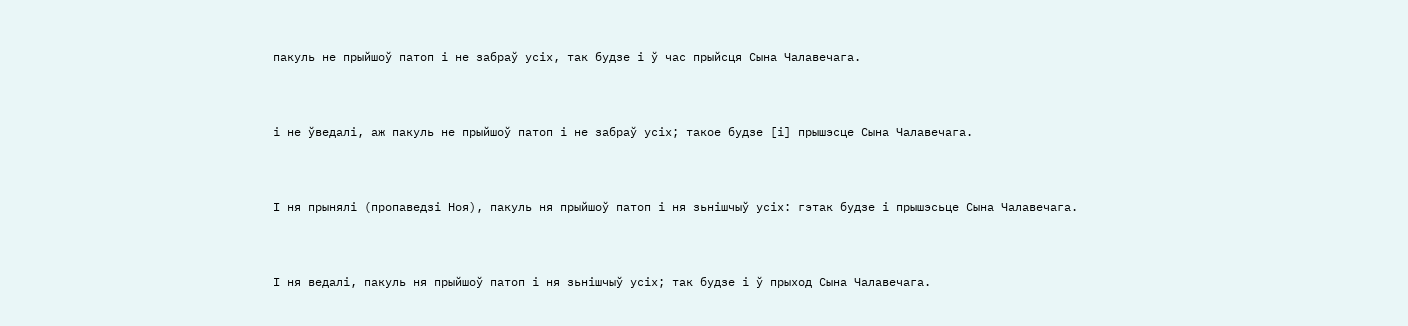пакуль не прыйшоў патоп і не забраў усіх, так будзе і ў час прыйсця Сына Чалавечага.



і не ўведалі, аж пакуль не прыйшоў патоп і не забраў усіх; такое будзе [і] прышэсце Сына Чалавечага.



І ня прынялі (пропаведзі Ноя), пакуль ня прыйшоў патоп і ня зьнішчыў усіх: гэтак будзе і прышэсьце Сына Чалавечага.



І ня ведалі, пакуль ня прыйшоў патоп і ня зьнішчыў усіх; так будзе і ў прыход Сына Чалавечага.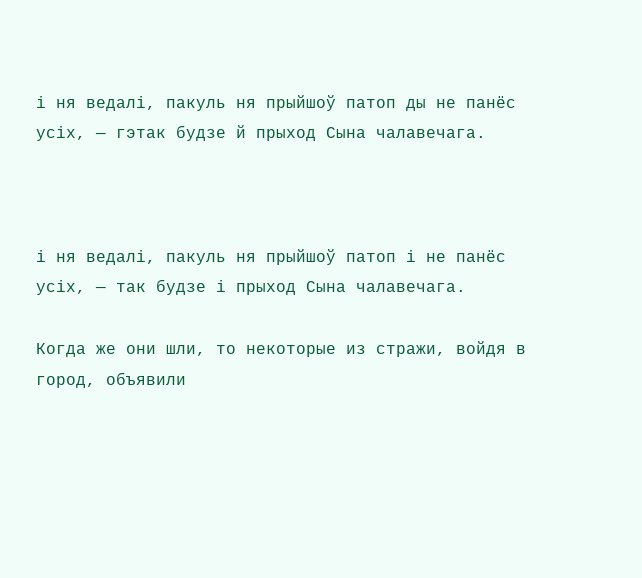і ня ведалі, пакуль ня прыйшоў патоп ды не панёс усіх, — гэтак будзе й прыход Сына чалавечага.



і ня ведалі, пакуль ня прыйшоў патоп і не панёс усіх, — так будзе і прыход Сына чалавечага.

Когда же они шли, то некоторые из стражи, войдя в город, объявили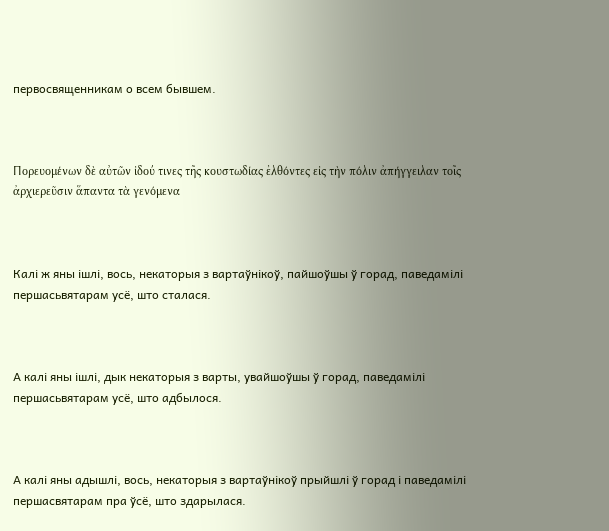первосвященникам о всем бывшем.



Πορευομένων δὲ αὐτῶν ἰδού τινες τῆς κουστωδίας ἐλθόντες εἰς τὴν πόλιν ἀπήγγειλαν τοῖς ἀρχιερεῦσιν ἅπαντα τὰ γενόμενα



Калі ж яны ішлі, вось, некаторыя з вартаўнікоў, пайшоўшы ў горад, паведамілі першасьвятарам усё, што сталася.



А калі яны ішлі, дык некаторыя з варты, увайшоўшы ў горад, паведамілі першасьвятарам усё, што адбылося.



А калі яны адышлі, вось, некаторыя з вартаўнікоў прыйшлі ў горад і паведамілі першасвятарам пра ўсё, што здарылася.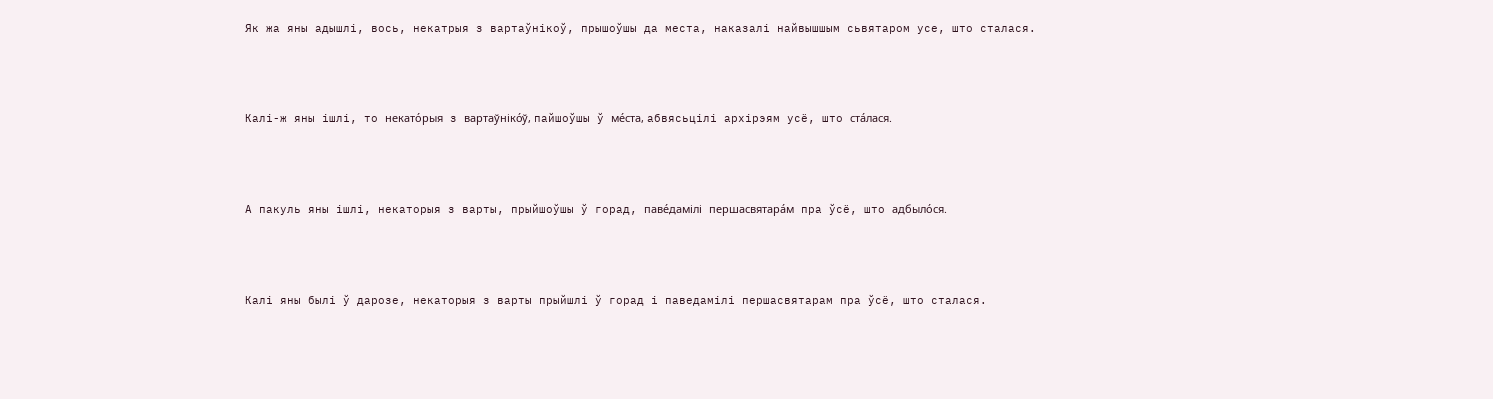Як жа яны адышлі, вось, некатрыя з вартаўнікоў, прышоўшы да места, наказалі найвышшым сьвятаром усе, што сталася.



Калі-ж яны ішлі, то некато́рыя з вартаўніко́ў, пайшоўшы ў ме́ста, абвясьцілі архірэям усё, што ста́лася.



А пакуль яны ішлі, некаторыя з варты, прыйшоўшы ў горад, паве́дамілі першасвятара́м пра ўсё, што адбыло́ся.



Калі яны былі ў дарозе, некаторыя з варты прыйшлі ў горад і паведамілі першасвятарам пра ўсё, што сталася.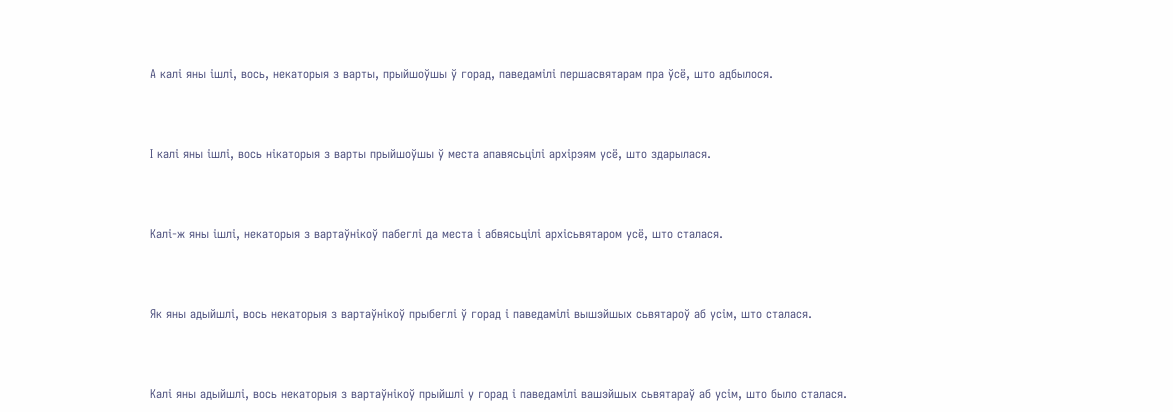А калі яны ішлі, вось, некаторыя з варты, прыйшоўшы ў горад, паведамілі першасвятарам пра ўсё, што адбылося.



І калі яны ішлі, вось нікаторыя з варты прыйшоўшы ў места апавясьцілі архірэям усё, што здарылася.



Калі-ж яны ішлі, некаторыя з вартаўнікоў пабеглі да места і абвясьцілі архісьвятаром усё, што сталася.



Як яны адыйшлі, вось некаторыя з вартаўнікоў прыбеглі ў горад і паведамілі вышэйшых сьвятароў аб усім, што сталася.



Калі яны адыйшлі, вось некаторыя з вартаўнікоў прыйшлі у горад і паведамілі вашэйшых сьвятараў аб усім, што было сталася.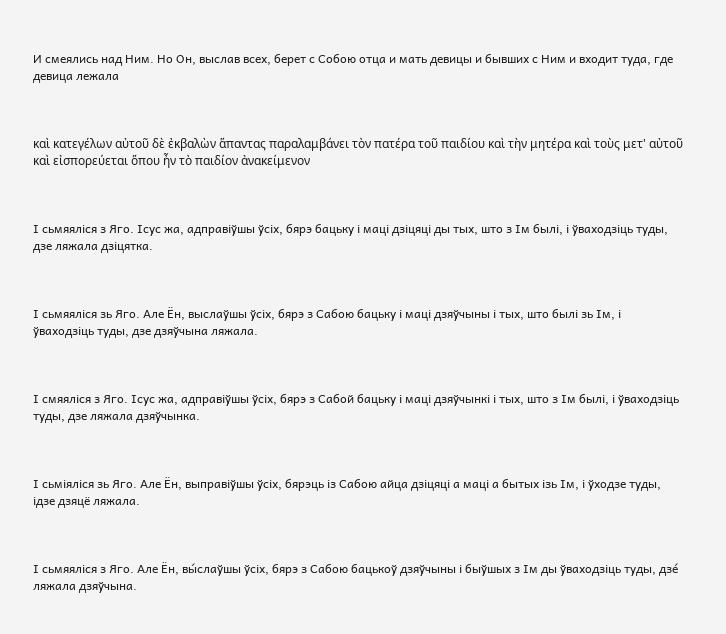И смеялись над Ним. Но Он, выслав всех, берет с Собою отца и мать девицы и бывших с Ним и входит туда, где девица лежала



καὶ κατεγέλων αὐτοῦ δὲ ἐκβαλὼν ἅπαντας παραλαμβάνει τὸν πατέρα τοῦ παιδίου καὶ τὴν μητέρα καὶ τοὺς μετ' αὐτοῦ καὶ εἰσπορεύεται ὅπου ἦν τὸ παιδίον ἀνακείμενον



І сьмяяліся з Яго. Ісус жа, адправіўшы ўсіх, бярэ бацьку і маці дзіцяці ды тых, што з Ім былі, і ўваходзіць туды, дзе ляжала дзіцятка.



І сьмяяліся зь Яго. Але Ён, выслаўшы ўсіх, бярэ з Сабою бацьку і маці дзяўчыны і тых, што былі зь Ім, і ўваходзіць туды, дзе дзяўчына ляжала.



І смяяліся з Яго. Ісус жа, адправіўшы ўсіх, бярэ з Сабой бацьку і маці дзяўчынкі і тых, што з Ім былі, і ўваходзіць туды, дзе ляжала дзяўчынка.



І сьміяліся зь Яго. Але Ён, выправіўшы ўсіх, бярэць із Сабою айца дзіцяці а маці а бытых ізь Ім, і ўходзе туды, ідзе дзяцё ляжала.



І сьмяяліся з Яго. Але Ён, вы́слаўшы ўсіх, бярэ з Сабою бацькоў дзяўчыны і быўшых з Ім ды ўваходзіць туды, дзе́ ляжала дзяўчына.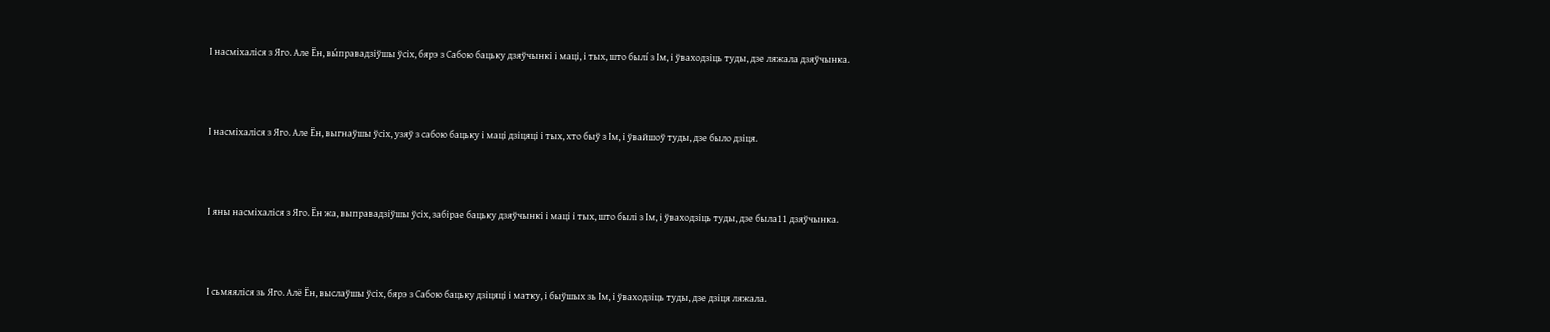І насміхаліся з Яго. Але Ён, вы́правадзіўшы ўсіх, бярэ з Сабою бацьку дзяўчынкі і маці, і тых, што былí з Ім, і ўваходзіць туды, дзе ляжала дзяўчынка.



І насміхаліся з Яго. Але Ён, выгнаўшы ўсіх, узяў з сабою бацьку і маці дзіцяці і тых, хто быў з Ім, і ўвайшоў туды, дзе было дзіця.



І яны насміхаліся з Яго. Ён жа, выправадзіўшы ўсіх, забірае бацьку дзяўчынкі і маці і тых, што былі з Ім, і ўваходзіць туды, дзе была11 дзяўчынка.



І сьмяяліся зь Яго. Алё Ён, выслаўшы ўсіх, бярэ з Сабою бацьку дзіцяці і матку, і быўшых зь Ім, і ўваходзіць туды, дзе дзіця ляжала.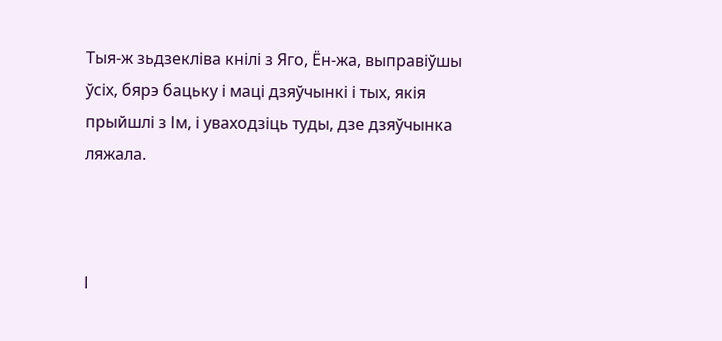Тыя-ж зьдзекліва кнілі з Яго, Ён-жа, выправіўшы ўсіх, бярэ бацьку і маці дзяўчынкі і тых, якія прыйшлі з Ім, і уваходзіць туды, дзе дзяўчынка ляжала.



І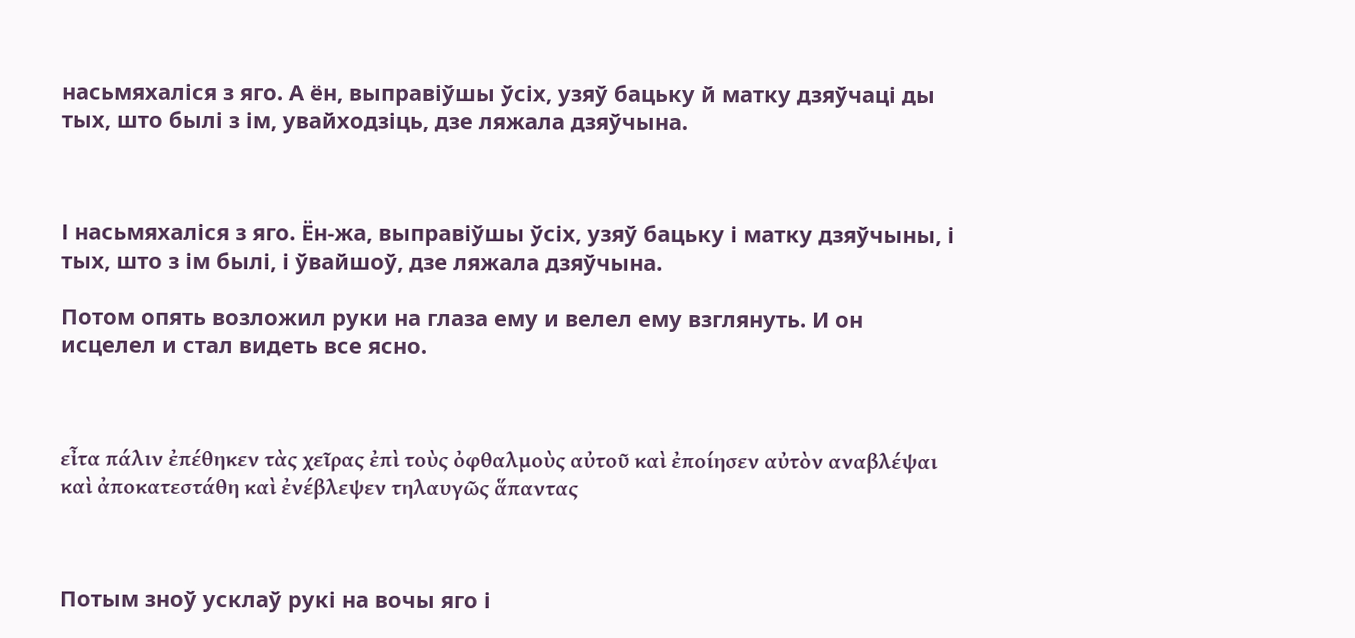насьмяхаліся з яго. А ён, выправіўшы ўсіх, узяў бацьку й матку дзяўчаці ды тых, што былі з ім, увайходзіць, дзе ляжала дзяўчына.



І насьмяхаліся з яго. Ён-жа, выправіўшы ўсіх, узяў бацьку і матку дзяўчыны, і тых, што з ім былі, і ўвайшоў, дзе ляжала дзяўчына.

Потом опять возложил руки на глаза ему и велел ему взглянуть. И он исцелел и стал видеть все ясно.



εἶτα πάλιν ἐπέθηκεν τὰς χεῖρας ἐπὶ τοὺς ὀφθαλμοὺς αὐτοῦ καὶ ἐποίησεν αὐτὸν αναβλέψαι καὶ ἀποκατεστάθη καὶ ἐνέβλεψεν τηλαυγῶς ἅπαντας



Потым зноў усклаў рукі на вочы яго і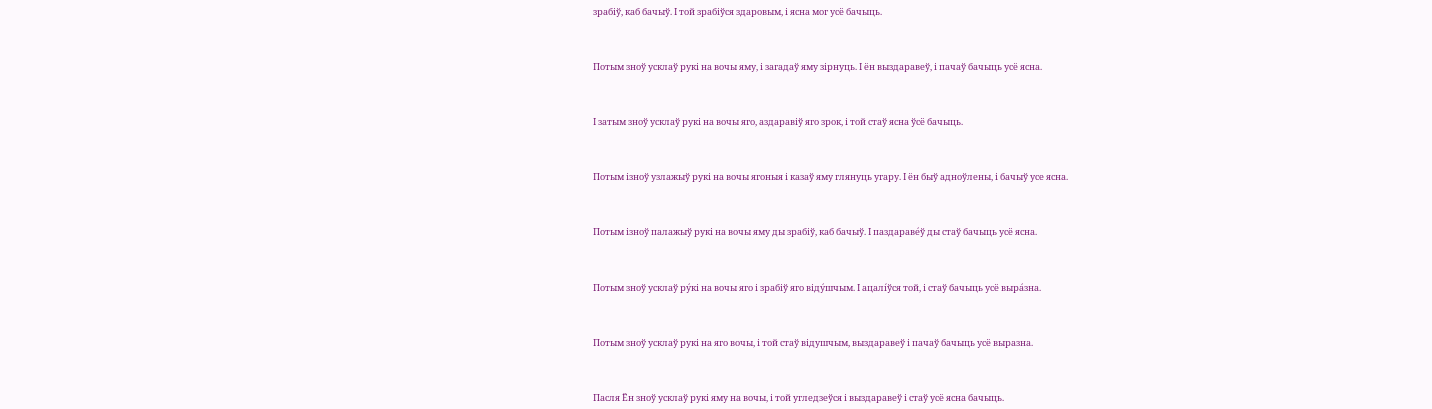зрабіў, каб бачыў. І той зрабіўся здаровым, і ясна мог усё бачыць.



Потым зноў усклаў рукі на вочы яму, і загадаў яму зірнуць. І ён выздаравеў, і пачаў бачыць усё ясна.



І затым зноў усклаў рукі на вочы яго, аздаравіў яго зрок, і той стаў ясна ўсё бачыць.



Потым ізноў узлажыў рукі на вочы ягоныя і казаў яму глянуць угару. І ён быў адноўлены, і бачыў усе ясна.



Потым ізноў палажыў рукі на вочы яму ды зрабіў, каб бачыў. І паздараве́ў ды стаў бачыць усё ясна.



Потым зноў усклаў ру́кі на вочы яго і зрабіў яго віду́шчым. І ацалíўся той, і стаў бачыць усё выра́зна.



Потым зноў усклаў рукі на яго вочы, і той стаў відушчым, выздаравеў і пачаў бачыць усё выразна.



Пасля Ён зноў усклаў рукі яму на вочы, і той угледзеўся і выздаравеў і стаў усё ясна бачыць.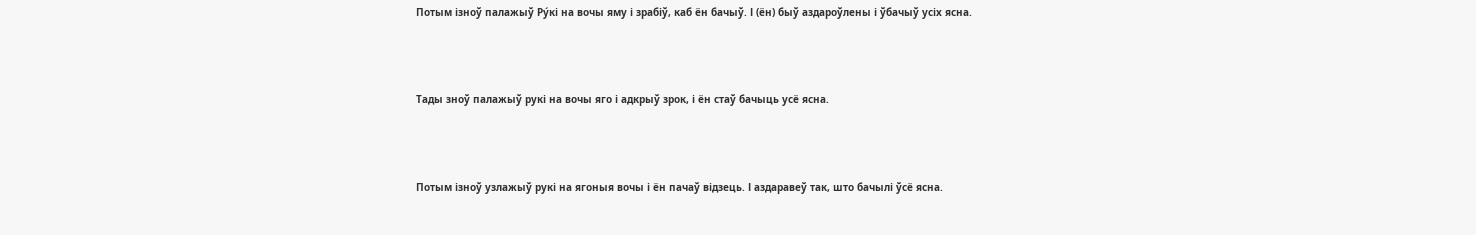Потым ізноў палажыў Ру́кі на вочы яму і зрабіў, каб ён бачыў. І (ён) быў аздароўлены і ўбачыў усіх ясна.



Тады зноў палажыў рукі на вочы яго і адкрыў зрок, і ён стаў бачыць усё ясна.



Потым ізноў узлажыў рукі на ягоныя вочы і ён пачаў відзець. І аздаравеў так, што бачылі ўсё ясна.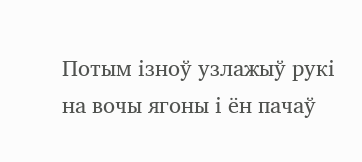Потым ізноў узлажыў рукі на вочы ягоны і ён пачаў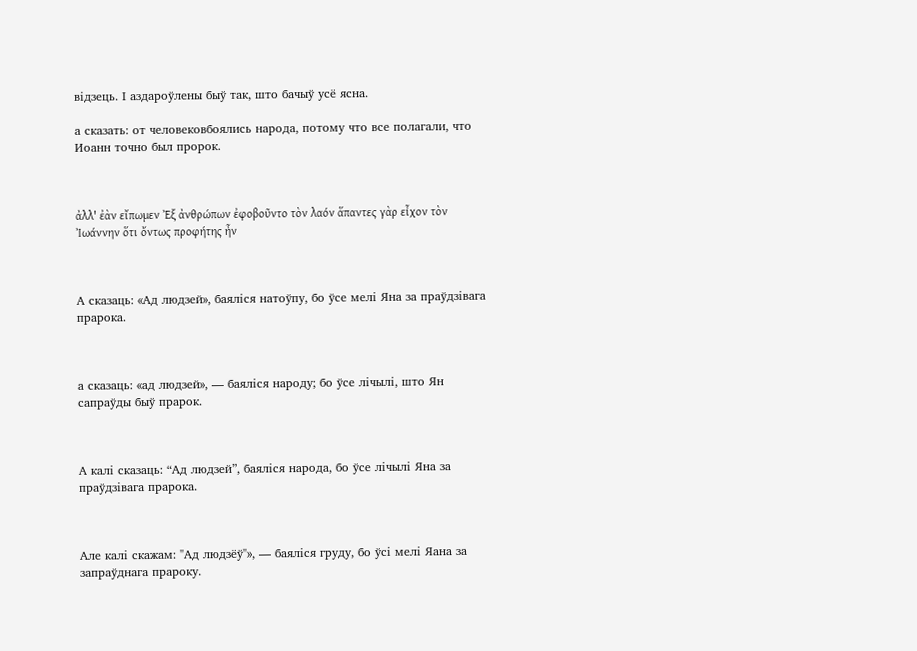відзець. І аздароўлены быў так, што бачыў усё ясна.

а сказать: от человековбоялись народа, потому что все полагали, что Иоанн точно был пророк.



ἀλλ' ἐὰν εἴπωμεν Ἐξ ἀνθρώπων ἐφοβοῦντο τὸν λαόν ἅπαντες γὰρ εἶχον τὸν Ἰωάννην ὅτι ὄντως προφήτης ἦν



А сказаць: «Ад людзей», баяліся натоўпу, бо ўсе мелі Яна за праўдзівага прарока.



а сказаць: «ад людзей», — баяліся народу; бо ўсе лічылі, што Ян сапраўды быў прарок.



А калі сказаць: “Ад людзей”, баяліся народа, бо ўсе лічылі Яна за праўдзівага прарока.



Але калі скажам: "Ад людзёў"», — баяліся груду, бо ўсі мелі Яана за запраўднага прароку.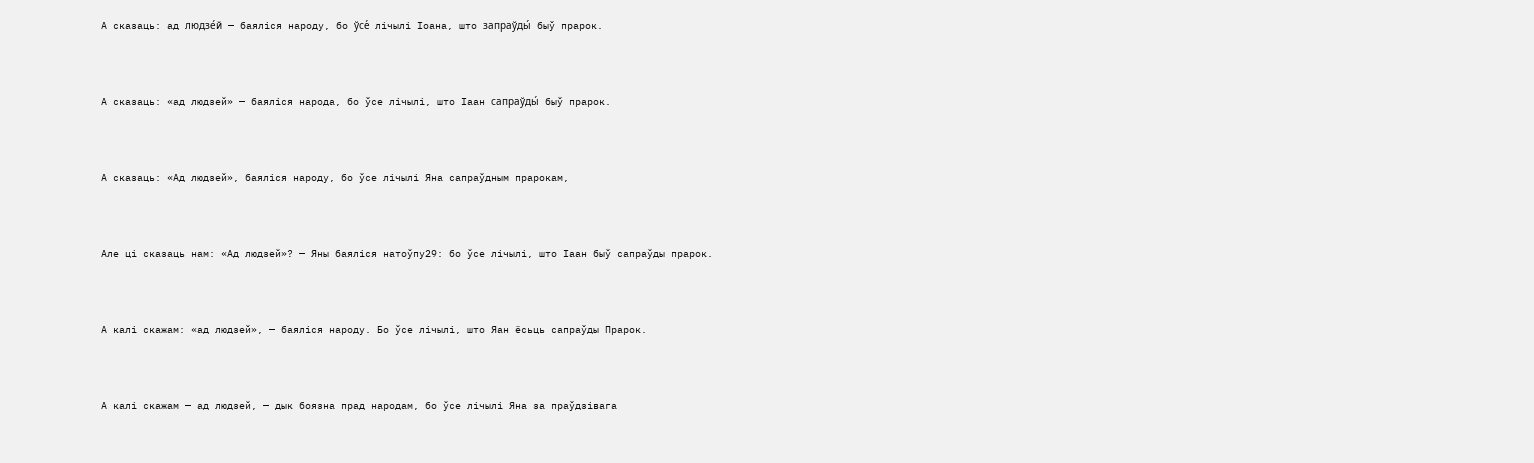А сказаць: ад людзе́й — баяліся народу, бо ўсе́ лічылі Іоана, што запраўды́ быў прарок.



А сказаць: «ад людзей» — баяліся народа, бо ўсе лічылі, што Іаан сапраўды́ быў прарок.



А сказаць: «Ад людзей», баяліся народу, бо ўсе лічылі Яна сапраўдным прарокам,



Але ці сказаць нам: «Ад людзей»? — Яны баяліся натоўпу29: бо ўсе лічылі, што Іаан быў сапраўды прарок.



А калі скажам: «ад людзей», — баяліся народу. Бо ўсе лічылі, што Яан ёсьць сапраўды Прарок.



А калі скажам — ад людзей, — дык боязна прад народам, бо ўсе лічылі Яна за праўдзівага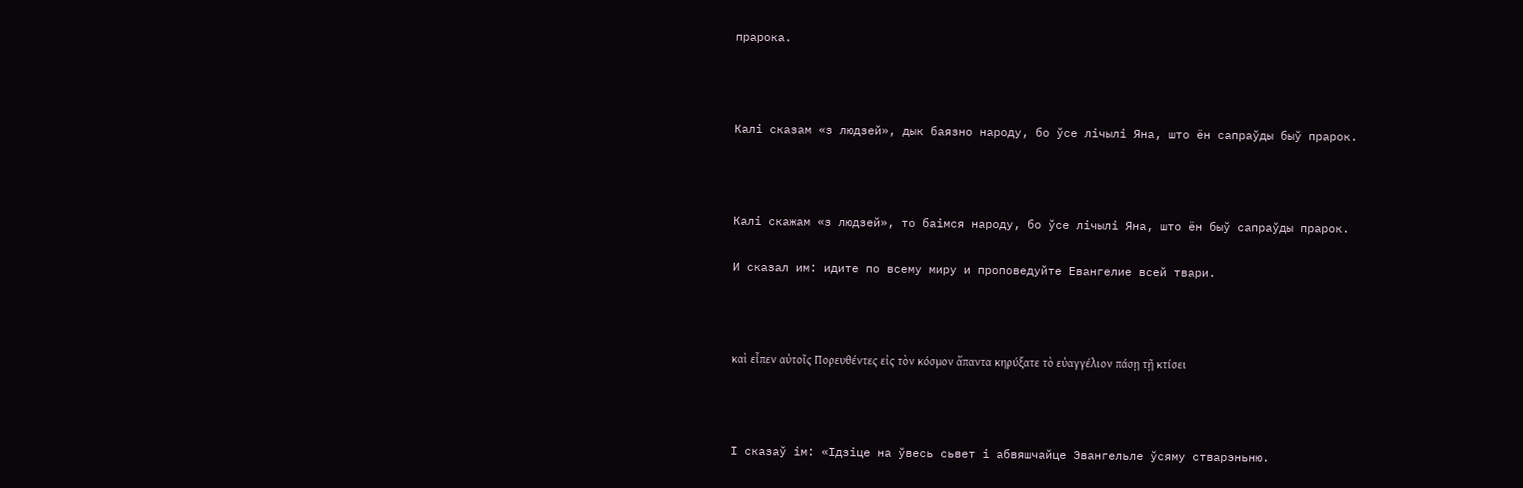прарока.



Калі сказам «з людзей», дык баязно народу, бо ўсе лічылі Яна, што ён сапраўды быў прарок.



Калі скажам «з людзей», то баімся народу, бо ўсе лічылі Яна, што ён быў сапраўды прарок.

И сказал им: идите по всему миру и проповедуйте Евангелие всей твари.



καὶ εἶπεν αὐτοῖς Πορευθέντες εἰς τὸν κόσμον ἅπαντα κηρύξατε τὸ εὐαγγέλιον πάσῃ τῇ κτίσει



І сказаў ім: «Ідзіце на ўвесь сьвет і абвяшчайце Эвангельле ўсяму стварэньню.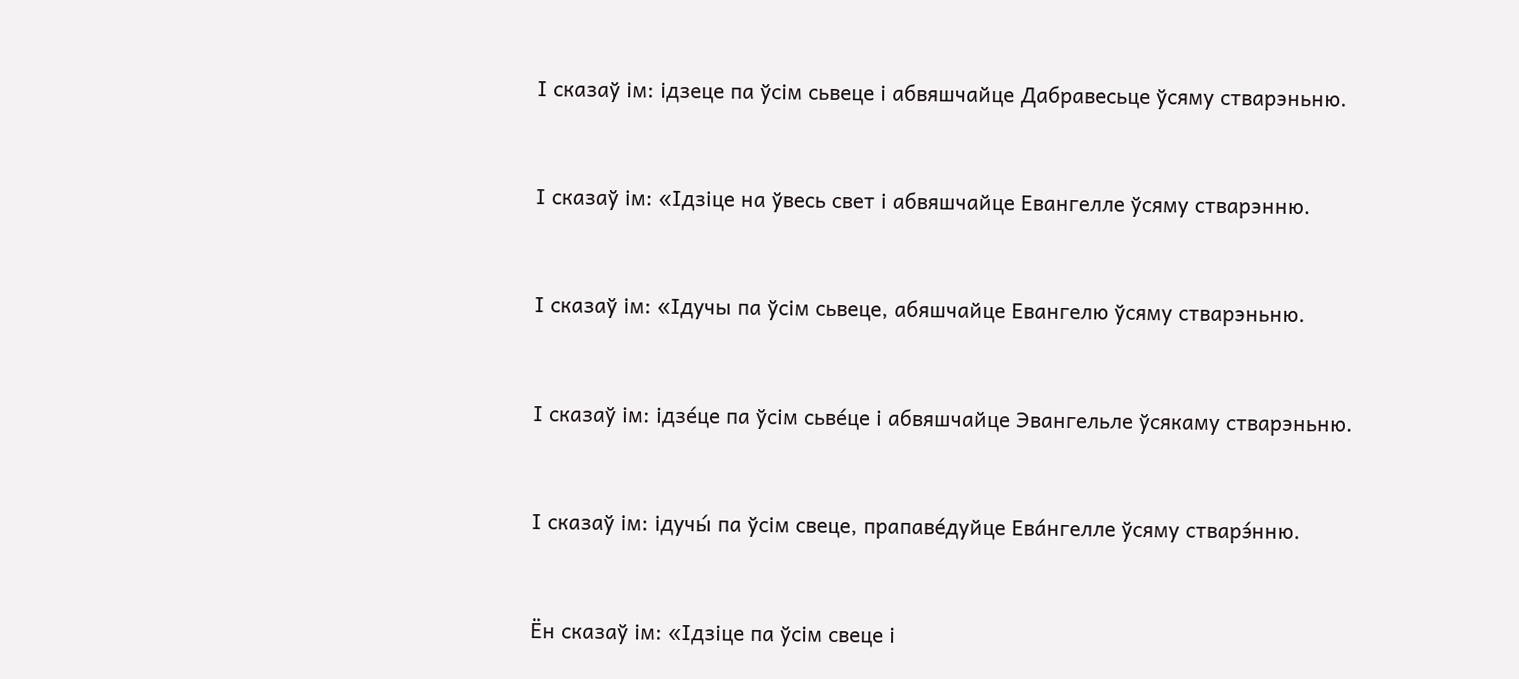І сказаў ім: ідзеце па ўсім сьвеце і абвяшчайце Дабравесьце ўсяму стварэньню.



І сказаў ім: «Ідзіце на ўвесь свет і абвяшчайце Евангелле ўсяму стварэнню.



І сказаў ім: «Ідучы па ўсім сьвеце, абяшчайце Евангелю ўсяму стварэньню.



І сказаў ім: ідзе́це па ўсім сьве́це і абвяшчайце Эвангельле ўсякаму стварэньню.



І сказаў ім: ідучы́ па ўсім свеце, прапаве́дуйце Ева́нгелле ўсяму стварэ́нню.



Ён сказаў ім: «Ідзіце па ўсім свеце і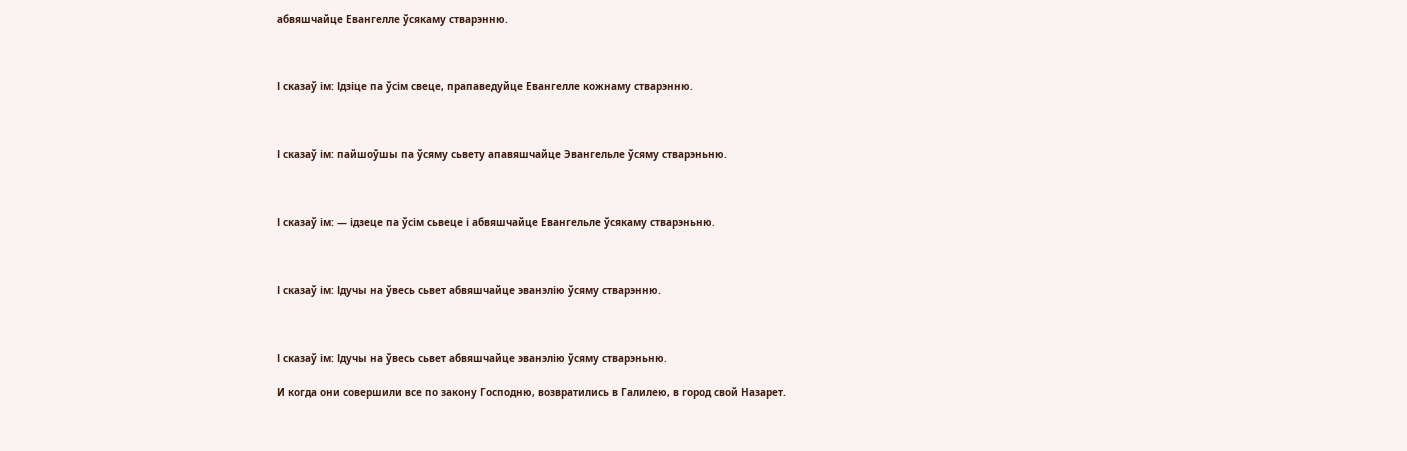абвяшчайце Евангелле ўсякаму стварэнню.



І сказаў ім: Ідзіце па ўсім свеце, прапаведуйце Евангелле кожнаму стварэнню.



І сказаў ім: пайшоўшы па ўсяму сьвету апавяшчайце Эвангельле ўсяму стварэньню.



І сказаў ім: — ідзеце па ўсім сьвеце і абвяшчайце Евангельле ўсякаму стварэньню.



І сказаў ім: Ідучы на ўвесь сьвет абвяшчайце эванэлію ўсяму стварэнню.



І сказаў ім: Ідучы на ўвесь сьвет абвяшчайце эванэлію ўсяму стварэньню.

И когда они совершили все по закону Господню, возвратились в Галилею, в город свой Назарет.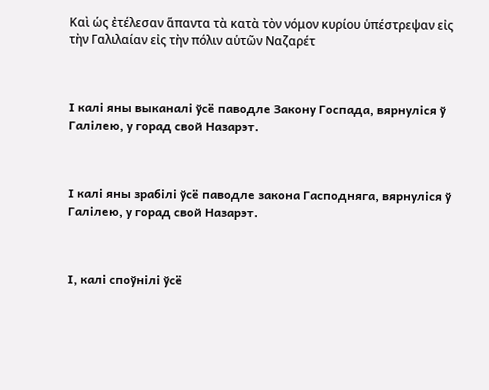Καὶ ὡς ἐτέλεσαν ἅπαντα τὰ κατὰ τὸν νόμον κυρίου ὑπέστρεψαν εἰς τὴν Γαλιλαίαν εἰς τὴν πόλιν αὑτῶν Ναζαρέτ



І калі яны выканалі ўсё паводле Закону Госпада, вярнуліся ў Галілею, у горад свой Назарэт.



І калі яны зрабілі ўсё паводле закона Гасподняга, вярнуліся ў Галілею, у горад свой Назарэт.



І, калі споўнілі ўсё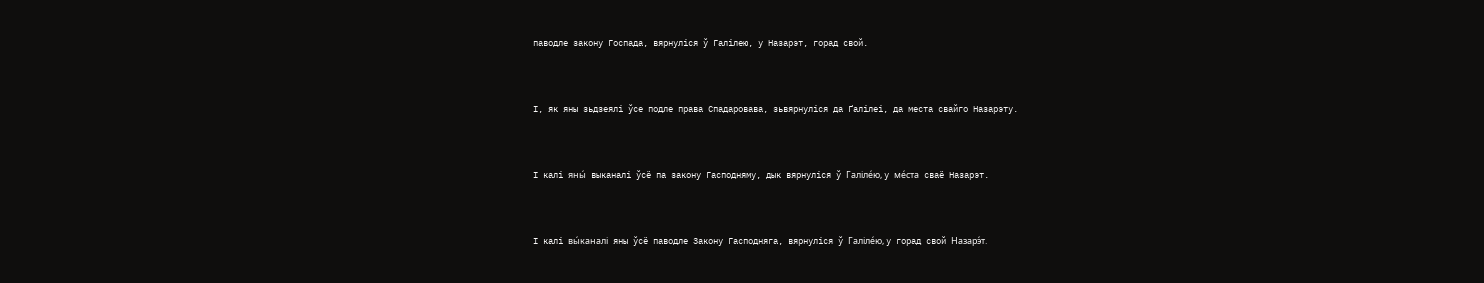паводле закону Госпада, вярнуліся ў Галілею, у Назарэт, горад свой.



І, як яны зьдзеялі ўсе подле права Спадаровава, зьвярнуліся да Ґалілеі, да места свайго Назарэту.



І калі яны́ выканалі ўсё па закону Гасподняму, дык вярнуліся ў Галіле́ю, у ме́ста сваё Назарэт.



І калі вы́каналі яны ўсё паводле Закону Гасподняга, вярнуліся ў Галіле́ю, у горад свой Назарэ́т.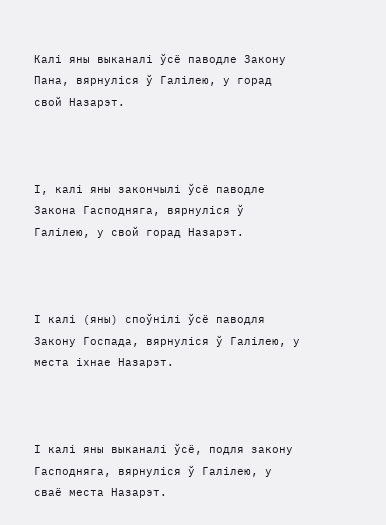Калі яны выканалі ўсё паводле Закону Пана, вярнуліся ў Галілею, у горад свой Назарэт.



І, калі яны закончылі ўсё паводле Закона Гасподняга, вярнуліся ў Галілею, у свой горад Назарэт.



І калі (яны) споўнілі ўсё паводля Закону Госпада, вярнуліся ў Галілею, у места іхнае Назарэт.



І калі яны выканалі ўсё, подля закону Гасподняга, вярнуліся ў Галілею, у сваё места Назарэт.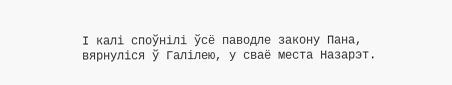І калі споўнілі ўсё паводле закону Пана, вярнуліся ў Галілею, у сваё места Назарэт.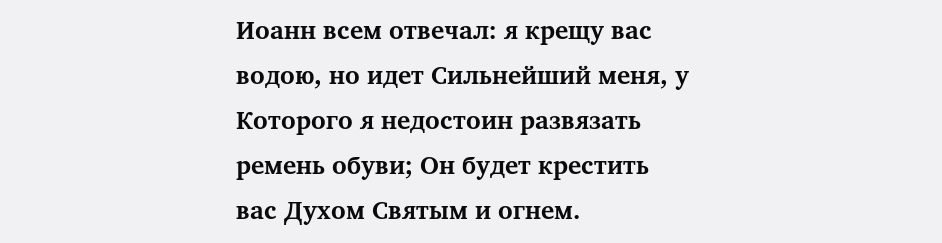Иоанн всем отвечал: я крещу вас водою, но идет Сильнейший меня, у Которого я недостоин развязать ремень обуви; Он будет крестить вас Духом Святым и огнем.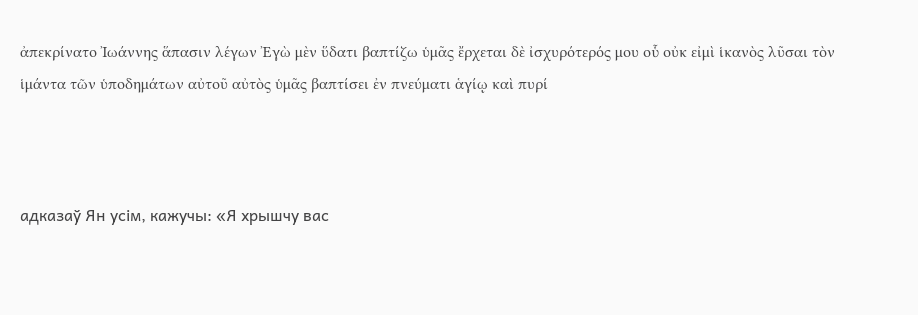ἀπεκρίνατο Ἰωάννης ἅπασιν λέγων Ἐγὼ μὲν ὕδατι βαπτίζω ὑμᾶς ἔρχεται δὲ ἰσχυρότερός μου οὗ οὐκ εἰμὶ ἱκανὸς λῦσαι τὸν ἱμάντα τῶν ὑποδημάτων αὐτοῦ αὐτὸς ὑμᾶς βαπτίσει ἐν πνεύματι ἁγίῳ καὶ πυρί



адказаў Ян усім, кажучы: «Я хрышчу вас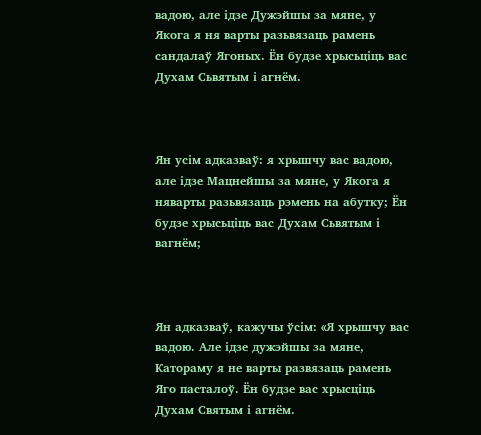вадою, але ідзе Дужэйшы за мяне, у Якога я ня варты разьвязаць рамень сандалаў Ягоных. Ён будзе хрысьціць вас Духам Сьвятым і агнём.



Ян усім адказваў: я хрышчу вас вадою, але ідзе Мацнейшы за мяне, у Якога я няварты разьвязаць рэмень на абутку; Ён будзе хрысьціць вас Духам Сьвятым і вагнём;



Ян адказваў, кажучы ўсім: «Я хрышчу вас вадою. Але ідзе дужэйшы за мяне, Катораму я не варты развязаць рамень Яго пасталоў. Ён будзе вас хрысціць Духам Святым і агнём.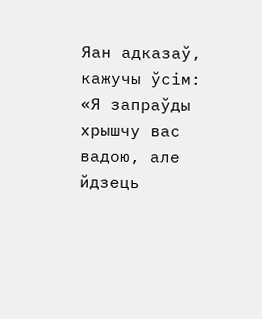Яан адказаў, кажучы ўсім: «Я запраўды хрышчу вас вадою, але йдзець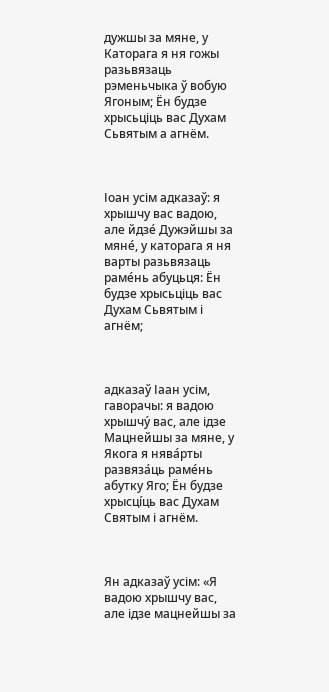дужшы за мяне, у Каторага я ня гожы разьвязаць рэменьчыка ў вобую Ягоным; Ён будзе хрысьціць вас Духам Сьвятым а агнём.



Іоан усім адказаў: я хрышчу вас вадою, але йдзе́ Дужэйшы за мяне́, у каторага я ня варты разьвязаць раме́нь абуцьця: Ён будзе хрысьціць вас Духам Сьвятым і агнём;



адказаў Іаан усім, гаворачы: я вадою хрышчу́ вас, але ідзе Мацнейшы за мяне, у Якога я нява́рты развяза́ць раме́нь абутку Яго; Ён будзе хрысцíць вас Духам Святым і агнём.



Ян адказаў усім: «Я вадою хрышчу вас, але ідзе мацнейшы за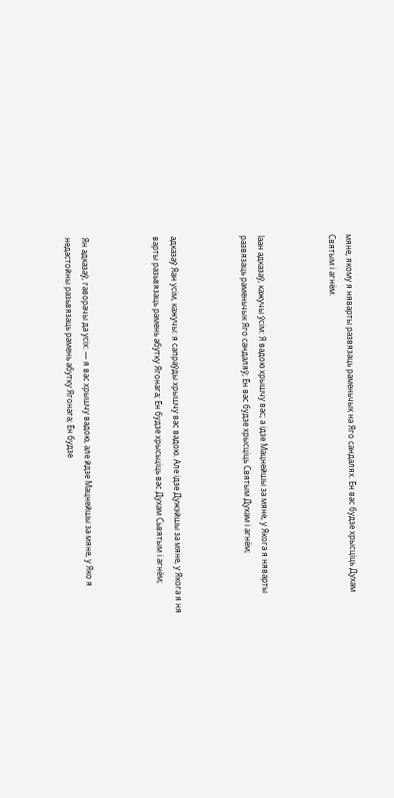мяне, якому я няварты развязаць раменьчык на Яго сандалях. Ён вас будзе хрысціць Духам Святым і агнём.



Іаан адказаў, кажучы ўсім: Я вадою хрышчу вас; а ідзе Мацнейшы за мяне, у Якога я няварты развязаць раменьчык Яго сандаляў; Ён вас будзе хрысціць Святым Духам і агнём;



адказаў Яан усім, кажучы: я сапраўды хрышчу вас вадою. Але ідзе Дужэйшы за мяне, у Якога я ня варты разьвязаць рамень абутку Ягонага; Ён будзе хрысьціць вас Духам Сьвятым і агнём;



Ян адказаў, гаворачы да усіх: — я вас хрышчу вадою, але йдзе Мацнейшы за мяне, у Яко я недастойны разьвязаць рамень абутку Ягонага; Ён будзе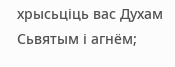хрысьціць вас Духам Сьвятым і агнём;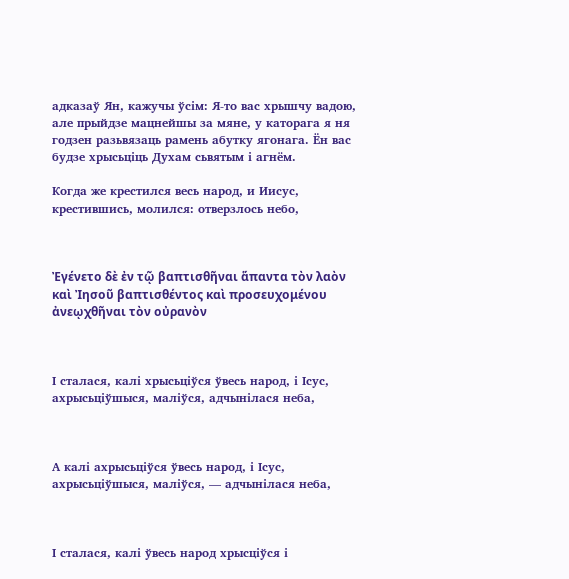адказаў Ян, кажучы ўсім: Я-то вас хрышчу вадою, але прыйдзе мацнейшы за мяне, у каторага я ня годзен разьвязаць рамень абутку ягонага. Ён вас будзе хрысьціць Духам сьвятым і агнём.

Когда же крестился весь народ, и Иисус, крестившись, молился: отверзлось небо,



Ἐγένετο δὲ ἐν τῷ βαπτισθῆναι ἅπαντα τὸν λαὸν καὶ Ἰησοῦ βαπτισθέντος καὶ προσευχομένου ἀνεῳχθῆναι τὸν οὐρανὸν



І сталася, калі хрысьціўся ўвесь народ, і Ісус, ахрысьціўшыся, маліўся, адчынілася неба,



А калі ахрысьціўся ўвесь народ, і Ісус, ахрысьціўшыся, маліўся, — адчынілася неба,



І сталася, калі ўвесь народ хрысціўся і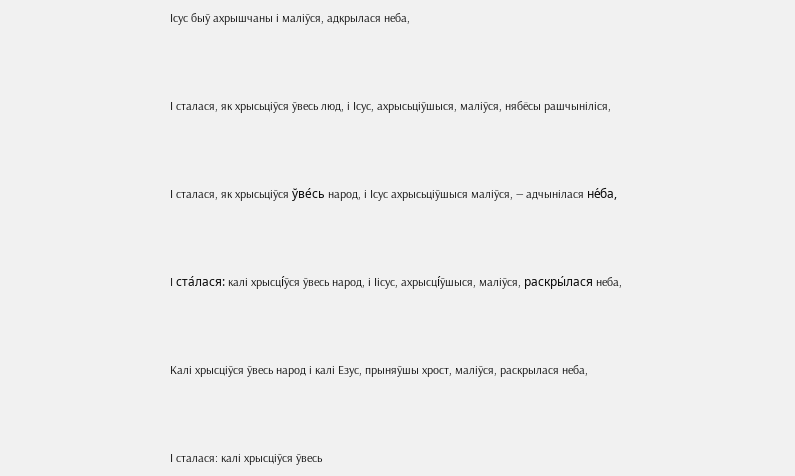Ісус быў ахрышчаны і маліўся, адкрылася неба,



І сталася, як хрысьціўся ўвесь люд, і Ісус, ахрысьціўшыся, маліўся, нябёсы рашчыніліся,



І сталася, як хрысьціўся ўве́сь народ, і Ісус ахрысьціўшыся маліўся, — адчынілася не́ба,



І ста́лася: калі хрысцíўся ўвесь народ, і Іісус, ахрысцíўшыся, маліўся, раскры́лася неба,



Калі хрысціўся ўвесь народ і калі Езус, прыняўшы хрост, маліўся, раскрылася неба,



І сталася: калі хрысціўся ўвесь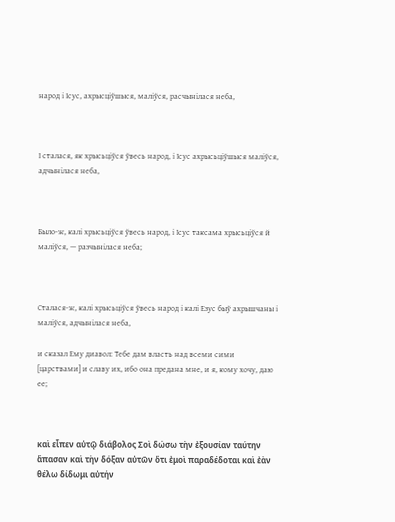народ і Ісус, ахрысціўшыся, маліўся, расчынілася неба,



І сталася, як хрысьціўся ўвесь народ, і Ісус ахрысьціўшыся маліўся, адчынілася неба,



Было-ж, калі хрысьціўся ўвесь народ, і Ісус таксама хрысьціўся й маліўся, — разчынілася неба;



Сталася-ж, калі хрысьціўся ўвесь народ і калі Езус быў ахрышчаны і маліўся, адчынілася неба,

и сказал Ему диавол: Тебе дам власть над всеми сими [царствами] и славу их, ибо она предана мне, и я, кому хочу, даю ее;



καὶ εἶπεν αὐτῷ διάβολος Σοὶ δώσω τὴν ἐξουσίαν ταύτην ἅπασαν καὶ τὴν δόξαν αὐτῶν ὅτι ἐμοὶ παραδέδοται καὶ ἐὰν θέλω δίδωμι αὐτήν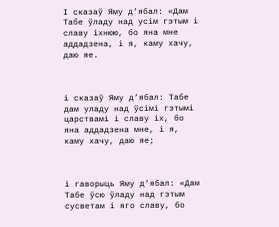І сказаў Яму д’ябал: «Дам Табе ўладу над усім гэтым і славу іхнюю, бо яна мне аддадзена, і я, каму хачу, даю яе.



і сказаў Яму д’ябал: Табе дам уладу над ўсімі гэтымі царствамі і славу іх, бо яна аддадзена мне, і я, каму хачу, даю яе;



і гаворыць Яму д’ябал: «Дам Табе ўсю ўладу над гэтым сусветам і яго славу, бо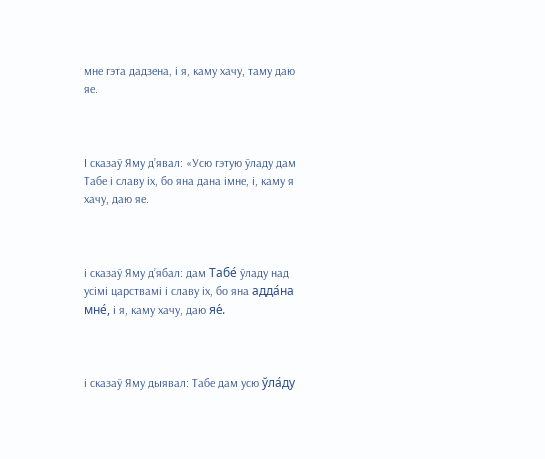мне гэта дадзена, і я, каму хачу, таму даю яе.



І сказаў Яму д’явал: «Усю гэтую ўладу дам Табе і славу іх, бо яна дана імне, і, каму я хачу, даю яе.



і сказаў Яму д’ябал: дам Табе́ ўладу над усімі царствамі і славу іх, бо яна адда́на мне́, і я, каму хачу, даю яе́.



і сказаў Яму дыявал: Табе дам усю ўла́ду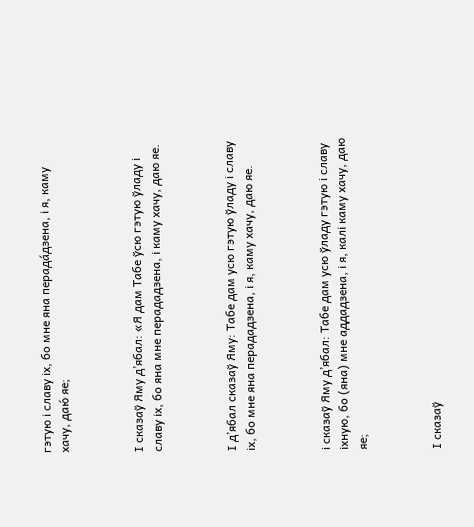гэтую і славу іх, бо мне яна перада́дзена, і я, каму хачу, даю́ яе;



І сказаў Яму д’ябал: «Я дам Табе ўсю гэтую ўладу і славу іх, бо яна мне перададзена, і каму хачу, даю яе.



І д’ябал сказаў Яму: Табе дам усю гэтую ўладу і славу іх, бо мне яна перададзена, і я, каму хачу, даю яе.



і сказаў Яму д’ябал: Табе дам усю ўладу гэтую і славу іхную, бо (яна) мне аддадзена, і я, калі каму хачу, даю яе;



І сказаў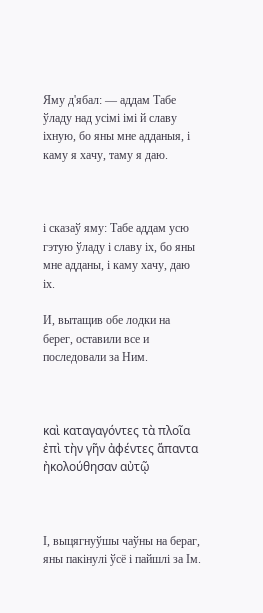Яму д'ябал: — аддам Табе ўладу над усімі імі й славу іхную, бо яны мне адданыя, і каму я хачу, таму я даю.



і сказаў яму: Табе аддам усю гэтую ўладу і славу іх, бо яны мне адданы, і каму хачу, даю іх.

И, вытащив обе лодки на берег, оставили все и последовали за Ним.



καὶ καταγαγόντες τὰ πλοῖα ἐπὶ τὴν γῆν ἀφέντες ἅπαντα ἠκολούθησαν αὐτῷ



І, выцягнуўшы чаўны на бераг, яны пакінулі ўсё і пайшлі за Ім.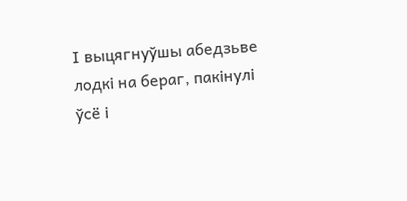І выцягнуўшы абедзьве лодкі на бераг, пакінулі ўсё і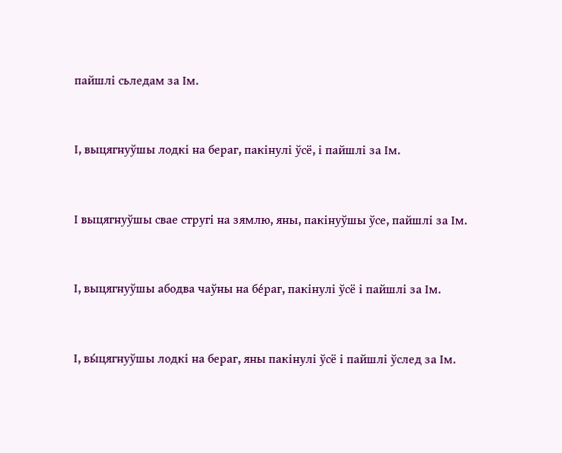пайшлі сьледам за Ім.



І, выцягнуўшы лодкі на бераг, пакінулі ўсё, і пайшлі за Ім.



І выцягнуўшы свае стругі на зямлю, яны, пакінуўшы ўсе, пайшлі за Ім.



І, выцягнуўшы абодва чаўны на бе́раг, пакінулі ўсё і пайшлі за Ім.



І, вы́цягнуўшы лодкі на бераг, яны пакінулі ўсё і пайшлі ўслед за Ім.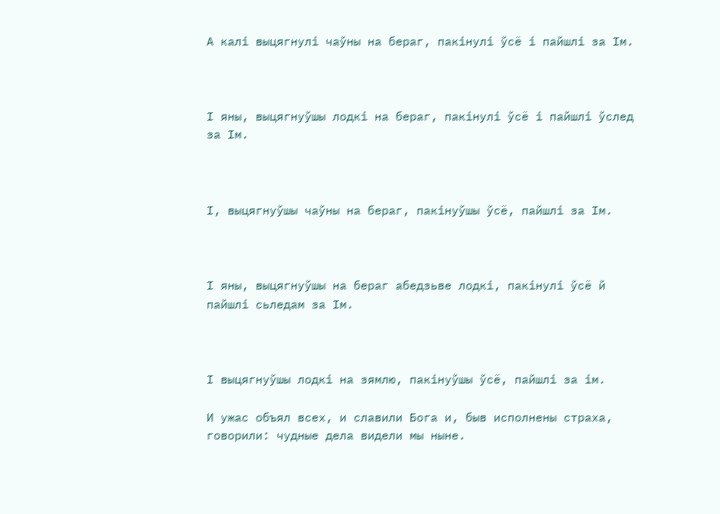А калі выцягнулі чаўны на бераг, пакінулі ўсё і пайшлі за Ім.



І яны, выцягнуўшы лодкі на бераг, пакінулі ўсё і пайшлі ўслед за Ім.



І, выцягнуўшы чаўны на бераг, пакінуўшы ўсё, пайшлі за Ім.



І яны, выцягнуўшы на бераг абедзьве лодкі, пакінулі ўсё й пайшлі сьледам за Ім.



І выцягнуўшы лодкі на зямлю, пакінуўшы ўсё, пайшлі за ім.

И ужас объял всех, и славили Бога и, быв исполнены страха, говорили: чудные дела видели мы ныне.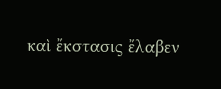καὶ ἔκστασις ἔλαβεν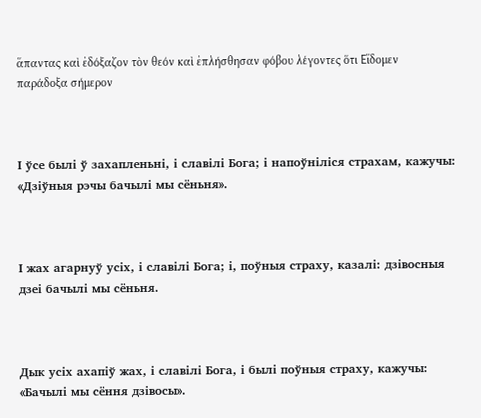ἅπαντας καὶ ἐδόξαζον τὸν θεόν καὶ ἐπλήσθησαν φόβου λέγοντες ὅτι Εἴδομεν παράδοξα σήμερον



І ўсе былі ў захапленьні, і славілі Бога; і напоўніліся страхам, кажучы: «Дзіўныя рэчы бачылі мы сёньня».



І жах агарнуў усіх, і славілі Бога; і, поўныя страху, казалі: дзівосныя дзеі бачылі мы сёньня.



Дык усіх ахапіў жах, і славілі Бога, і былі поўныя страху, кажучы: «Бачылі мы сёння дзівосы».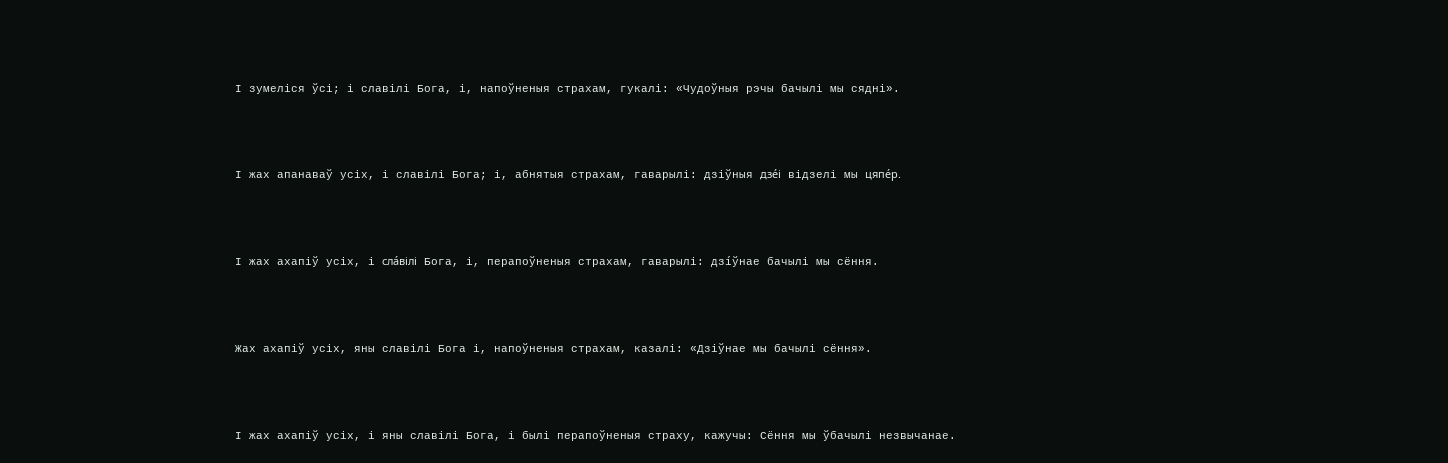І зумеліся ўсі; і славілі Бога, і, напоўненыя страхам, гукалі: «Чудоўныя рэчы бачылі мы сядні».



І жах апанаваў усіх, і славілі Бога; і, абнятыя страхам, гаварылі: дзіўныя дзе́і відзелі мы цяпе́р.



І жах ахапіў усіх, і сла́вілі Бога, і, перапоўненыя страхам, гаварылі: дзíўнае бачылі мы сёння.



Жах ахапіў усіх, яны славілі Бога і, напоўненыя страхам, казалі: «Дзіўнае мы бачылі сёння».



І жах ахапіў усіх, і яны славілі Бога, і былі перапоўненыя страху, кажучы: Сёння мы ўбачылі незвычанае.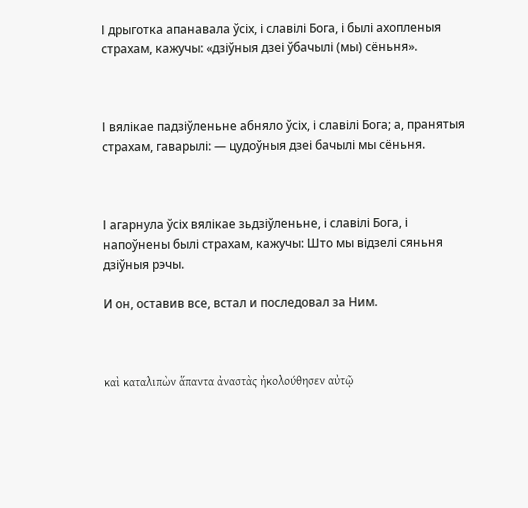І дрыготка апанавала ўсіх, і славілі Бога, і былі ахопленыя страхам, кажучы: «дзіўныя дзеі ўбачылі (мы) сёньня».



І вялікае падзіўленьне абняло ўсіх, і славілі Бога; а, пранятыя страхам, гаварылі: — цудоўныя дзеі бачылі мы сёньня.



І агарнула ўсіх вялікае зьдзіўленьне, і славілі Бога, і напоўнены былі страхам, кажучы: Што мы відзелі сяньня дзіўныя рэчы.

И он, оставив все, встал и последовал за Ним.



καὶ καταλιπὼν ἅπαντα ἀναστὰς ἠκολούθησεν αὐτῷ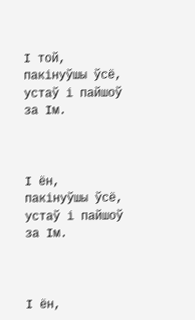І той, пакінуўшы ўсё, устаў і пайшоў за Ім.



І ён, пакінуўшы ўсё, устаў і пайшоў за Ім.



І ён,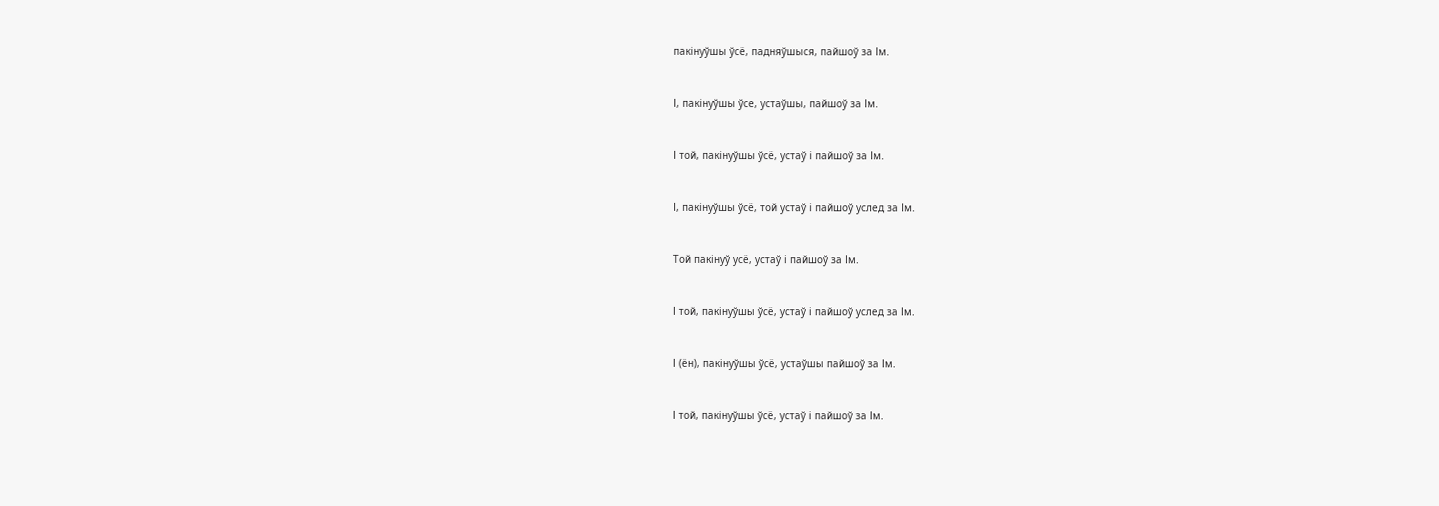пакінуўшы ўсё, падняўшыся, пайшоў за Ім.



І, пакінуўшы ўсе, устаўшы, пайшоў за Ім.



І той, пакінуўшы ўсё, устаў і пайшоў за Ім.



І, пакінуўшы ўсё, той устаў і пайшоў услед за Ім.



Той пакінуў усё, устаў і пайшоў за Ім.



І той, пакінуўшы ўсё, устаў і пайшоў услед за Ім.



І (ён), пакінуўшы ўсё, устаўшы пайшоў за Ім.



І той, пакінуўшы ўсё, устаў і пайшоў за Ім.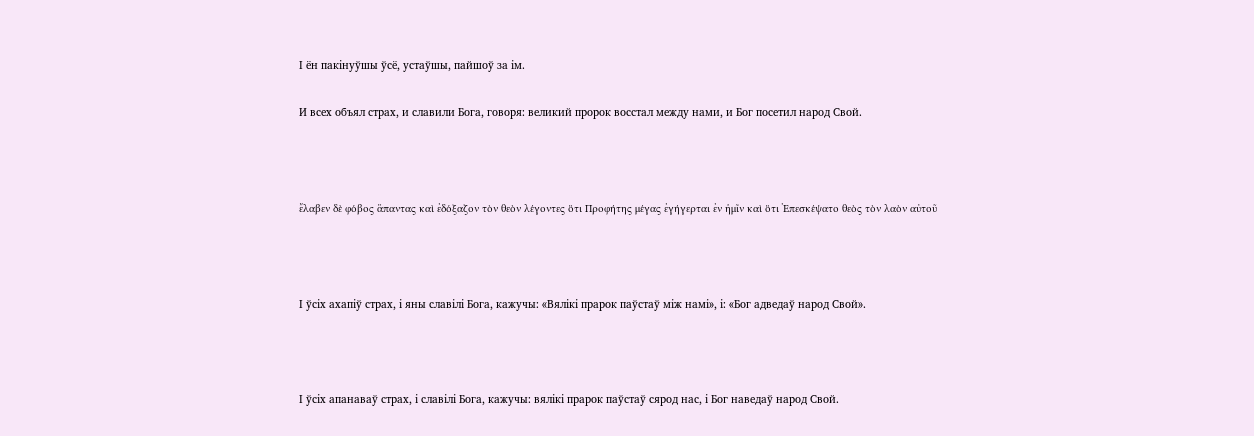І ён пакінуўшы ўсё, устаўшы, пайшоў за ім.

И всех объял страх, и славили Бога, говоря: великий пророк восстал между нами, и Бог посетил народ Свой.



ἔλαβεν δὲ φόβος ἅπαντας καὶ ἐδόξαζον τὸν θεὸν λέγοντες ὅτι Προφήτης μέγας ἐγήγερται ἐν ἡμῖν καὶ ὅτι Ἐπεσκέψατο θεὸς τὸν λαὸν αὐτοῦ



І ўсіх ахапіў страх, і яны славілі Бога, кажучы: «Вялікі прарок паўстаў між намі», і: «Бог адведаў народ Свой».



І ўсіх апанаваў страх, і славілі Бога, кажучы: вялікі прарок паўстаў сярод нас, і Бог наведаў народ Свой.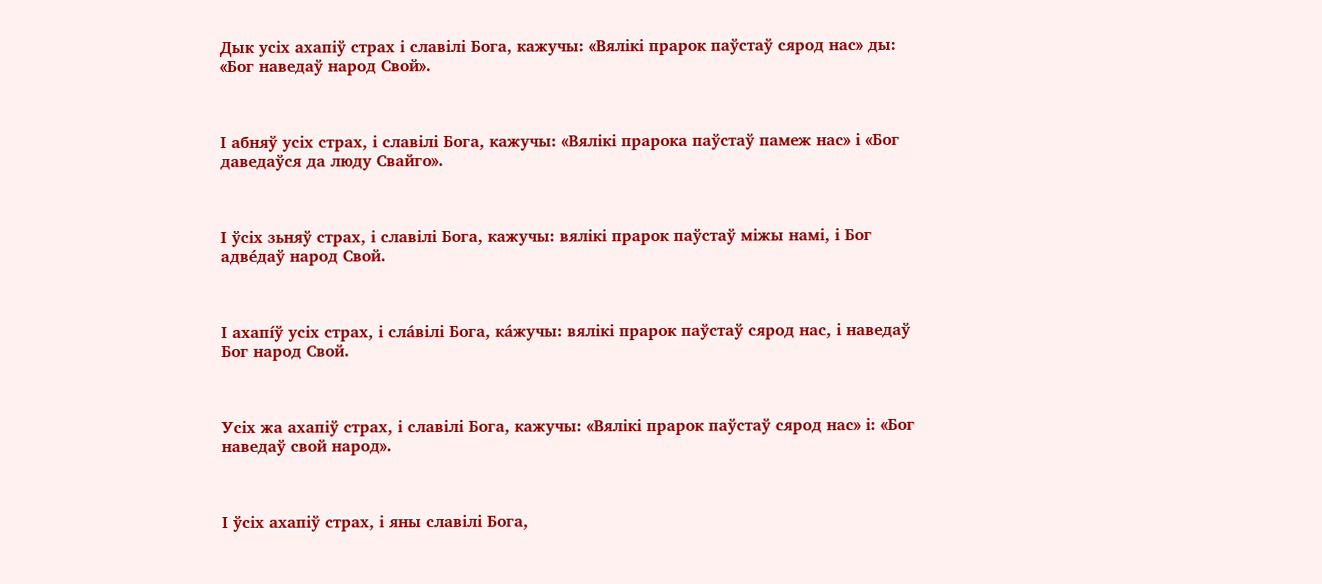Дык усіх ахапіў страх і славілі Бога, кажучы: «Вялікі прарок паўстаў сярод нас» ды: «Бог наведаў народ Свой».



І абняў усіх страх, і славілі Бога, кажучы: «Вялікі прарока паўстаў памеж нас» і «Бог даведаўся да люду Свайго».



І ўсіх зьняў страх, і славілі Бога, кажучы: вялікі прарок паўстаў міжы намі, і Бог адве́даў народ Свой.



І ахапíў усіх страх, і сла́вілі Бога, ка́жучы: вялікі прарок паўстаў сярод нас, і наведаў Бог народ Свой.



Усіх жа ахапіў страх, і славілі Бога, кажучы: «Вялікі прарок паўстаў сярод нас» і: «Бог наведаў свой народ».



І ўсіх ахапіў страх, і яны славілі Бога,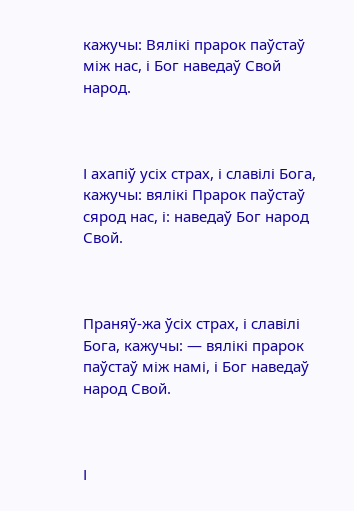кажучы: Вялікі прарок паўстаў між нас, і Бог наведаў Свой народ.



І ахапіў усіх страх, і славілі Бога, кажучы: вялікі Прарок паўстаў сярод нас, і: наведаў Бог народ Свой.



Праняў-жа ўсіх страх, і славілі Бога, кажучы: — вялікі прарок паўстаў між намі, і Бог наведаў народ Свой.



І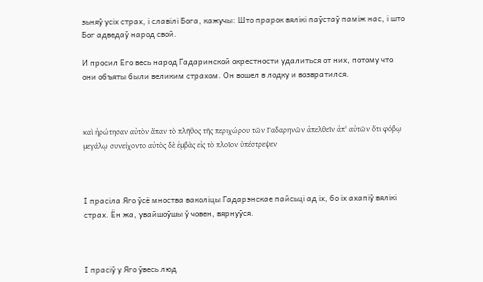зьняў усіх страх, і славілі Бога, кажучы: Што прарок вялікі паўстаў паміж нас, і што Бог адведаў народ свой.

И просил Его весь народ Гадаринской окрестности удалиться от них, потому что они объяты были великим страхом. Он вошел в лодку и возвратился.



καὶ ἠρώτησαν αὐτὸν ἅπαν τὸ πλῆθος τῆς περιχώρου τῶν Γαδαρηνῶν ἀπελθεῖν ἀπ' αὐτῶν ὅτι φόβῳ μεγάλῳ συνείχοντο αὐτὸς δὲ ἐμβὰς εἰς τὸ πλοῖον ὑπέστρεψεν



І прасіла Яго ўсё мноства ваколіцы Гадарэнскае пайсьці ад іх, бо іх ахапіў вялікі страх. Ён жа, увайшоўшы ў човен, вярнуўся.



І прасіў у Яго ўвесь люд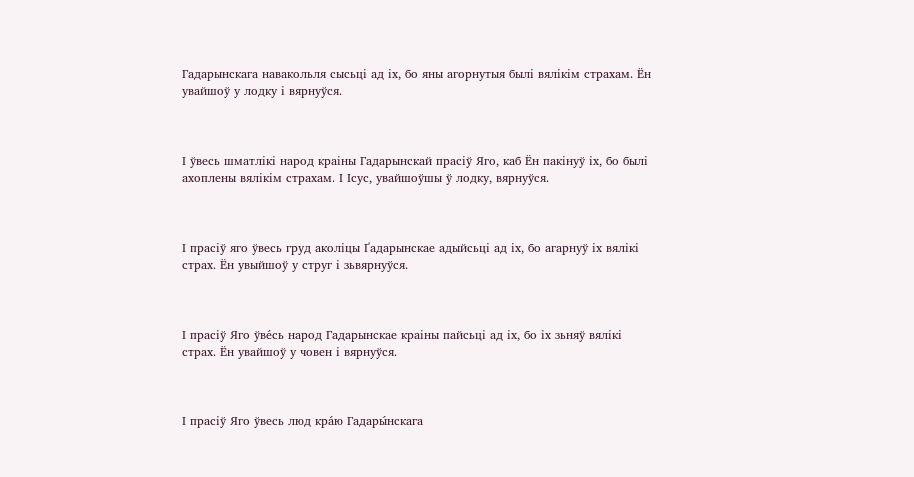Гадарынскага навакольля сысьці ад іх, бо яны агорнутыя былі вялікім страхам. Ён увайшоў у лодку і вярнуўся.



І ўвесь шматлікі народ краіны Гадарынскай прасіў Яго, каб Ён пакінуў іх, бо былі ахоплены вялікім страхам. І Ісус, увайшоўшы ў лодку, вярнуўся.



І прасіў яго ўвесь груд аколіцы Ґадарынскае адыйсьці ад іх, бо агарнуў іх вялікі страх. Ён увыйшоў у струг і зьвярнуўся.



І прасіў Яго ўве́сь народ Гадарынскае краіны пайсьці ад іх, бо іх зьняў вялікі страх. Ён увайшоў у човен і вярнуўся.



І прасіў Яго ўвесь люд кра́ю Гадары́нскага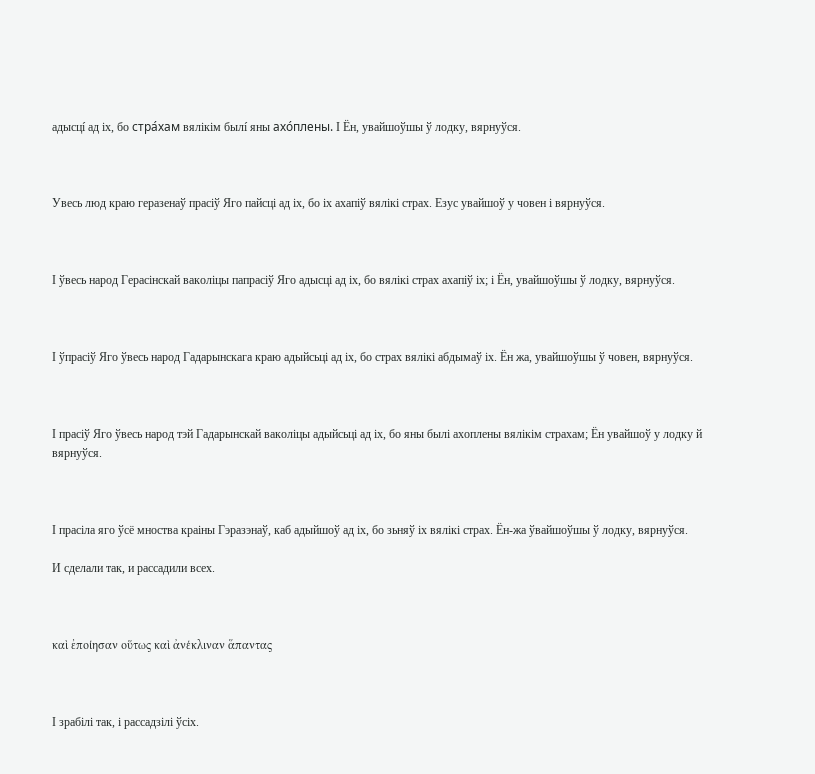адысцí ад іх, бо стра́хам вялікім былí яны ахо́плены. І Ён, увайшоўшы ў лодку, вярнуўся.



Увесь люд краю геразенаў прасіў Яго пайсці ад іх, бо іх ахапіў вялікі страх. Езус увайшоў у човен і вярнуўся.



І ўвесь народ Герасінскай ваколіцы папрасіў Яго адысці ад іх, бо вялікі страх ахапіў іх; і Ён, увайшоўшы ў лодку, вярнуўся.



І ўпрасіў Яго ўвесь народ Гадарынскага краю адыйсьці ад іх, бо страх вялікі абдымаў іх. Ён жа, увайшоўшы ў човен, вярнуўся.



І прасіў Яго ўвесь народ тэй Гадарынскай ваколіцы адыйсьці ад іх, бо яны былі ахоплены вялікім страхам; Ён увайшоў у лодку й вярнуўся.



І прасіла яго ўсё мноства краіны Гэразэнаў, каб адыйшоў ад іх, бо зьняў іх вялікі страх. Ён-жа ўвайшоўшы ў лодку, вярнуўся.

И сделали так, и рассадили всех.



καὶ ἐποίησαν οὕτως καὶ ἀνέκλιναν ἅπαντας



І зрабілі так, і рассадзілі ўсіх.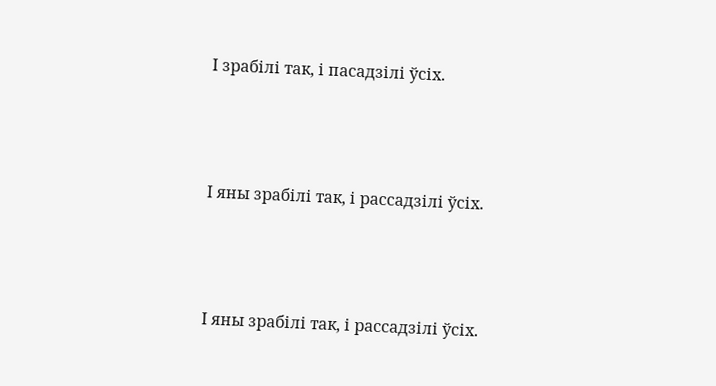І зрабілі так, і пасадзілі ўсіх.



І яны зрабілі так, і рассадзілі ўсіх.



І яны зрабілі так, і рассадзілі ўсіх.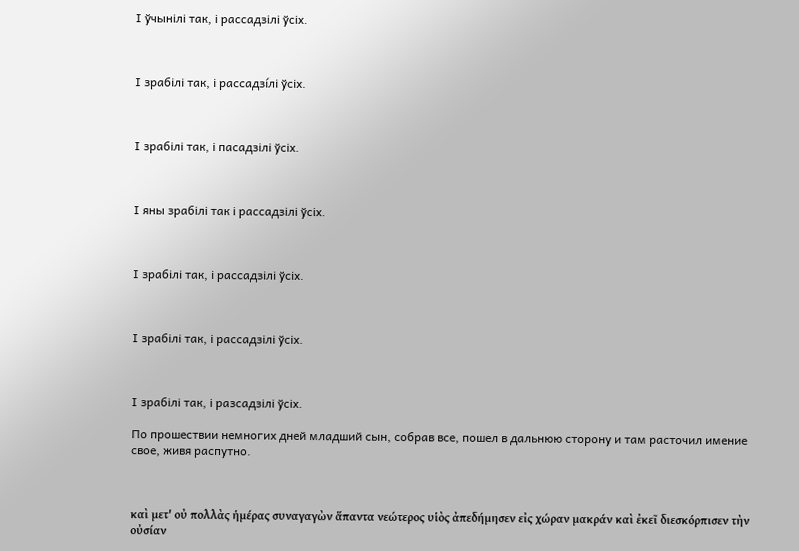І ўчынілі так, і рассадзілі ўсіх.



І зрабілі так, і рассадзíлі ўсіх.



І зрабілі так, і пасадзілі ўсіх.



І яны зрабілі так і рассадзілі ўсіх.



І зрабілі так, і рассадзілі ўсіх.



І зрабілі так, і рассадзілі ўсіх.



І зрабілі так, і разсадзілі ўсіх.

По прошествии немногих дней младший сын, собрав все, пошел в дальнюю сторону и там расточил имение свое, живя распутно.



καὶ μετ' οὐ πολλὰς ἡμέρας συναγαγὼν ἅπαντα νεώτερος υἱὸς ἀπεδήμησεν εἰς χώραν μακράν καὶ ἐκεῖ διεσκόρπισεν τὴν οὐσίαν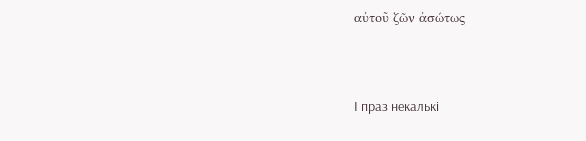αὐτοῦ ζῶν ἀσώτως



І праз некалькі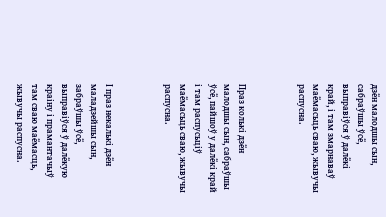дзён малодшы сын, сабраўшы ўсё, выправіўся ў далёкі край, і там змарнаваў маёмасьць сваю, жывучы распусна.



Праз колькі дзён малодшы сын, сабраўшы ўсё, пайшоў у далёкі край і там распусьціў маёмасьць сваю, жывучы распусна.



І праз некалькі дзён маладзейшы сын, забраўшы ўсё, выправіўся ў далёкую краіну і прамантачыў там сваю маёмасць, жывучы распусна.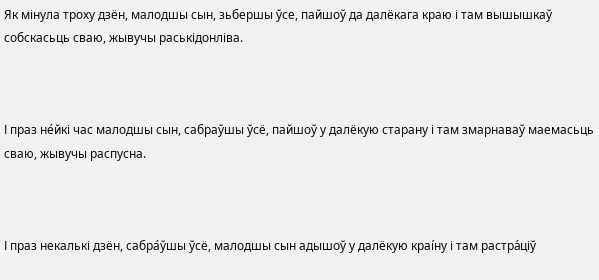Як мінула троху дзён, малодшы сын, зьбершы ўсе, пайшоў да далёкага краю і там вышышкаў собскасьць сваю, жывучы раськідонліва.



І праз не́йкі час малодшы сын, сабраўшы ўсё, пайшоў у далёкую старану і там змарнаваў маемасьць сваю, жывучы распусна.



І праз некалькі дзён, сабра́ўшы ўсё, малодшы сын адышоў у далёкую краíну і там растра́ціў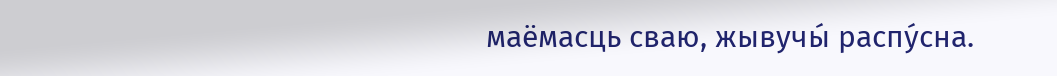маёмасць сваю, жывучы́ распу́сна.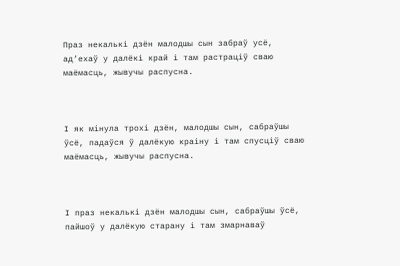Праз некалькі дзён малодшы сын забраў усё, ад’ехаў у далёкі край і там растраціў сваю маёмасць, жывучы распусна.



І як мінула трохі дзён, малодшы сын, сабраўшы ўсё, падаўся ў далёкую краіну і там спусціў сваю маёмасць, жывучы распусна.



І праз некалькі дзён малодшы сын, сабраўшы ўсё, пайшоў у далёкую старану і там змарнаваў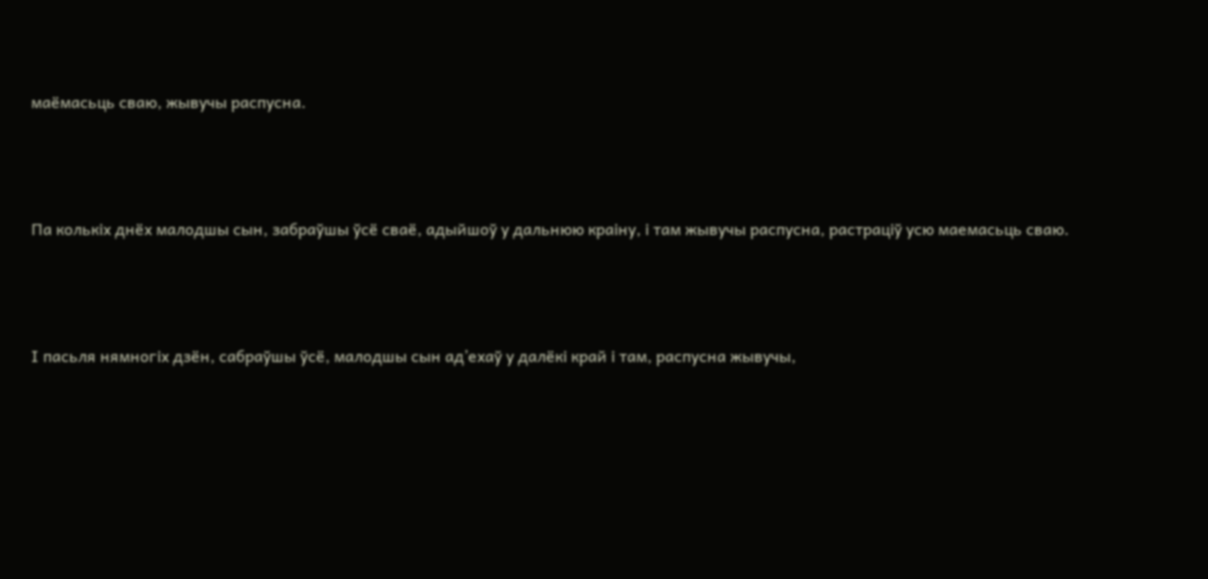маёмасьць сваю, жывучы распусна.



Па колькіх днёх малодшы сын, забраўшы ўсё сваё, адыйшоў у дальнюю краіну, і там жывучы распусна, растраціў усю маемасьць сваю.



І пасьля нямногіх дзён, сабраўшы ўсё, малодшы сын ад’ехаў у далёкі край і там, распусна жывучы,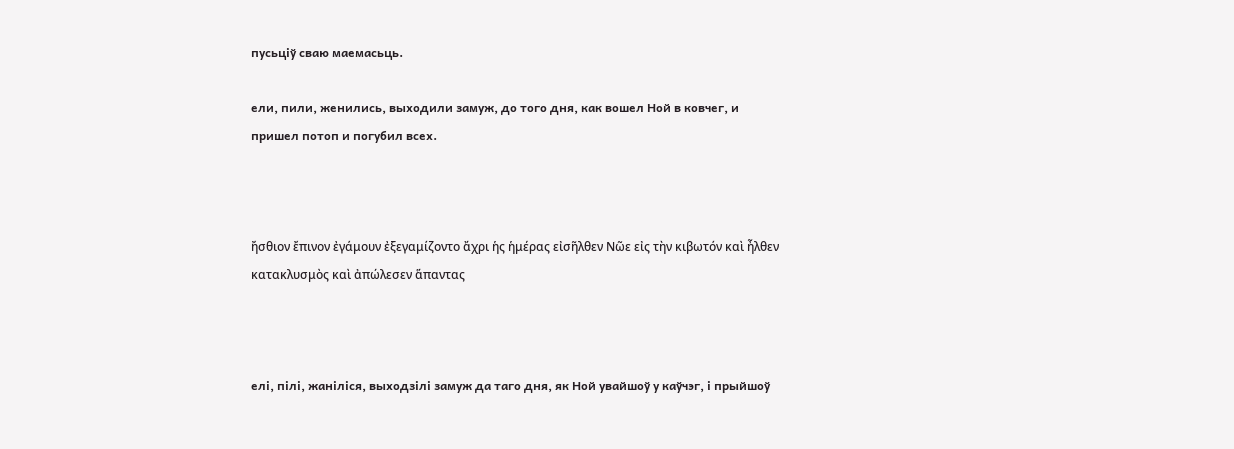пусьціў сваю маемасьць.

ели, пили, женились, выходили замуж, до того дня, как вошел Ной в ковчег, и пришел потоп и погубил всех.



ἤσθιον ἔπινον ἐγάμουν ἐξεγαμίζοντο ἄχρι ἡς ἡμέρας εἰσῆλθεν Νῶε εἰς τὴν κιβωτόν καὶ ἦλθεν κατακλυσμὸς καὶ ἀπώλεσεν ἅπαντας



елі, пілі, жаніліся, выходзілі замуж да таго дня, як Ной увайшоў у каўчэг, і прыйшоў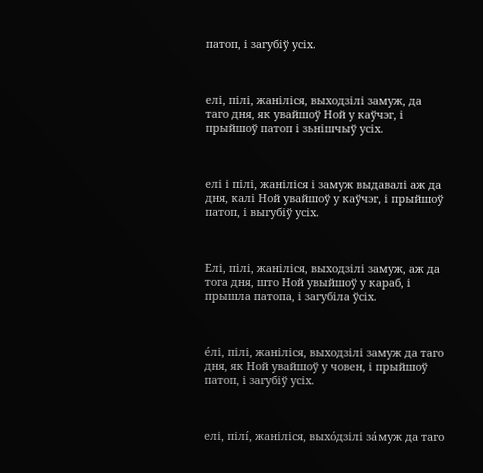патоп, і загубіў усіх.



елі, пілі, жаніліся, выходзілі замуж, да таго дня, як увайшоў Ной у каўчэг, і прыйшоў патоп і зьнішчыў усіх.



елі і пілі, жаніліся і замуж выдавалі аж да дня, калі Ной увайшоў у каўчэг, і прыйшоў патоп, і выгубіў усіх.



Елі, пілі, жаніліся, выходзілі замуж, аж да тога дня, што Ной увыйшоў у караб, і прышла патопа, і загубіла ўсіх.



е́лі, пілі, жаніліся, выходзілі замуж да таго дня, як Ной увайшоў у човен, і прыйшоў патоп, і загубіў усіх.



елі, пілí, жаніліся, выхо́дзілі за́муж да таго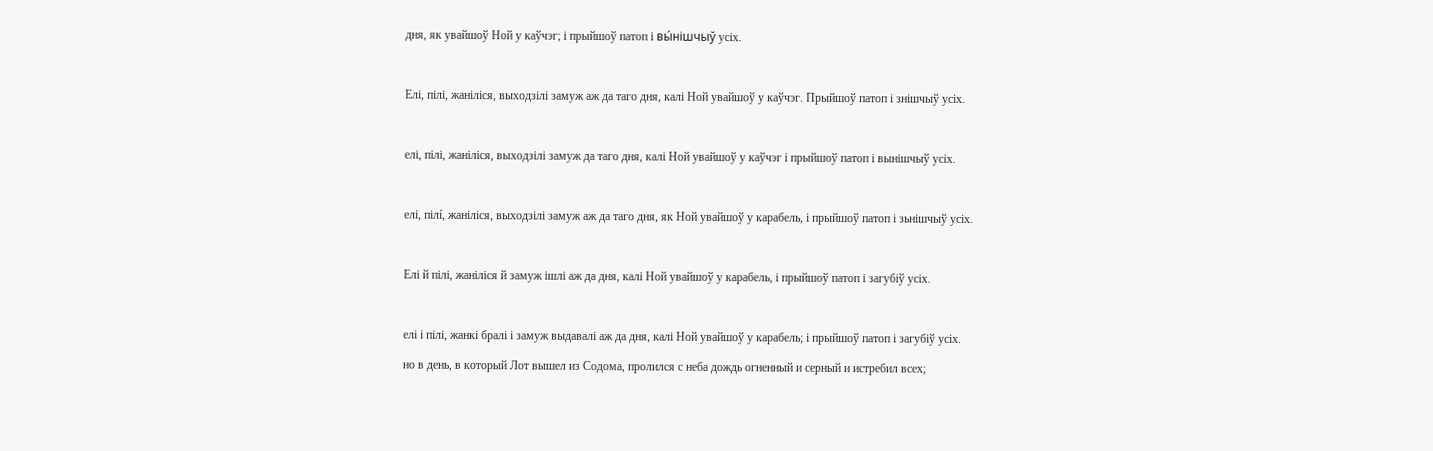дня, як увайшоў Ной у каўчэг; і прыйшоў патоп і вы́нішчыў усіх.



Елі, пілі, жаніліся, выходзілі замуж аж да таго дня, калі Ной увайшоў у каўчэг. Прыйшоў патоп і знішчыў усіх.



елі, пілі, жаніліся, выходзілі замуж да таго дня, калі Ной увайшоў у каўчэг і прыйшоў патоп і вынішчыў усіх.



елі, пілí, жаніліся, выходзілі замуж аж да таго дня, як Ной увайшоў у карабель, і прыйшоў патоп і зьнішчыў усіх.



Елі й пілі, жаніліся й замуж ішлі аж да дня, калі Ной увайшоў у карабель, і прыйшоў патоп і загубіў усіх.



елі і пілі, жанкі бралі і замуж выдавалі аж да дня, калі Ной увайшоў у карабель; і прыйшоў патоп і загубіў усіх.

но в день, в который Лот вышел из Содома, пролился с неба дождь огненный и серный и истребил всех;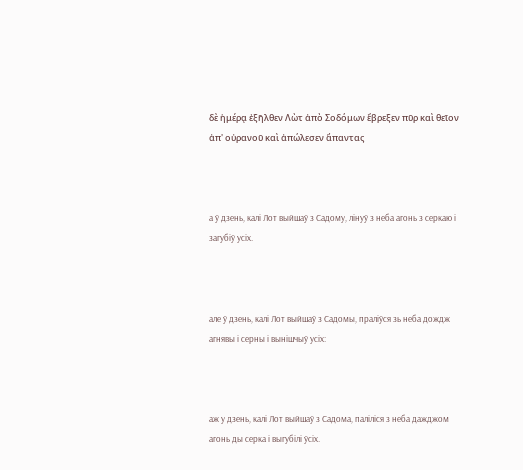δὲ ἡμέρᾳ ἐξῆλθεν Λὼτ ἀπὸ Σοδόμων ἔβρεξεν πῦρ καὶ θεῖον ἀπ' οὐρανοῦ καὶ ἀπώλεσεν ἅπαντας



а ў дзень, калі Лот выйшаў з Садому, лінуў з неба агонь з серкаю і загубіў усіх.



але ў дзень, калі Лот выйшаў з Садомы, праліўся зь неба дождж агнявы і серны і вынішчыў усіх:



аж у дзень, калі Лот выйшаў з Садома, паліліся з неба дажджом агонь ды серка і выгубілі ўсіх.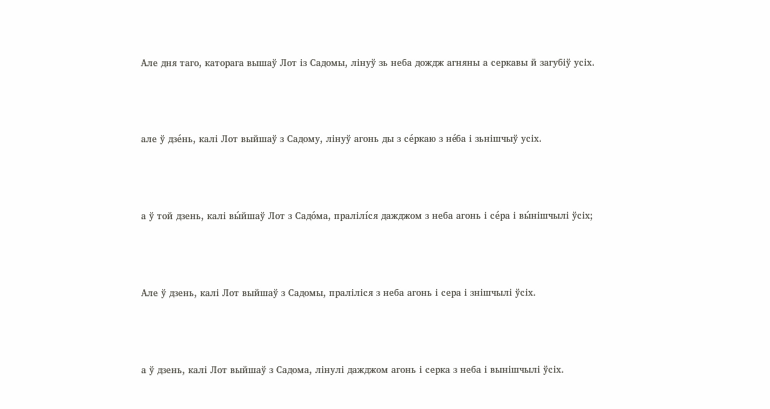Але дня таго, каторага вышаў Лот із Садомы, лінуў зь неба дождж агняны а серкавы й загубіў усіх.



але ў дзе́нь, калі Лот выйшаў з Садому, лінуў агонь ды з се́ркаю з не́ба і зьнішчыў усіх.



а ў той дзень, калі вы́йшаў Лот з Садо́ма, пралілíся дажджом з неба агонь і се́ра і вы́нішчылі ўсіх;



Але ў дзень, калі Лот выйшаў з Садомы, праліліся з неба агонь і сера і знішчылі ўсіх.



а ў дзень, калі Лот выйшаў з Садома, лінулі дажджом агонь і серка з неба і вынішчылі ўсіх.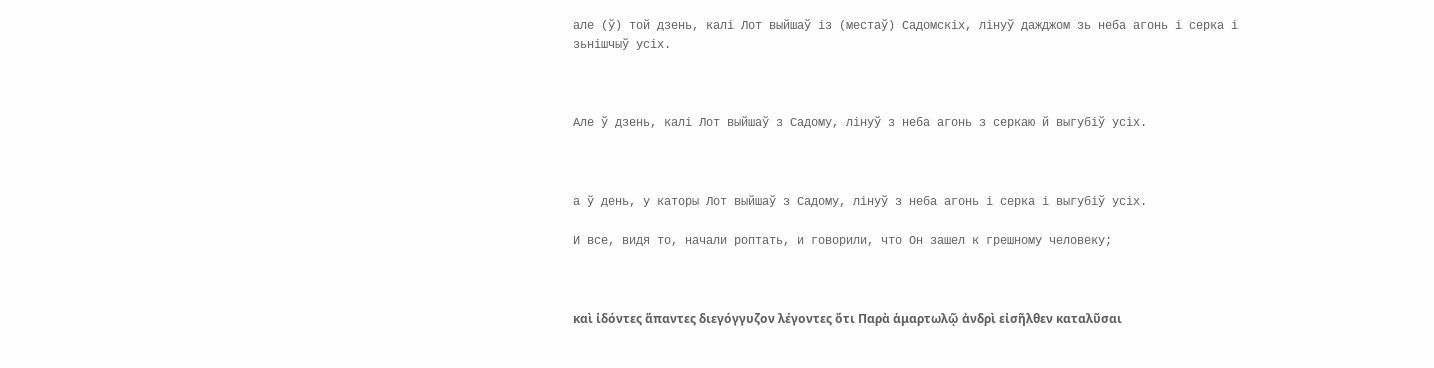але (ў) той дзень, калі Лот выйшаў із (местаў) Садомскіх, лінуў дажджом зь неба агонь і серка і зьнішчыў усіх.



Але ў дзень, калі Лот выйшаў з Садому, лінуў з неба агонь з серкаю й выгубіў усіх.



а ў день, у каторы Лот выйшаў з Садому, лінуў з неба агонь і серка і выгубіў усіх.

И все, видя то, начали роптать, и говорили, что Он зашел к грешному человеку;



καὶ ἰδόντες ἅπαντες διεγόγγυζον λέγοντες ὅτι Παρὰ ἁμαρτωλῷ ἀνδρὶ εἰσῆλθεν καταλῦσαι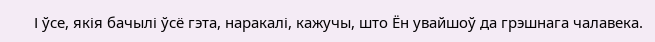І ўсе, якія бачылі ўсё гэта, наракалі, кажучы, што Ён увайшоў да грэшнага чалавека.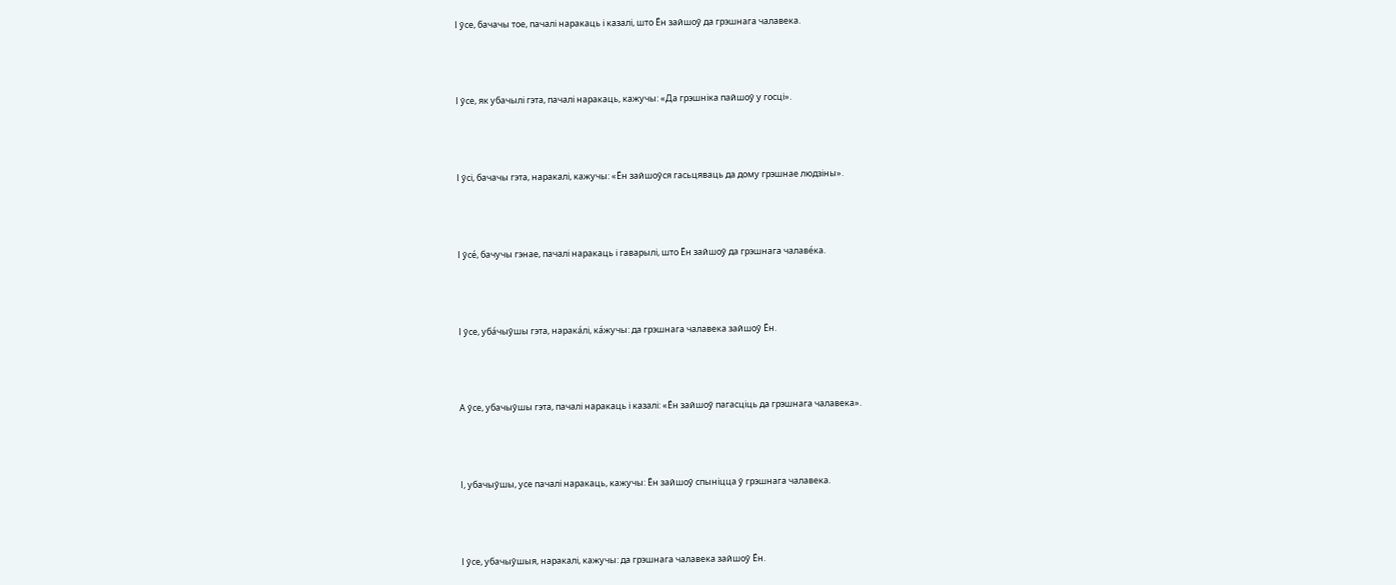І ўсе, бачачы тое, пачалі наракаць і казалі, што Ён зайшоў да грэшнага чалавека.



І ўсе, як убачылі гэта, пачалі наракаць, кажучы: «Да грэшніка пайшоў у госці».



І ўсі, бачачы гэта, наракалі, кажучы: «Ён зайшоўся гасьцяваць да дому грэшнае людзіны».



І ўсе́, бачучы гэнае, пачалі наракаць і гаварылі, што Ён зайшоў да грэшнага чалаве́ка.



І ўсе, уба́чыўшы гэта, нарака́лі, ка́жучы: да грэшнага чалавека зайшоў Ён.



А ўсе, убачыўшы гэта, пачалі наракаць і казалі: «Ён зайшоў пагасціць да грэшнага чалавека».



І, убачыўшы, усе пачалі наракаць, кажучы: Ён зайшоў спыніцца ў грэшнага чалавека.



І ўсе, убачыўшыя, наракалі, кажучы: да грэшнага чалавека зайшоў Ён.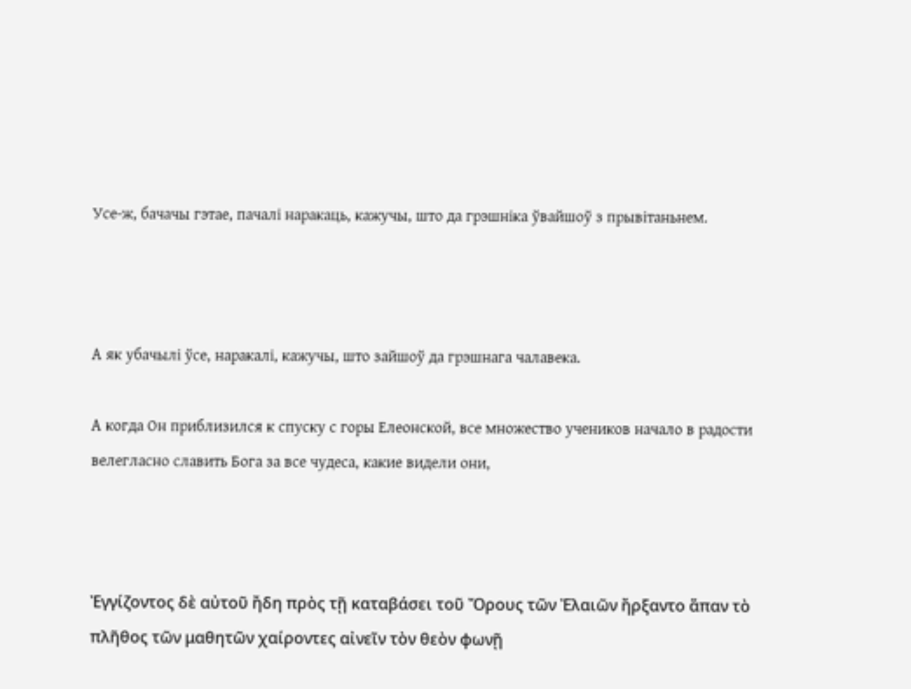Усе-ж, бачачы гэтае, пачалі наракаць, кажучы, што да грэшніка ўвайшоў з прывітаньнем.



А як убачылі ўсе, наракалі, кажучы, што зайшоў да грэшнага чалавека.

А когда Он приблизился к спуску с горы Елеонской, все множество учеников начало в радости велегласно славить Бога за все чудеса, какие видели они,



Ἐγγίζοντος δὲ αὐτοῦ ἤδη πρὸς τῇ καταβάσει τοῦ Ὄρους τῶν Ἐλαιῶν ἤρξαντο ἅπαν τὸ πλῆθος τῶν μαθητῶν χαίροντες αἰνεῖν τὸν θεὸν φωνῇ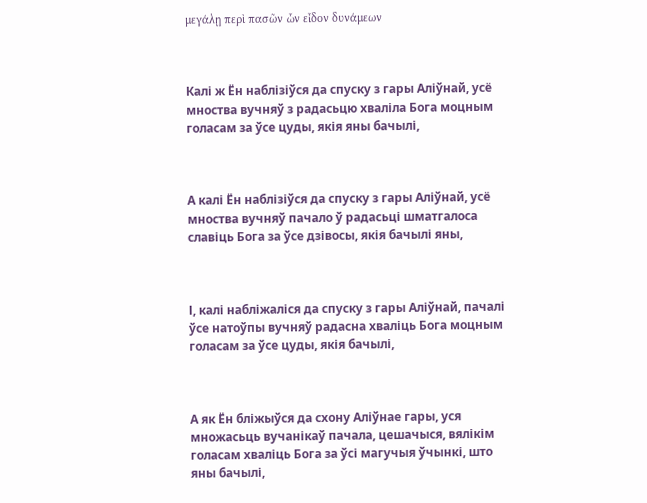μεγάλῃ περὶ πασῶν ὧν εἶδον δυνάμεων



Калі ж Ён наблізіўся да спуску з гары Аліўнай, усё мноства вучняў з радасьцю хваліла Бога моцным голасам за ўсе цуды, якія яны бачылі,



А калі Ён наблізіўся да спуску з гары Аліўнай, усё мноства вучняў пачало ў радасьці шматгалоса славіць Бога за ўсе дзівосы, якія бачылі яны,



І, калі набліжаліся да спуску з гары Аліўнай, пачалі ўсе натоўпы вучняў радасна хваліць Бога моцным голасам за ўсе цуды, якія бачылі,



А як Ён бліжыўся да схону Аліўнае гары, уся множасьць вучанікаў пачала, цешачыся, вялікім голасам хваліць Бога за ўсі магучыя ўчынкі, што яны бачылі,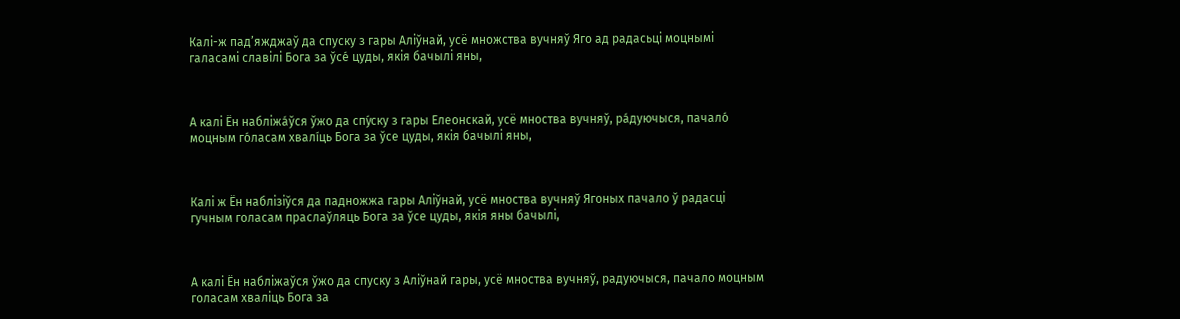Калі-ж пад’яжджаў да спуску з гары Аліўнай, усё множства вучняў Яго ад радасьці моцнымі галасамі славілі Бога за ўсе́ цуды, якія бачылі яны,



А калі Ён набліжа́ўся ўжо да спу́ску з гары Елеонскай, усё мноства вучняў, ра́дуючыся, пачало́ моцным го́ласам хвалíць Бога за ўсе цуды, якія бачылі яны,



Калі ж Ён наблізіўся да падножжа гары Аліўнай, усё мноства вучняў Ягоных пачало ў радасці гучным голасам праслаўляць Бога за ўсе цуды, якія яны бачылі,



А калі Ён набліжаўся ўжо да спуску з Аліўнай гары, усё мноства вучняў, радуючыся, пачало моцным голасам хваліць Бога за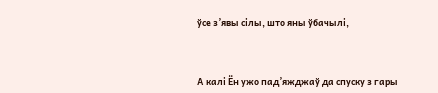ўсе з’явы сілы, што яны ўбачылі,



А калі Ён ужо пад’яжджаў да спуску з гары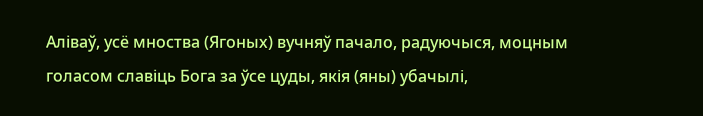Аліваў, усё мноства (Ягоных) вучняў пачало, радуючыся, моцным голасом славіць Бога за ўсе цуды, якія (яны) убачылі,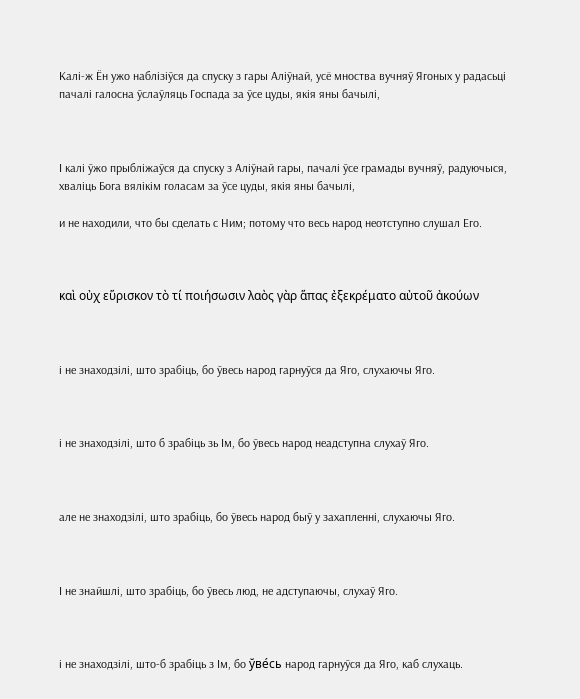Калі-ж Ён ужо наблізіўся да спуску з гары Аліўнай, усё мноства вучняў Ягоных у радасьці пачалі галосна ўслаўляць Госпада за ўсе цуды, якія яны бачылі,



І калі ўжо прыбліжаўся да спуску з Аліўнай гары, пачалі ўсе грамады вучняў, радуючыся, хваліць Бога вялікім голасам за ўсе цуды, якія яны бачылі,

и не находили, что бы сделать с Ним; потому что весь народ неотступно слушал Его.



καὶ οὐχ εὕρισκον τὸ τί ποιήσωσιν λαὸς γὰρ ἅπας ἐξεκρέματο αὐτοῦ ἀκούων



і не знаходзілі, што зрабіць, бо ўвесь народ гарнуўся да Яго, слухаючы Яго.



і не знаходзілі, што б зрабіць зь Ім, бо ўвесь народ неадступна слухаў Яго.



але не знаходзілі, што зрабіць, бо ўвесь народ быў у захапленні, слухаючы Яго.



І не знайшлі, што зрабіць, бо ўвесь люд, не адступаючы, слухаў Яго.



і не знаходзілі, што-б зрабіць з Ім, бо ўве́сь народ гарнуўся да Яго, каб слухаць.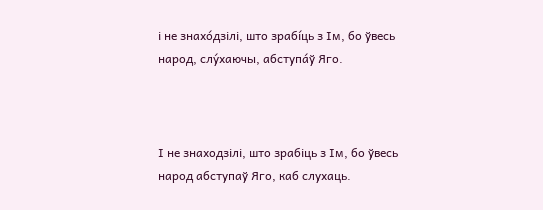і не знахо́дзілі, што зрабíць з Ім, бо ўвесь народ, слу́хаючы, абступа́ў Яго.



І не знаходзілі, што зрабіць з Ім, бо ўвесь народ абступаў Яго, каб слухаць.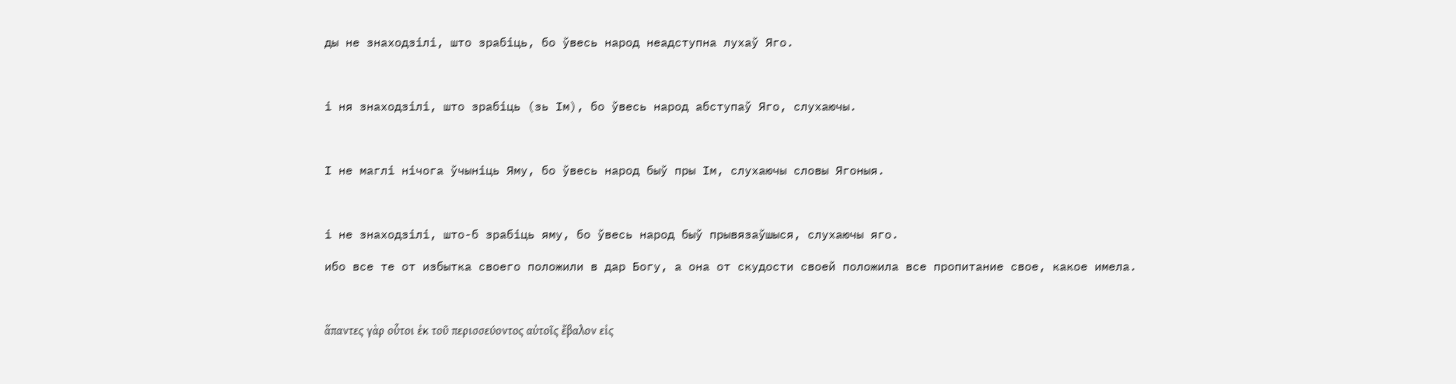ды не знаходзілі, што зрабіць, бо ўвесь народ неадступна лухаў Яго.



і ня знаходзілі, што зрабіць (зь Ім), бо ўвесь народ абступаў Яго, слухаючы.



І не маглі нічога ўчыніць Яму, бо ўвесь народ быў пры Ім, слухаючы словы Ягоныя.



і не знаходзілі, што-б зрабіць яму, бо ўвесь народ быў прывязаўшыся, слухаючы яго.

ибо все те от избытка своего положили в дар Богу, а она от скудости своей положила все пропитание свое, какое имела.



ἅπαντες γὰρ οὗτοι ἐκ τοῦ περισσεύοντος αὐτοῖς ἔβαλον εἰς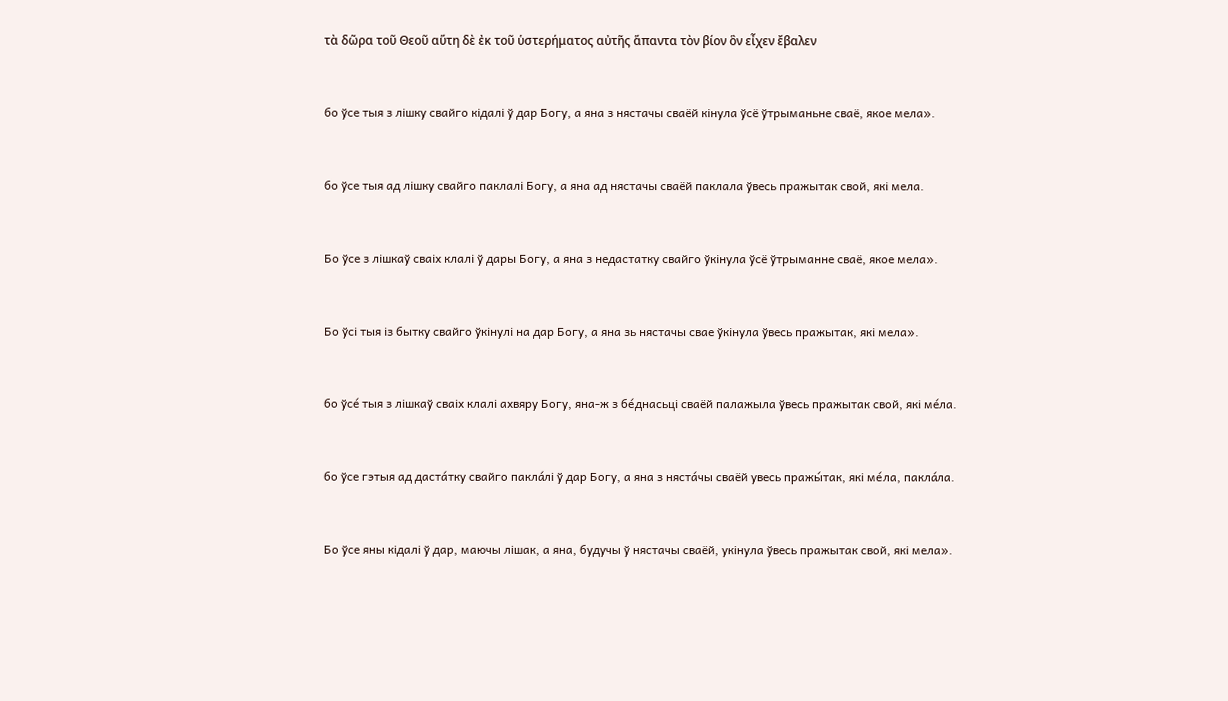τὰ δῶρα τοῦ Θεοῦ αὕτη δὲ ἐκ τοῦ ὑστερήματος αὐτῆς ἅπαντα τὸν βίον ὃν εἶχεν ἔβαλεν



бо ўсе тыя з лішку свайго кідалі ў дар Богу, а яна з нястачы сваёй кінула ўсё ўтрыманьне сваё, якое мела».



бо ўсе тыя ад лішку свайго паклалі Богу, а яна ад нястачы сваёй паклала ўвесь пражытак свой, які мела.



Бо ўсе з лішкаў сваіх клалі ў дары Богу, а яна з недастатку свайго ўкінула ўсё ўтрыманне сваё, якое мела».



Бо ўсі тыя із бытку свайго ўкінулі на дар Богу, а яна зь нястачы свае ўкінула ўвесь пражытак, які мела».



бо ўсе́ тыя з лішкаў сваіх клалі ахвяру Богу, яна-ж з бе́днасьці сваёй палажыла ўвесь пражытак свой, які ме́ла.



бо ўсе гэтыя ад даста́тку свайго пакла́лі ў дар Богу, а яна з няста́чы сваёй увесь пражы́так, які ме́ла, пакла́ла.



Бо ўсе яны кідалі ў дар, маючы лішак, а яна, будучы ў нястачы сваёй, укінула ўвесь пражытак свой, які мела».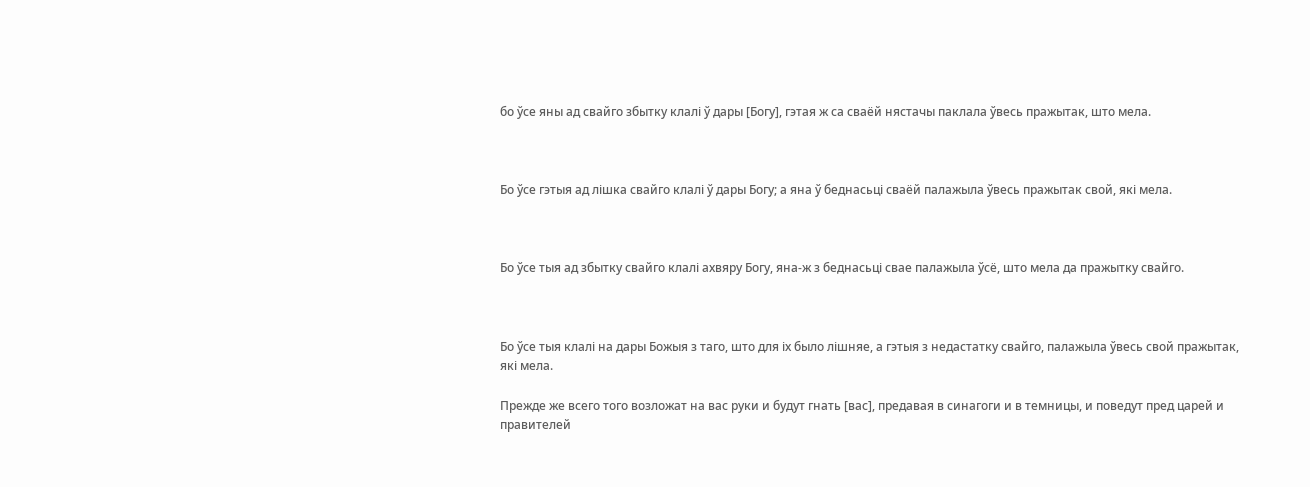бо ўсе яны ад свайго збытку клалі ў дары [Богу], гэтая ж са сваёй нястачы паклала ўвесь пражытак, што мела.



Бо ўсе гэтыя ад лішка свайго клалі ў дары Богу; а яна ў беднасьці сваёй палажыла ўвесь пражытак свой, які мела.



Бо ўсе тыя ад збытку свайго клалі ахвяру Богу, яна-ж з беднасьці свае палажыла ўсё, што мела да пражытку свайго.



Бо ўсе тыя клалі на дары Божыя з таго, што для іх было лішняе, а гэтыя з недастатку свайго, палажыла ўвесь свой пражытак, які мела.

Прежде же всего того возложат на вас руки и будут гнать [вас], предавая в синагоги и в темницы, и поведут пред царей и правителей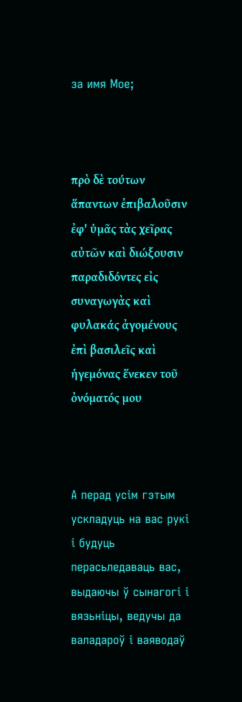за имя Мое;



πρὸ δὲ τούτων ἅπαντων ἐπιβαλοῦσιν ἐφ' ὑμᾶς τὰς χεῖρας αὐτῶν καὶ διώξουσιν παραδιδόντες εἰς συναγωγὰς καὶ φυλακάς ἀγομένους ἐπὶ βασιλεῖς καὶ ἡγεμόνας ἕνεκεν τοῦ ὀνόματός μου



А перад усім гэтым ускладуць на вас рукі і будуць перасьледаваць вас, выдаючы ў сынагогі і вязьніцы, ведучы да валадароў і ваяводаў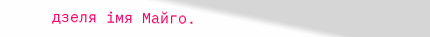дзеля імя Майго.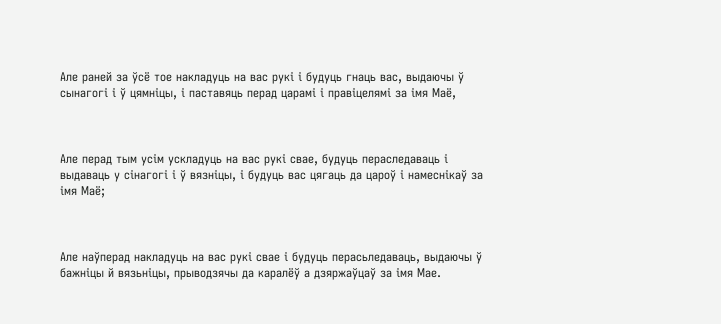Але раней за ўсё тое накладуць на вас рукі і будуць гнаць вас, выдаючы ў сынагогі і ў цямніцы, і паставяць перад царамі і правіцелямі за імя Маё,



Але перад тым усім ускладуць на вас рукі свае, будуць пераследаваць і выдаваць у сінагогі і ў вязніцы, і будуць вас цягаць да цароў і намеснікаў за імя Маё;



Але наўперад накладуць на вас рукі свае і будуць перасьледаваць, выдаючы ў бажніцы й вязьніцы, прыводзячы да каралёў а дзяржаўцаў за імя Мае.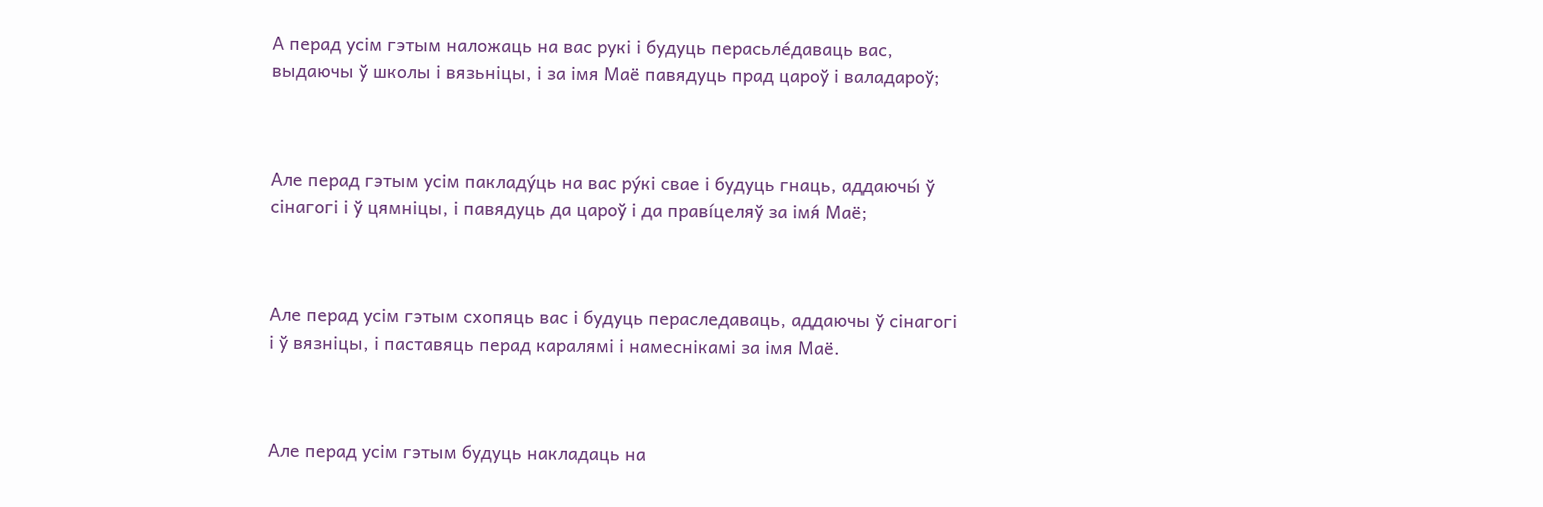А перад усім гэтым наложаць на вас рукі і будуць перасьле́даваць вас, выдаючы ў школы і вязьніцы, і за імя Маё павядуць прад цароў і валадароў;



Але перад гэтым усім пакладу́ць на вас ру́кі свае і будуць гнаць, аддаючы́ ў сінагогі і ў цямніцы, і павядуць да цароў і да правíцеляў за імя́ Маё;



Але перад усім гэтым схопяць вас і будуць пераследаваць, аддаючы ў сінагогі і ў вязніцы, і паставяць перад каралямі і намеснікамі за імя Маё.



Але перад усім гэтым будуць накладаць на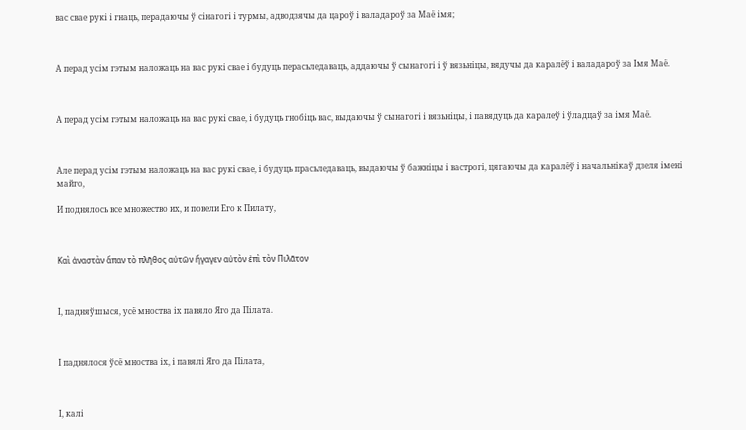вас свае рукі і гнаць, перадаючы ў сінагогі і турмы, адводзячы да цароў і валадароў за Маё імя;



А перад усім гэтым наложаць на вас рукі свае і будуць перасьледаваць, аддаючы ў сынагогі і ў вязьніцы, вядучы да каралёў і валадароў за Імя Маё.



А перад усім гэтым наложаць на вас рукі свае, і будуць гнобіць вас, выдаючы ў сынагогі і вязьніцы, і павядуць да каралеў і ўладцаў за імя Маё.



Але перад усім гэтым наложаць на вас рукі свае, і будуць прасьледаваць, выдаючы ў бажніцы і вастрогі, цягаючы да каралёў і начальнікаў дзеля імені майго,

И поднялось все множество их, и повели Его к Пилату,



Καὶ ἀναστὰν ἅπαν τὸ πλῆθος αὐτῶν ἤγαγεν αὐτὸν ἐπὶ τὸν Πιλᾶτον



І, падняўшыся, усё мноства іх павяло Яго да Пілата.



І паднялося ўсё мноства іх, і павялі Яго да Пілата,



І, калі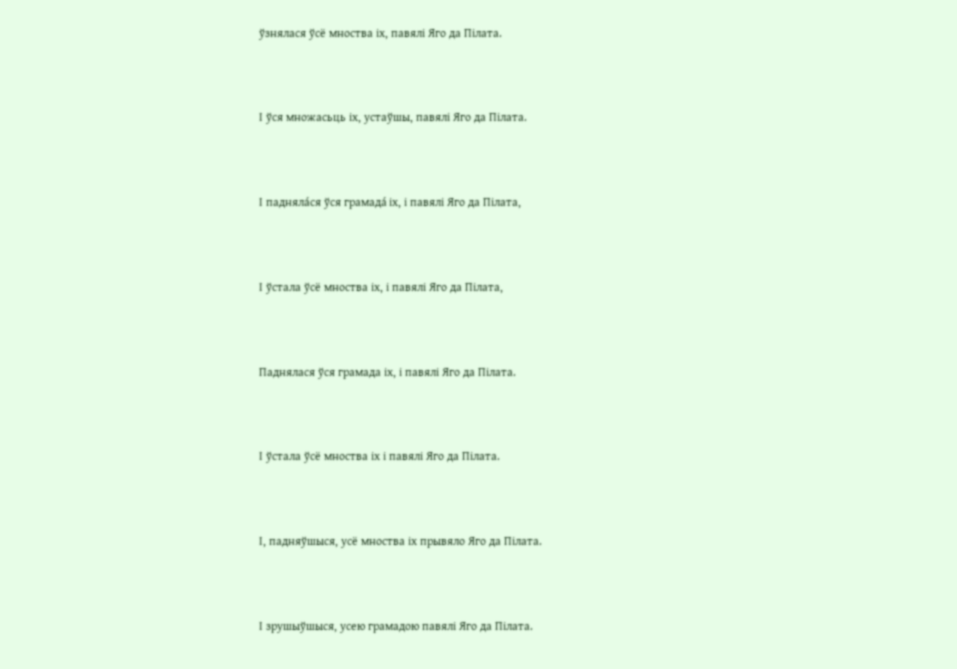ўзнялася ўсё мноства іх, павялі Яго да Пілата.



І ўся множасьць іх, устаўшы, павялі Яго да Пілата.



І падняла́ся ўся грамада́ іх, і павялі Яго да Пілата,



І ўстала ўсё мноства іх, і павялі Яго да Пілата,



Паднялася ўся грамада іх, і павялі Яго да Пілата.



І ўстала ўсё мноства іх і павялі Яго да Пілата.



І, падняўшыся, усё мноства іх прывяло Яго да Пілата.



І зрушыўшыся, усею грамадою павялі Яго да Пілата.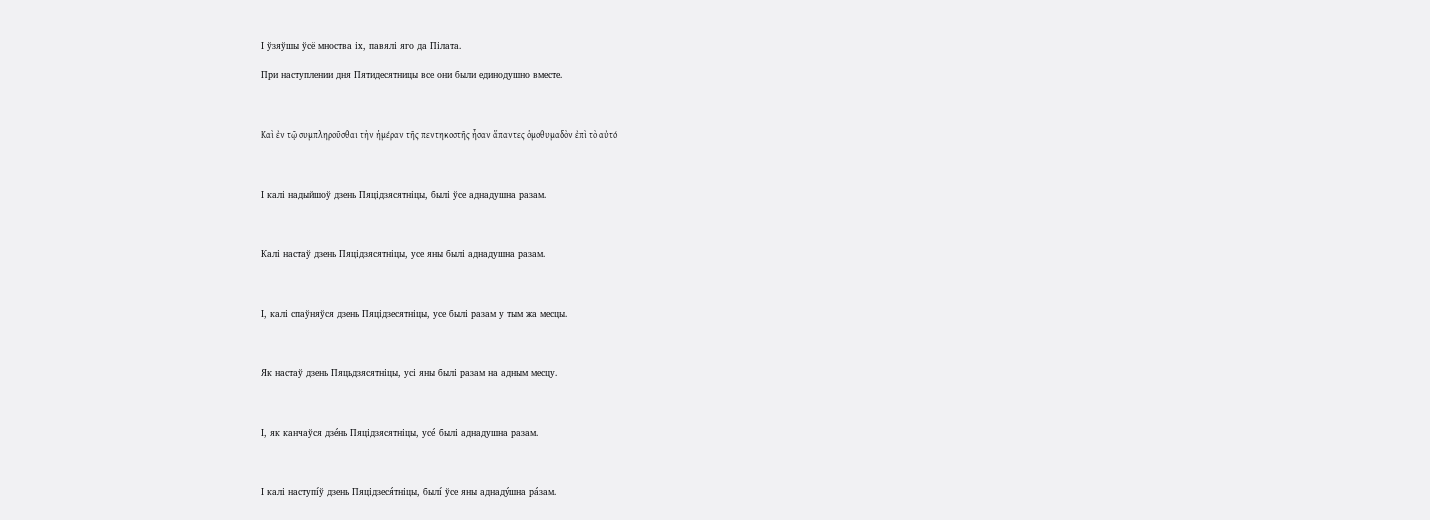І ўзяўшы ўсё мноства іх, павялі яго да Пілата.

При наступлении дня Пятидесятницы все они были единодушно вместе.



Καὶ ἐν τῷ συμπληροῦσθαι τὴν ἡμέραν τῆς πεντηκοστῆς ἦσαν ἅπαντες ὁμοθυμαδὸν ἐπὶ τὸ αὐτό



І калі надыйшоў дзень Пяцідзясятніцы, былі ўсе аднадушна разам.



Калі настаў дзень Пяцідзясятніцы, усе яны былі аднадушна разам.



І, калі спаўняўся дзень Пяцідзесятніцы, усе былі разам у тым жа месцы.



Як настаў дзень Пяцьдзясятніцы, усі яны былі разам на адным месцу.



І, як канчаўся дзе́нь Пяцідзясятніцы, усе́ былі аднадушна разам.



І калі наступíў дзень Пяцідзеся́тніцы, былí ўсе яны аднаду́шна ра́зам.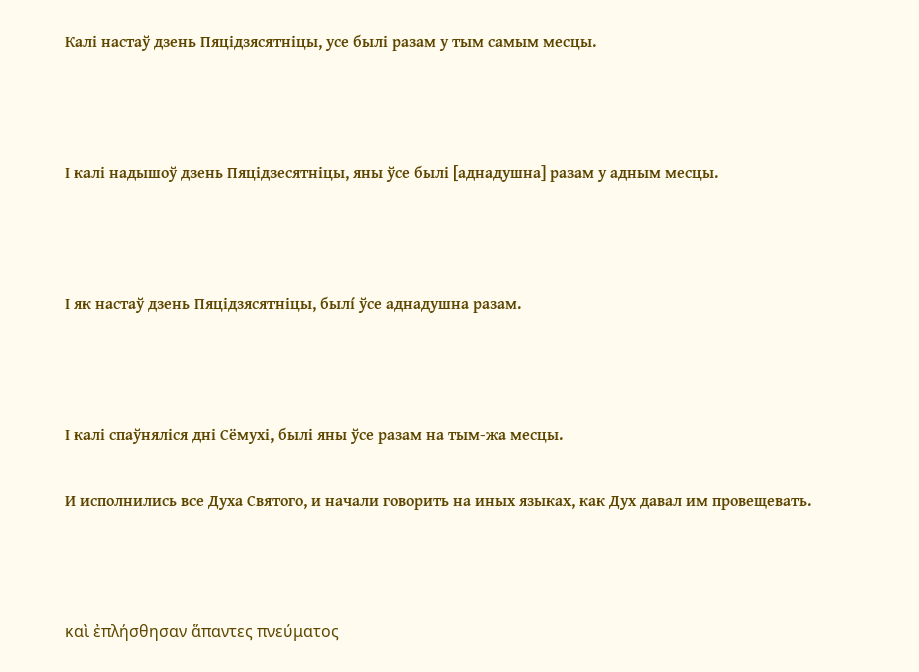Калі настаў дзень Пяцідзясятніцы, усе былі разам у тым самым месцы.



І калі надышоў дзень Пяцідзесятніцы, яны ўсе былі [аднадушна] разам у адным месцы.



І як настаў дзень Пяцідзясятніцы, былí ўсе аднадушна разам.



І калі спаўняліся дні Сёмухі, былі яны ўсе разам на тым-жа месцы.

И исполнились все Духа Святого, и начали говорить на иных языках, как Дух давал им провещевать.



καὶ ἐπλήσθησαν ἅπαντες πνεύματος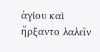ἁγίου καὶ ἤρξαντο λαλεῖν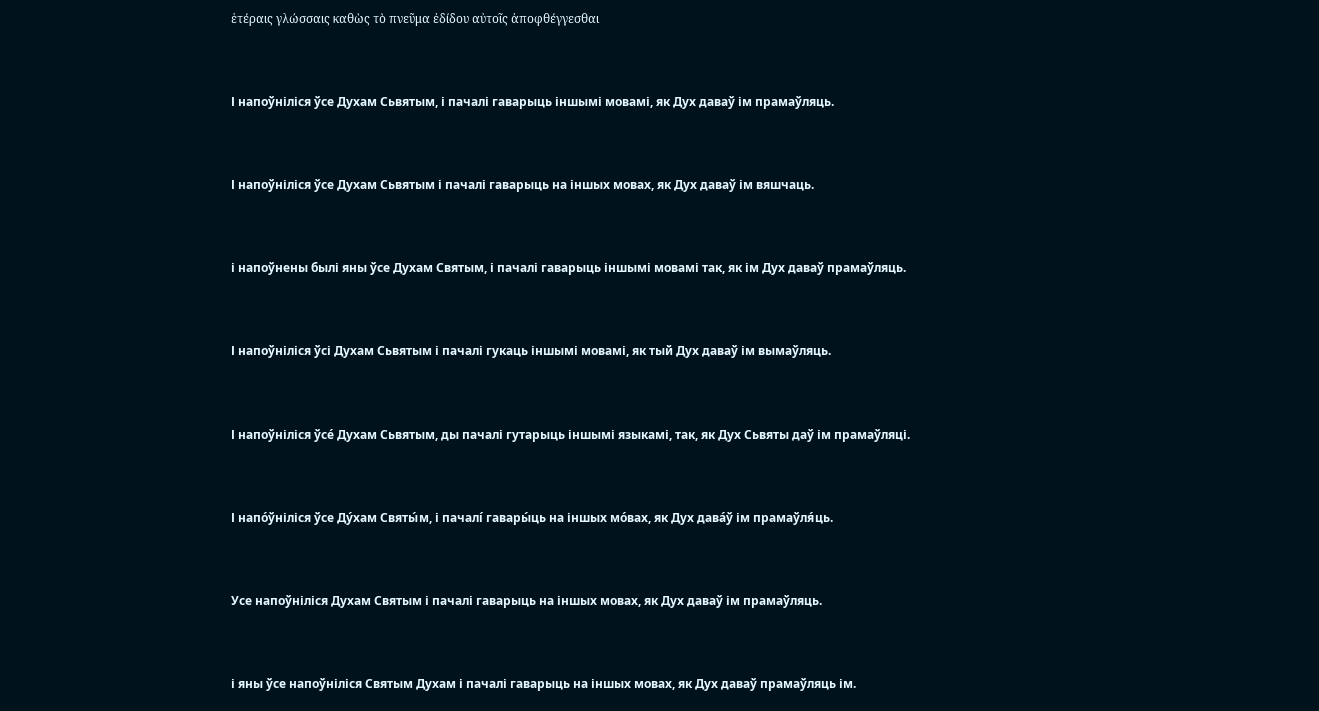ἑτέραις γλώσσαις καθὼς τὸ πνεῦμα ἐδίδου αὐτοῖς ἀποφθέγγεσθαι



І напоўніліся ўсе Духам Сьвятым, і пачалі гаварыць іншымі мовамі, як Дух даваў ім прамаўляць.



І напоўніліся ўсе Духам Сьвятым і пачалі гаварыць на іншых мовах, як Дух даваў ім вяшчаць.



і напоўнены былі яны ўсе Духам Святым, і пачалі гаварыць іншымі мовамі так, як ім Дух даваў прамаўляць.



І напоўніліся ўсі Духам Сьвятым і пачалі гукаць іншымі мовамі, як тый Дух даваў ім вымаўляць.



І напоўніліся ўсе́ Духам Сьвятым, ды пачалі гутарыць іншымі языкамі, так, як Дух Сьвяты даў ім прамаўляці.



І напо́ўніліся ўсе Ду́хам Святы́м, і пачалí гавары́ць на іншых мо́вах, як Дух дава́ў ім прамаўля́ць.



Усе напоўніліся Духам Святым і пачалі гаварыць на іншых мовах, як Дух даваў ім прамаўляць.



і яны ўсе напоўніліся Святым Духам і пачалі гаварыць на іншых мовах, як Дух даваў прамаўляць ім.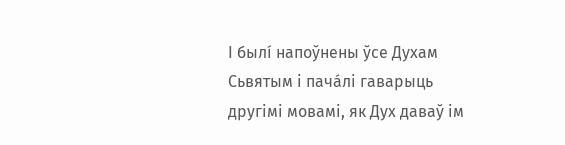І былí напоўнены ўсе Духам Сьвятым і пача́лі гаварыць другімі мовамі, як Дух даваў ім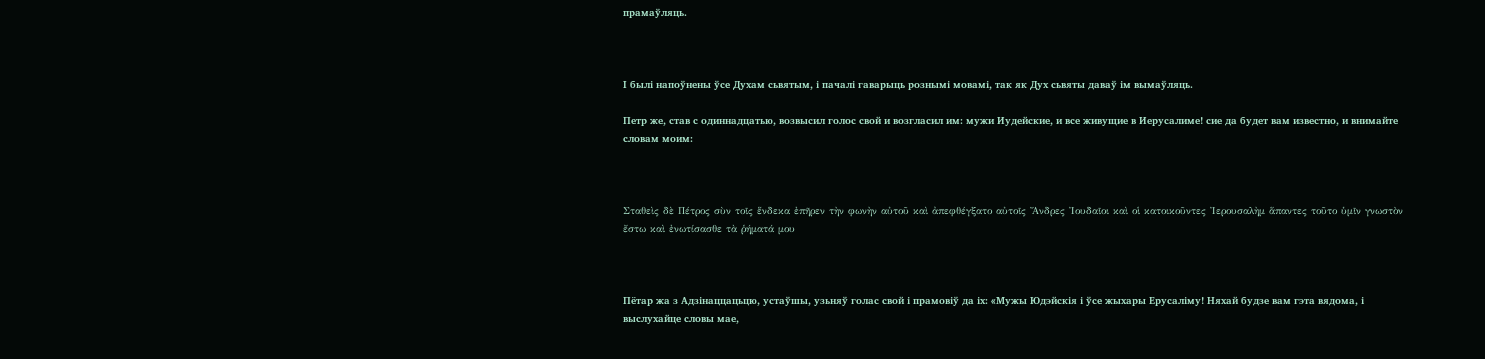прамаўляць.



І былі напоўнены ўсе Духам сьвятым, і пачалі гаварыць рознымі мовамі, так як Дух сьвяты даваў ім вымаўляць.

Петр же, став с одиннадцатью, возвысил голос свой и возгласил им: мужи Иудейские, и все живущие в Иерусалиме! сие да будет вам известно, и внимайте словам моим:



Σταθεὶς δὲ Πέτρος σὺν τοῖς ἕνδεκα ἐπῆρεν τὴν φωνὴν αὐτοῦ καὶ ἀπεφθέγξατο αὐτοῖς Ἄνδρες Ἰουδαῖοι καὶ οἱ κατοικοῦντες Ἰερουσαλὴμ ἅπαντες τοῦτο ὑμῖν γνωστὸν ἔστω καὶ ἐνωτίσασθε τὰ ῥήματά μου



Пётар жа з Адзінаццацьцю, устаўшы, узьняў голас свой і прамовіў да іх: «Мужы Юдэйскія і ўсе жыхары Ерусаліму! Няхай будзе вам гэта вядома, і выслухайце словы мае,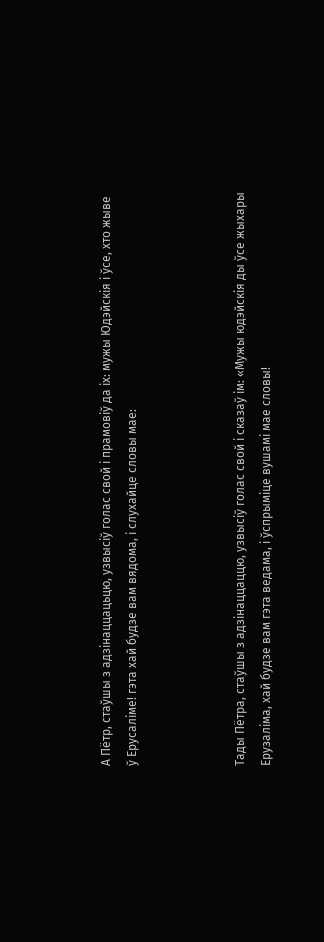А Пётр, стаўшы з адзінаццацьцю, узвысіў голас свой і прамовіў да іх: мужы Юдэйскія і ўсе, хто жыве ў Ерусаліме! гэта хай будзе вам вядома, і слухайце словы мае:



Тады Пётра, стаўшы з адзінаццаццю, узвысіў голас свой і сказаў ім: «Мужы юдэйскія ды ўсе жыхары Ерузаліма, хай будзе вам гэта ведама, і ўспрыміце вушамі мае словы!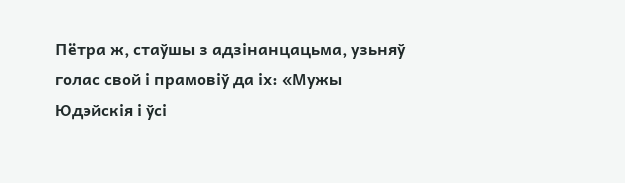Пётра ж, стаўшы з адзінанцацьма, узьняў голас свой і прамовіў да іх: «Мужы Юдэйскія і ўсі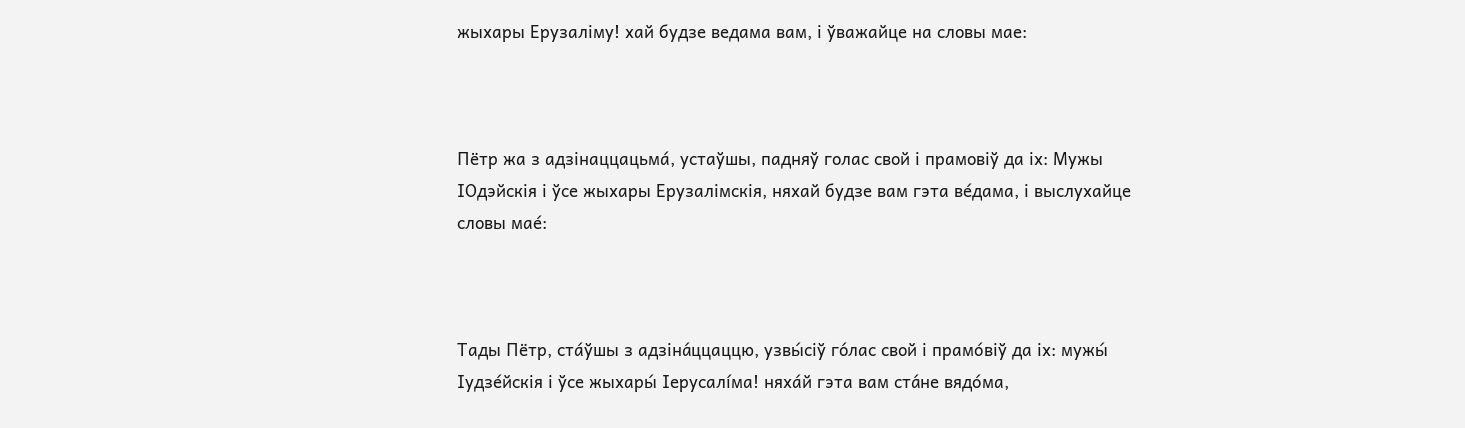жыхары Ерузаліму! хай будзе ведама вам, і ўважайце на словы мае:



Пётр жа з адзінаццацьма́, устаўшы, падняў голас свой і прамовіў да іх: Мужы ІОдэйскія і ўсе жыхары Ерузалімскія, няхай будзе вам гэта ве́дама, і выслухайце словы мае́:



Тады Пётр, ста́ўшы з адзіна́ццаццю, узвы́сіў го́лас свой і прамо́віў да іх: мужы́ Іудзе́йскія і ўсе жыхары́ Іерусалíма! няха́й гэта вам ста́не вядо́ма,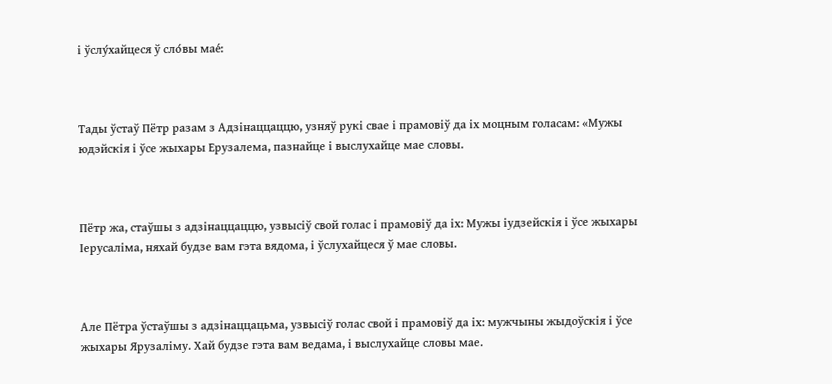і ўслу́хайцеся ў сло́вы мае́:



Тады ўстаў Пётр разам з Адзінаццаццю, узняў рукі свае і прамовіў да іх моцным голасам: «Мужы юдэйскія і ўсе жыхары Ерузалема, пазнайце і выслухайце мае словы.



Пётр жа, стаўшы з адзінаццаццю, узвысіў свой голас і прамовіў да іх: Мужы іудзейскія і ўсе жыхары Іерусаліма, няхай будзе вам гэта вядома, і ўслухайцеся ў мае словы.



Але Пётра ўстаўшы з адзінаццацьма, узвысіў голас свой і прамовіў да іх: мужчыны жыдоўскія і ўсе жыхары Ярузаліму. Хай будзе гэта вам ведама, і выслухайце словы мае.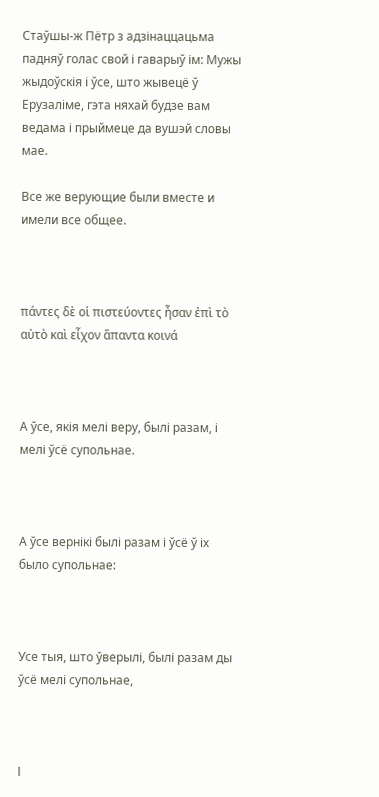Стаўшы-ж Пётр з адзінаццацьма падняў голас свой і гаварыў ім: Мужы жыдоўскія і ўсе, што жывецё ў Ерузаліме, гэта няхай будзе вам ведама і прыймеце да вушэй словы мае.

Все же верующие были вместе и имели все общее.



πάντες δὲ οἱ πιστεύοντες ἦσαν ἐπὶ τὸ αὐτὸ καὶ εἶχον ἅπαντα κοινά



А ўсе, якія мелі веру, былі разам, і мелі ўсё супольнае.



А ўсе вернікі былі разам і ўсё ў іх было супольнае:



Усе тыя, што ўверылі, былі разам ды ўсё мелі супольнае,



І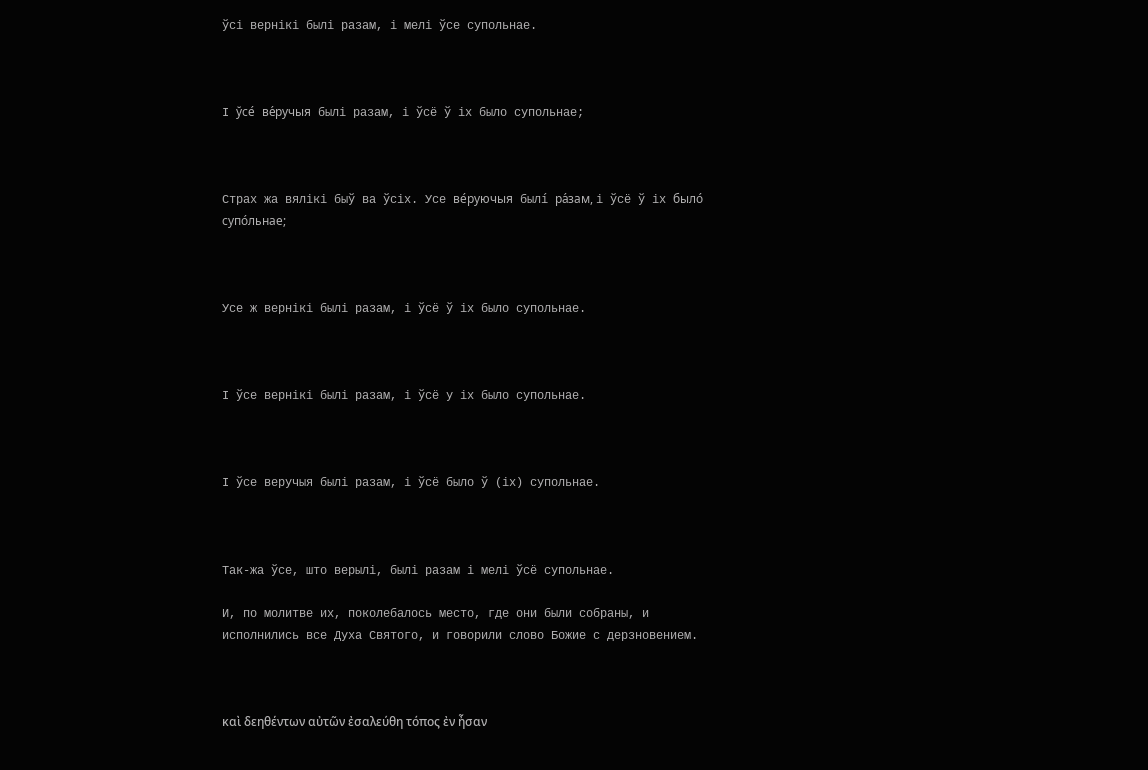ўсі вернікі былі разам, і мелі ўсе супольнае.



І ўсе́ ве́ручыя былі разам, і ўсё ў іх было супольнае;



Страх жа вялікі быў ва ўсіх. Усе ве́руючыя былí ра́зам, і ўсё ў іх было́ супо́льнае;



Усе ж вернікі былі разам, і ўсё ў іх было супольнае.



І ўсе вернікі былі разам, і ўсё у іх было супольнае.



І ўсе веручыя былі разам, і ўсё было ў (іх) супольнае.



Так-жа ўсе, што верылі, былі разам і мелі ўсё супольнае.

И, по молитве их, поколебалось место, где они были собраны, и исполнились все Духа Святого, и говорили слово Божие с дерзновением.



καὶ δεηθέντων αὐτῶν ἐσαλεύθη τόπος ἐν ἦσαν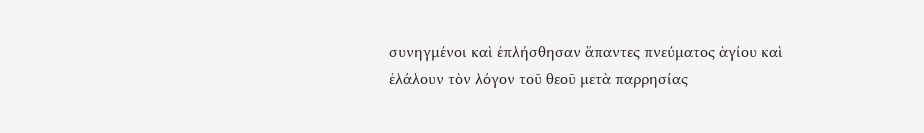συνηγμένοι καὶ ἐπλήσθησαν ἅπαντες πνεύματος ἁγίου καὶ ἐλάλουν τὸν λόγον τοῦ θεοῦ μετὰ παρρησίας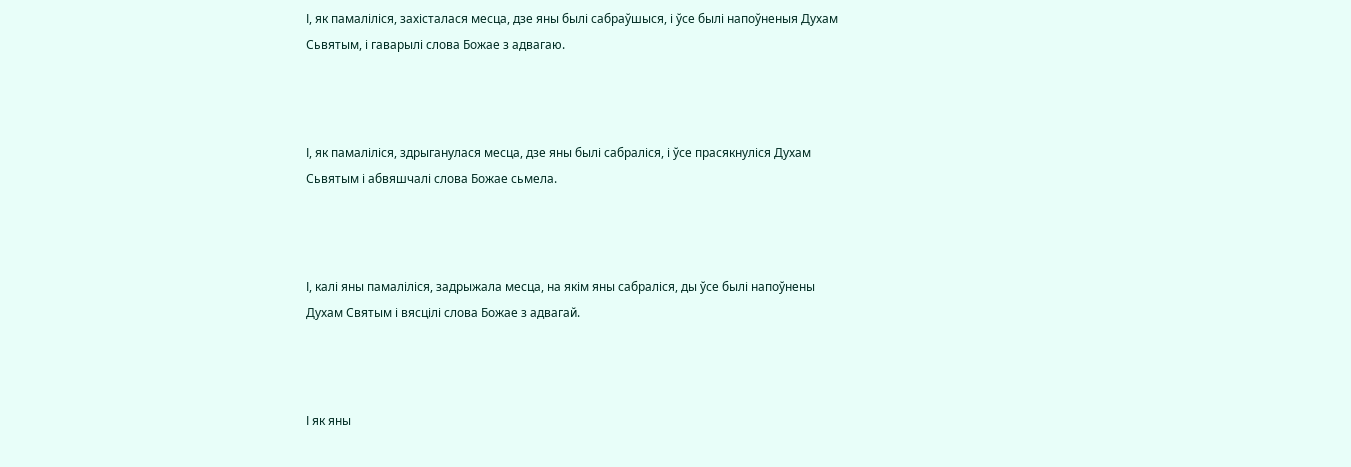І, як памаліліся, захісталася месца, дзе яны былі сабраўшыся, і ўсе былі напоўненыя Духам Сьвятым, і гаварылі слова Божае з адвагаю.



І, як памаліліся, здрыганулася месца, дзе яны былі сабраліся, і ўсе прасякнуліся Духам Сьвятым і абвяшчалі слова Божае сьмела.



І, калі яны памаліліся, задрыжала месца, на якім яны сабраліся, ды ўсе былі напоўнены Духам Святым і вясцілі слова Божае з адвагай.



І як яны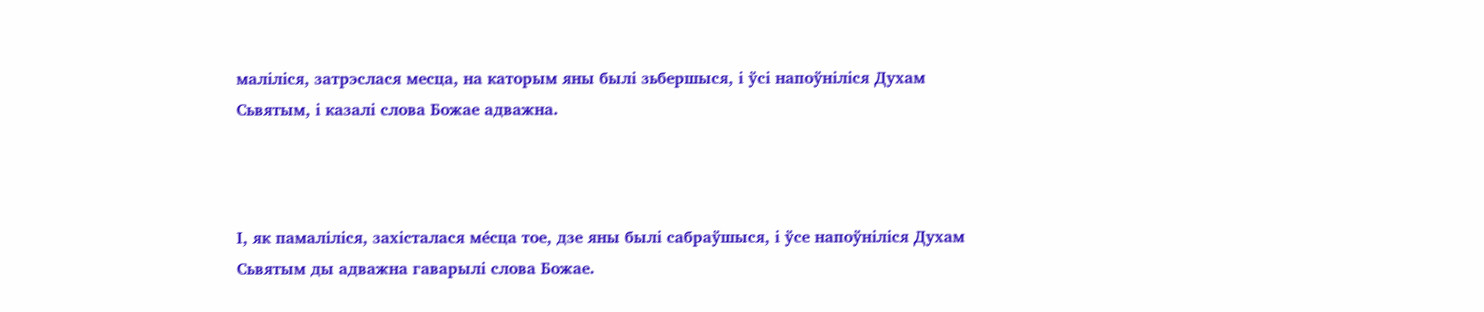маліліся, затрэслася месца, на каторым яны былі зьбершыся, і ўсі напоўніліся Духам Сьвятым, і казалі слова Божае адважна.



І, як памаліліся, захісталася ме́сца тое, дзе яны былі сабраўшыся, і ўсе напоўніліся Духам Сьвятым ды адважна гаварылі слова Божае.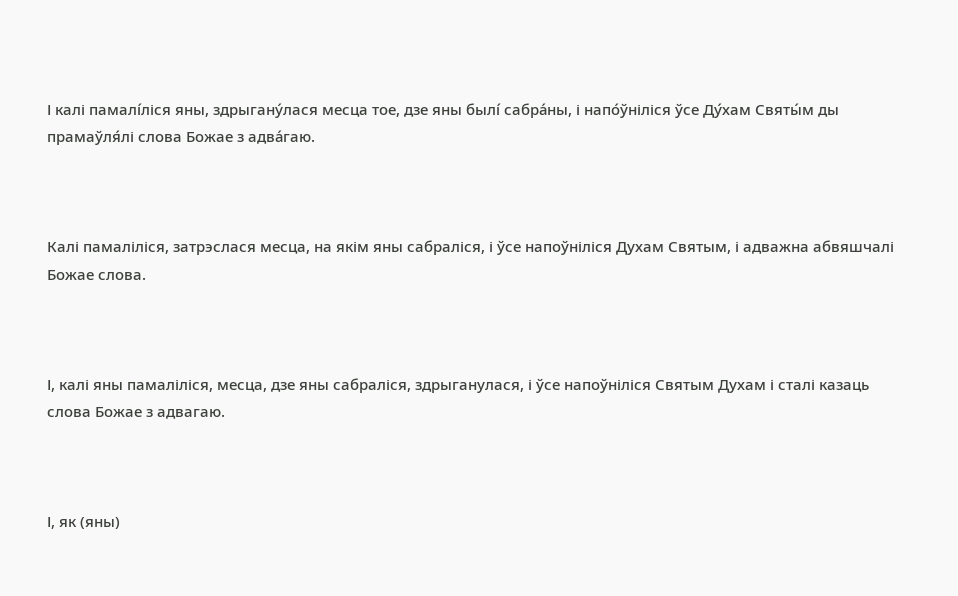І калі памалíліся яны, здрыгану́лася месца тое, дзе яны былí сабра́ны, і напо́ўніліся ўсе Ду́хам Святы́м ды прамаўля́лі слова Божае з адва́гаю.



Калі памаліліся, затрэслася месца, на якім яны сабраліся, і ўсе напоўніліся Духам Святым, і адважна абвяшчалі Божае слова.



І, калі яны памаліліся, месца, дзе яны сабраліся, здрыганулася, і ўсе напоўніліся Святым Духам і сталі казаць слова Божае з адвагаю.



І, як (яны)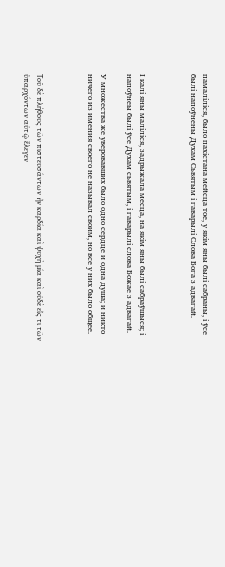памаліліся, было пахістана мейсца тое, у якім яны былі сабраны, і ўсе былі напоўнены Духам Сьвятым і гаварылі Слова Бога з адвагай.



І калі яны маліліся, задрыжала месца, на якім яны былі сабраўшыся; і напоўнеы былі ўсе Духам сьвятым, і гаварылі слова Божае з адвагай.

У множества же уверовавших было одно сердце и одна душа; и никто ничего из имения своего не называл своим, но все у них было общее.



Τοῦ δὲ πλήθους τῶν πιστευσάντων ἦν καρδία καὶ ψυχὴ μία καὶ οὐδὲ εἷς τι τῶν ὑπαρχόντων αὐτῷ ἔλεγεν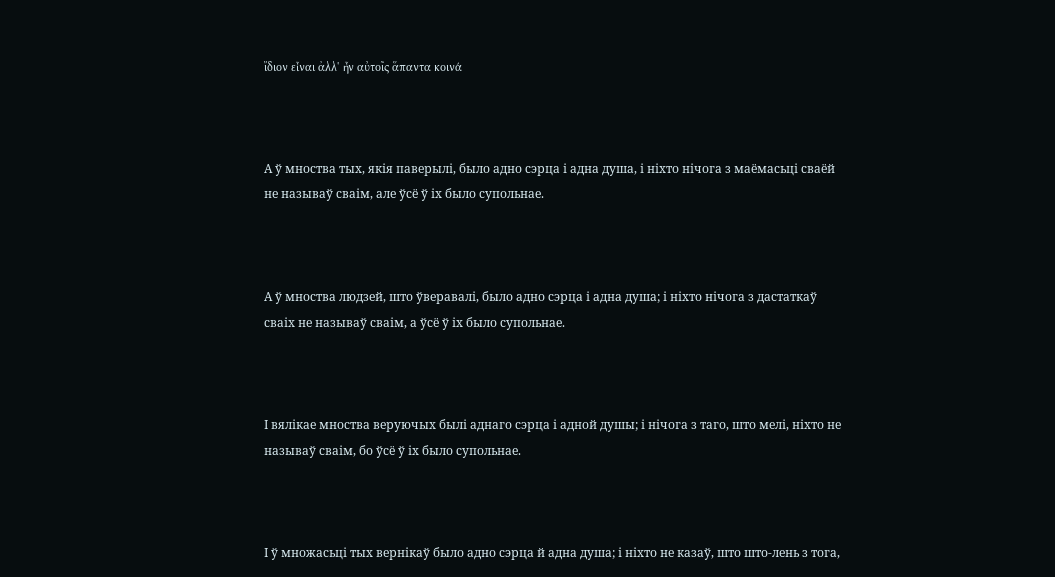ἴδιον εἶναι ἀλλ' ἦν αὐτοῖς ἅπαντα κοινά



А ў мноства тых, якія паверылі, было адно сэрца і адна душа, і ніхто нічога з маёмасьці сваёй не называў сваім, але ўсё ў іх было супольнае.



А ў мноства людзей, што ўверавалі, было адно сэрца і адна душа; і ніхто нічога з дастаткаў сваіх не называў сваім, а ўсё ў іх было супольнае.



І вялікае мноства веруючых былі аднаго сэрца і адной душы; і нічога з таго, што мелі, ніхто не называў сваім, бо ўсё ў іх было супольнае.



І ў множасьці тых вернікаў было адно сэрца й адна душа; і ніхто не казаў, што што-лень з тога,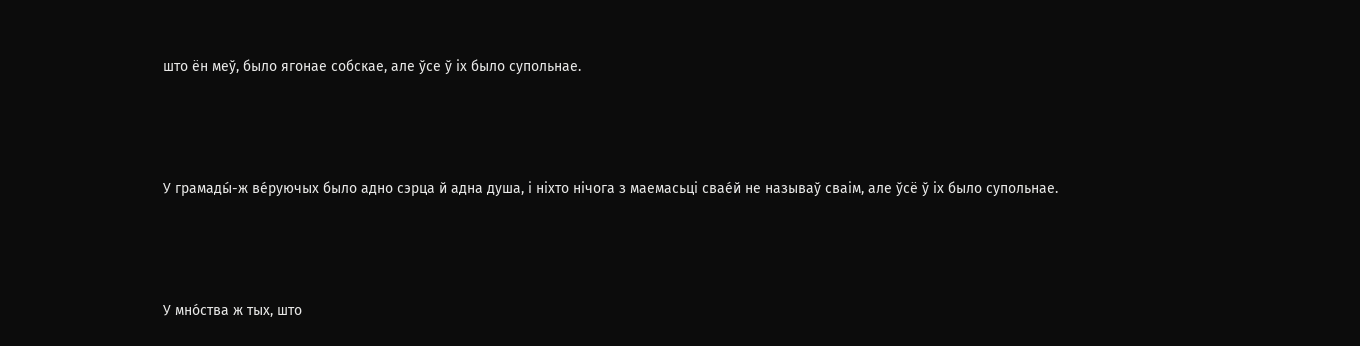што ён меў, было ягонае собскае, але ўсе ў іх было супольнае.



У грамады́-ж ве́руючых было адно сэрца й адна душа, і ніхто нічога з маемасьці свае́й не называў сваім, але ўсё ў іх было супольнае.



У мно́ства ж тых, што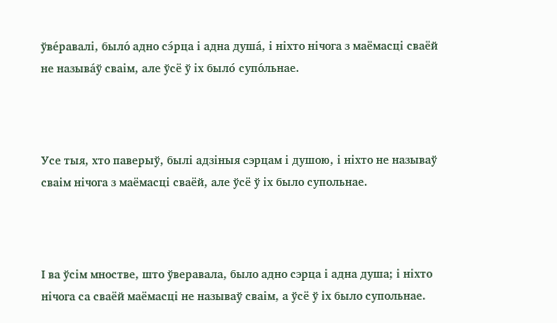ўве́равалі, было́ адно сэ́рца і адна душа́, і ніхто нічога з маёмасці сваёй не называ́ў сваім, але ўсё ў іх было́ супо́льнае.



Усе тыя, хто паверыў, былі адзіныя сэрцам і душою, і ніхто не называў сваім нічога з маёмасці сваёй, але ўсё ў іх было супольнае.



І ва ўсім мностве, што ўверавала, было адно сэрца і адна душа; і ніхто нічога са сваёй маёмасці не называў сваім, а ўсё ў іх было супольнае.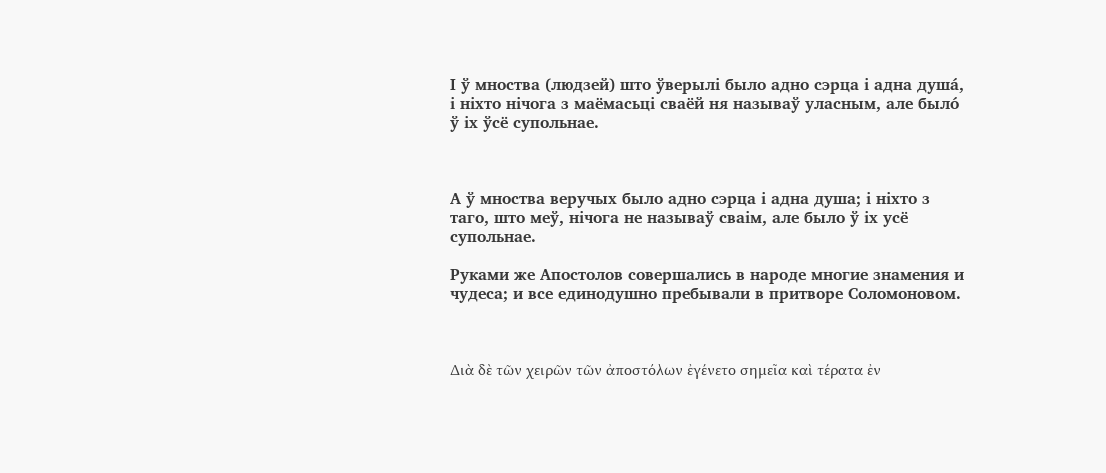І ў мноства (людзей) што ўверылі было адно сэрца і адна душа́, і ніхто нічога з маёмасьці сваёй ня называў уласным, але было́ ў іх ўсё супольнае.



А ў мноства веручых было адно сэрца і адна душа; і ніхто з таго, што меў, нічога не называў сваім, але было ў іх усё супольнае.

Руками же Апостолов совершались в народе многие знамения и чудеса; и все единодушно пребывали в притворе Соломоновом.



Διὰ δὲ τῶν χειρῶν τῶν ἀποστόλων ἐγένετο σημεῖα καὶ τέρατα ἐν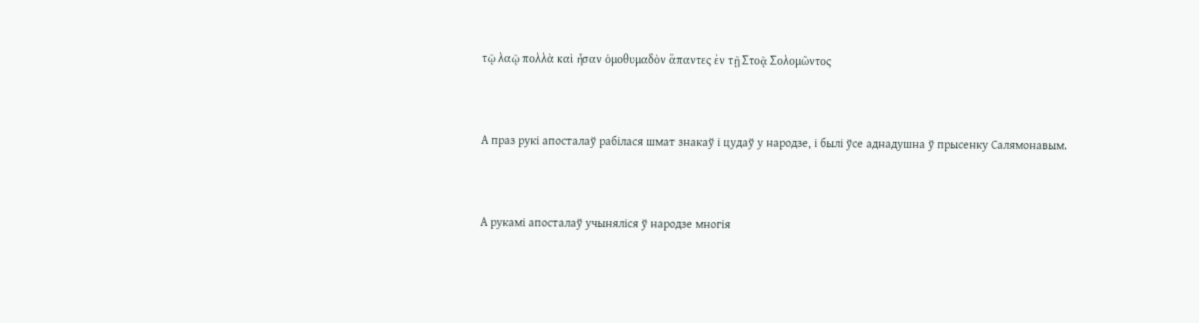τῷ λαῷ πολλὰ καὶ ἦσαν ὁμοθυμαδὸν ἅπαντες ἐν τῇ Στοᾷ Σολομῶντος



А праз рукі апосталаў рабілася шмат знакаў і цудаў у народзе, і былі ўсе аднадушна ў прысенку Салямонавым.



А рукамі апосталаў учыняліся ў народзе многія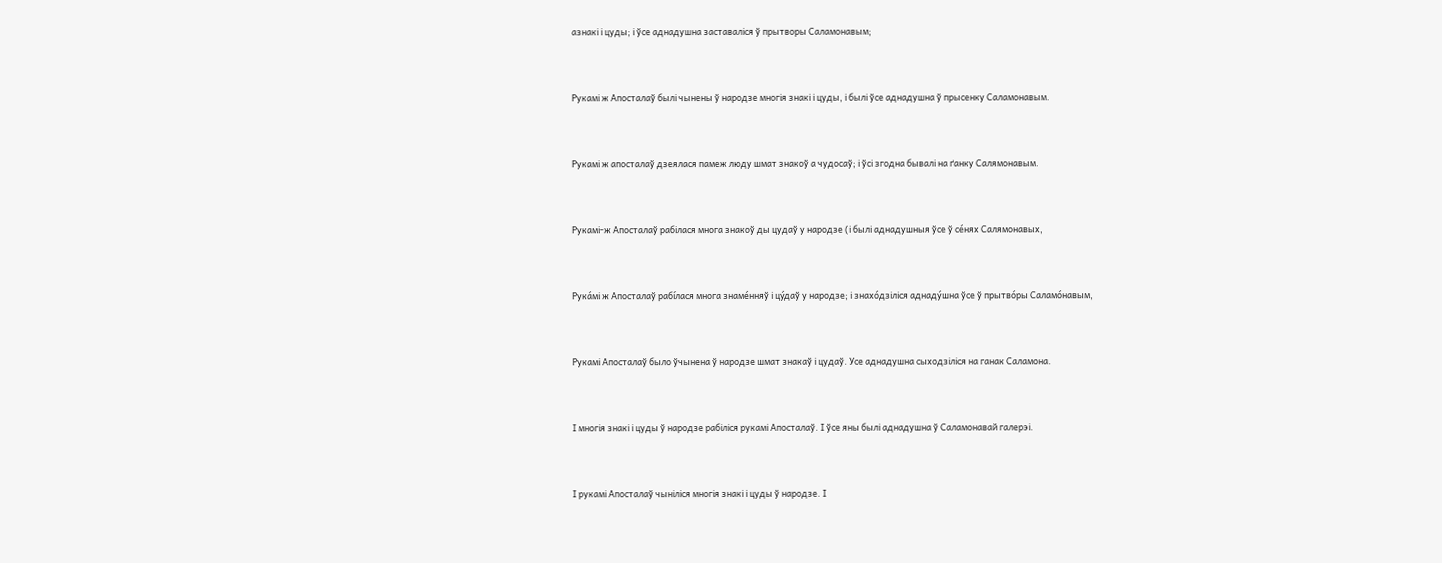азнакі і цуды; і ўсе аднадушна заставаліся ў прытворы Саламонавым;



Рукамі ж Апосталаў былі чынены ў народзе многія знакі і цуды, і былі ўсе аднадушна ў прысенку Саламонавым.



Рукамі ж апосталаў дзеялася памеж люду шмат знакоў а чудосаў; і ўсі згодна бывалі на ґанку Салямонавым.



Рукамі-ж Апосталаў рабілася многа знакоў ды цудаў у народзе (і былі аднадушныя ўсе ў се́нях Салямонавых,



Рука́мі ж Апосталаў рабíлася многа знаме́нняў і цу́даў у народзе; і знахо́дзіліся аднаду́шна ўсе ў прытво́ры Саламо́навым,



Рукамі Апосталаў было ўчынена ў народзе шмат знакаў і цудаў. Усе аднадушна сыходзіліся на ганак Саламона.



І многія знакі і цуды ў народзе рабіліся рукамі Апосталаў. І ўсе яны былі аднадушна ў Саламонавай галерэі.



І рукамі Апосталаў чыніліся многія знакі і цуды ў народзе. І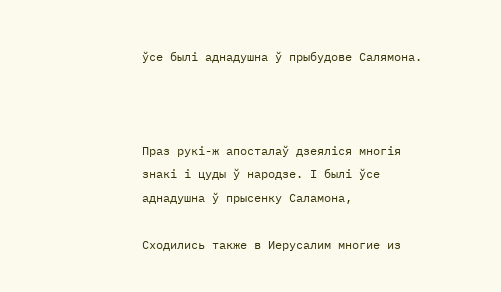ўсе былі аднадушна ў прыбудове Салямона.



Праз рукі-ж апосталаў дзеяліся многія знакі і цуды ў народзе. І былі ўсе аднадушна ў прысенку Саламона,

Сходились также в Иерусалим многие из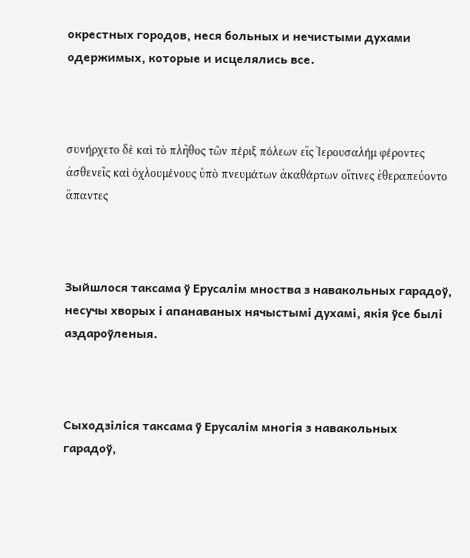окрестных городов, неся больных и нечистыми духами одержимых, которые и исцелялись все.



συνήρχετο δὲ καὶ τὸ πλῆθος τῶν πέριξ πόλεων εἴς Ἰερουσαλήμ φέροντες ἀσθενεῖς καὶ ὀχλουμένους ὑπὸ πνευμάτων ἀκαθάρτων οἵτινες ἐθεραπεύοντο ἅπαντες



Зыйшлося таксама ў Ерусалім мноства з навакольных гарадоў, несучы хворых і апанаваных нячыстымі духамі, якія ўсе былі аздароўленыя.



Сыходзіліся таксама ў Ерусалім многія з навакольных гарадоў,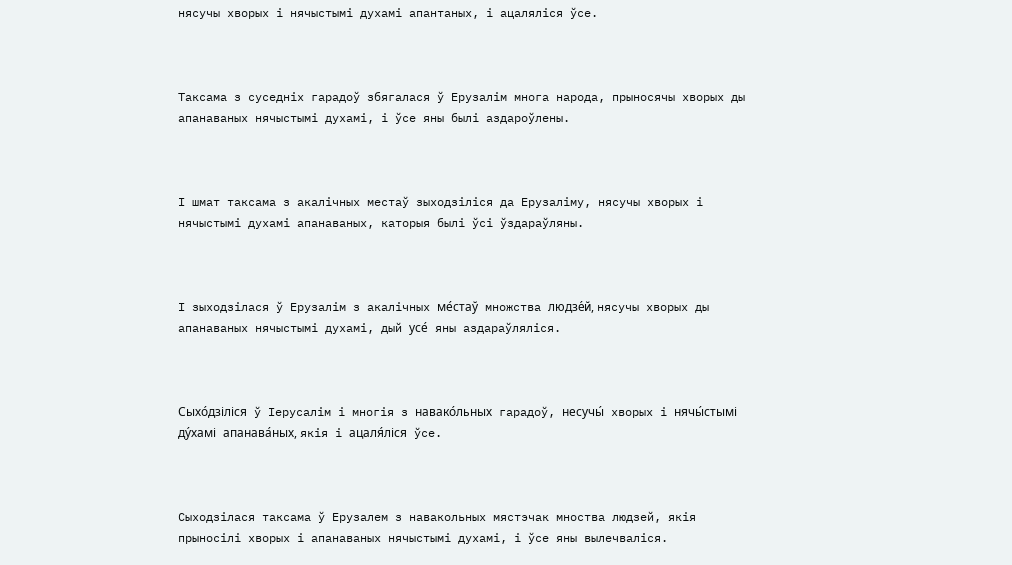нясучы хворых і нячыстымі духамі апантаных, і ацаляліся ўсе.



Таксама з суседніх гарадоў збягалася ў Ерузалім многа народа, прыносячы хворых ды апанаваных нячыстымі духамі, і ўсе яны былі аздароўлены.



І шмат таксама з акалічных местаў зыходзіліся да Ерузаліму, нясучы хворых і нячыстымі духамі апанаваных, каторыя былі ўсі ўздараўляны.



І зыходзілася ў Ерузалім з акалічных ме́стаў множства людзе́й, нясучы хворых ды апанаваных нячыстымі духамі, дый усе́ яны аздараўляліся.



Сыхо́дзіліся ў Іерусалім і многія з навако́льных гарадоў, несучы́ хворых і нячы́стымі ду́хамі апанава́ных, якія і ацаля́ліся ўсе.



Сыходзілася таксама ў Ерузалем з навакольных мястэчак мноства людзей, якія прыносілі хворых і апанаваных нячыстымі духамі, і ўсе яны вылечваліся.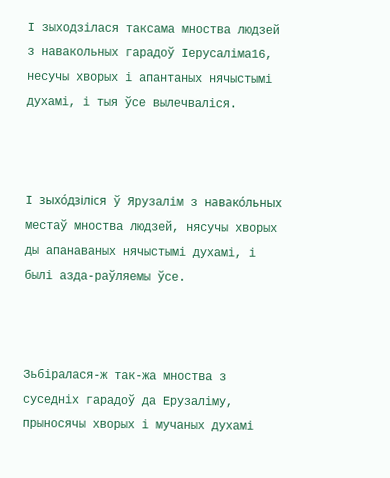І зыходзілася таксама мноства людзей з навакольных гарадоў Іерусаліма16, несучы хворых і апантаных нячыстымі духамі, і тыя ўсе вылечваліся.



І зыхо́дзіліся ў Ярузалім з навако́льных местаў мноства людзей, нясучы хворых ды апанаваных нячыстымі духамі, і былі азда-раўляемы ўсе.



Зьбіралася-ж так-жа мноства з суседніх гарадоў да Ерузаліму, прыносячы хворых і мучаных духамі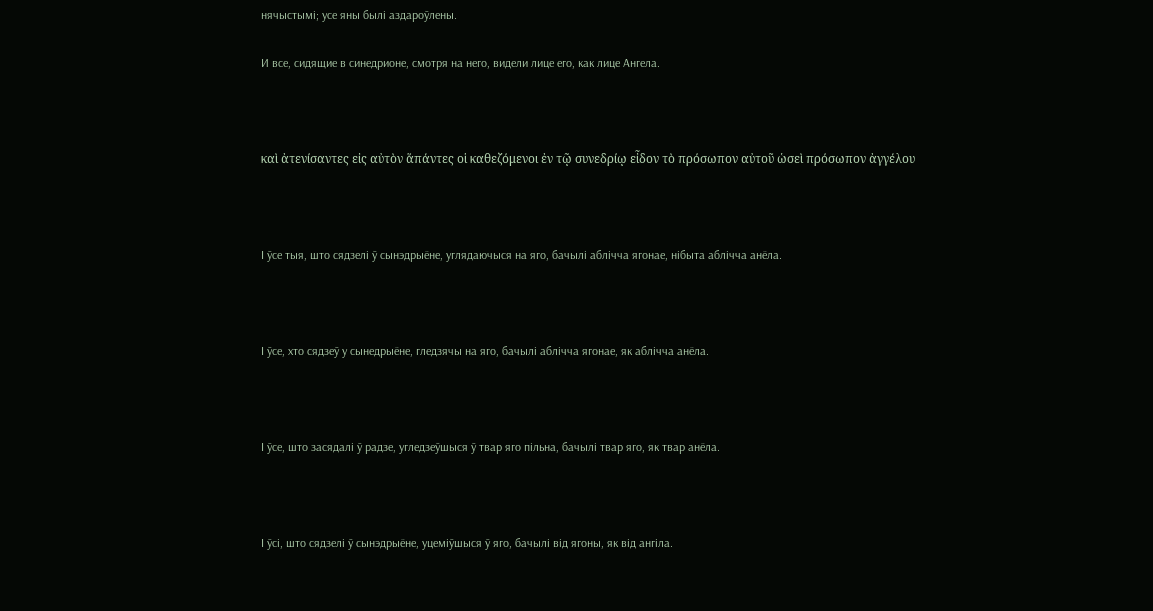нячыстымі; усе яны былі аздароўлены.

И все, сидящие в синедрионе, смотря на него, видели лице его, как лице Ангела.



καὶ ἀτενίσαντες εἰς αὐτὸν ἅπάντες οἱ καθεζόμενοι ἐν τῷ συνεδρίῳ εἶδον τὸ πρόσωπον αὐτοῦ ὡσεὶ πρόσωπον ἀγγέλου



І ўсе тыя, што сядзелі ў сынэдрыёне, углядаючыся на яго, бачылі аблічча ягонае, нібыта аблічча анёла.



І ўсе, хто сядзеў у сынедрыёне, гледзячы на яго, бачылі аблічча ягонае, як аблічча анёла.



І ўсе, што засядалі ў радзе, угледзеўшыся ў твар яго пільна, бачылі твар яго, як твар анёла.



І ўсі, што сядзелі ў сынэдрыёне, уцеміўшыся ў яго, бачылі від ягоны, як від ангіла.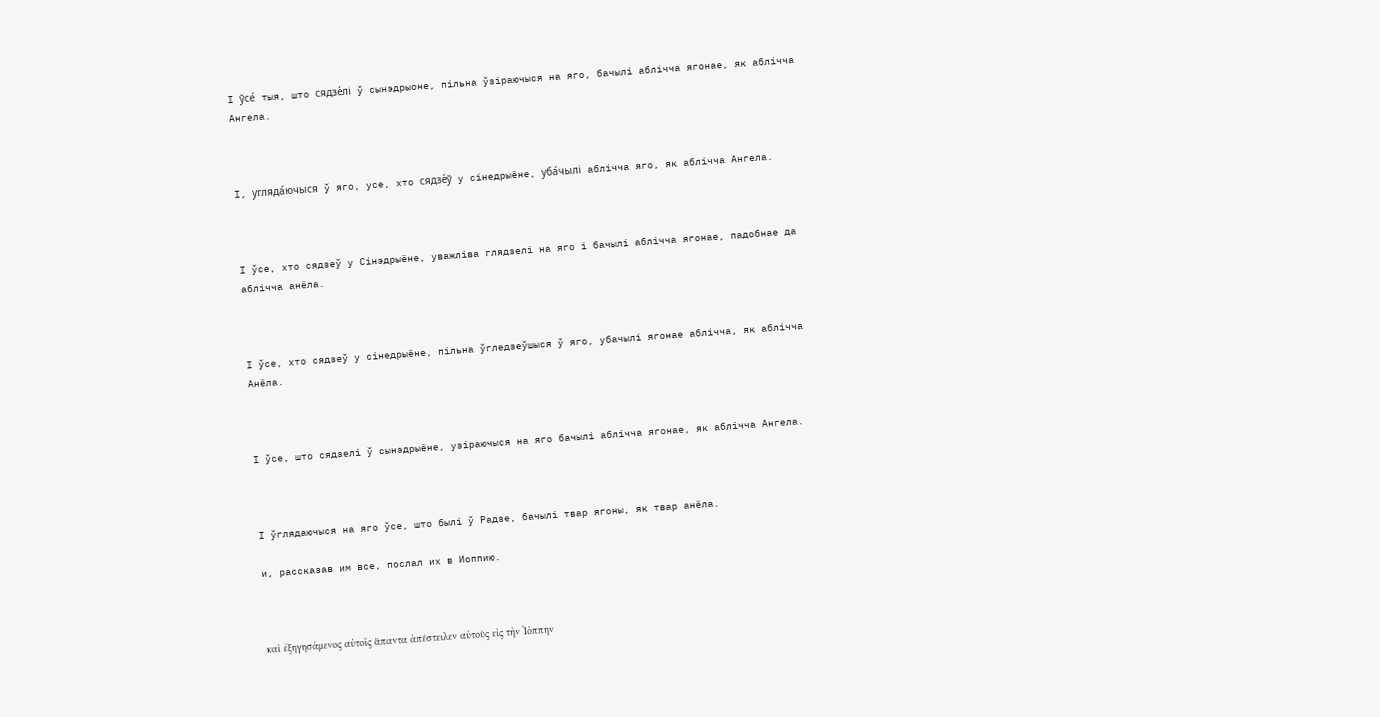І ўсе́ тыя, што сядзе́лі ў сынэдрыоне, пільна ўзіраючыся на яго, бачылі аблічча ягонае, як аблічча Ангела.



І, угляда́ючыся ў яго, усе, хто сядзе́ў у сінедрыёне, уба́чылі аблічча яго, як аблічча Ангела.



І ўсе, хто сядзеў у Сінэдрыёне, уважліва глядзелі на яго і бачылі аблічча ягонае, падобнае да аблічча анёла.



І ўсе, хто сядзеў у сінедрыёне, пільна ўгледзеўшыся ў яго, убачылі ягонае аблічча, як аблічча Анёла.



І ўсе, што сядзелі ў сынэдрыёне, узіраючыся на яго бачылі аблічча ягонае, як аблічча Ангела.



І ўглядаючыся на яго ўсе, што былі ў Радзе, бачылі твар ягоны, як твар анёла.

и, рассказав им все, послал их в Иоппию.



καὶ ἐξηγησάμενος αὐτοῖς ἅπαντα ἀπέστειλεν αὐτοὺς εἰς τὴν Ἰόππην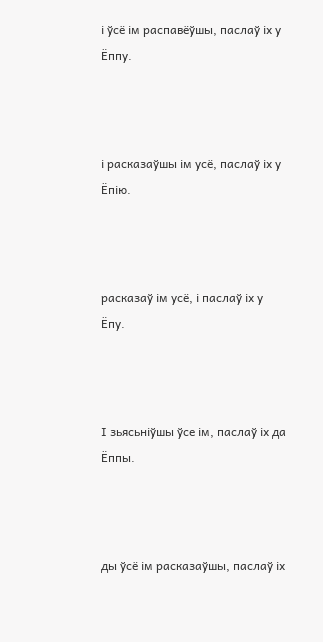і ўсё ім распавёўшы, паслаў іх у Ёппу.



і расказаўшы ім усё, паслаў іх у Ёпію.



расказаў ім усё, і паслаў іх у Ёпу.



І зьясьніўшы ўсе ім, паслаў іх да Ёппы.



ды ўсё ім расказаўшы, паслаў іх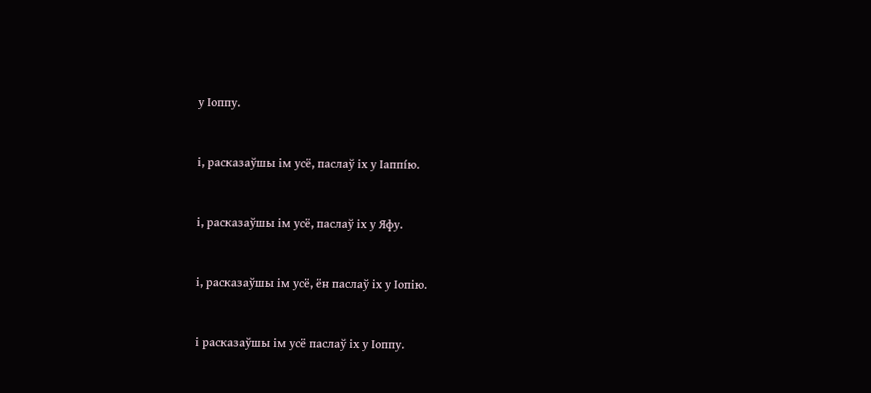у Іоппу.



і, расказаўшы ім усё, паслаў іх у Іаппíю.



і, расказаўшы ім усё, паслаў іх у Яфу.



і, расказаўшы ім усё, ён паслаў іх у Іопію.



і расказаўшы ім усё паслаў іх у Іоппу.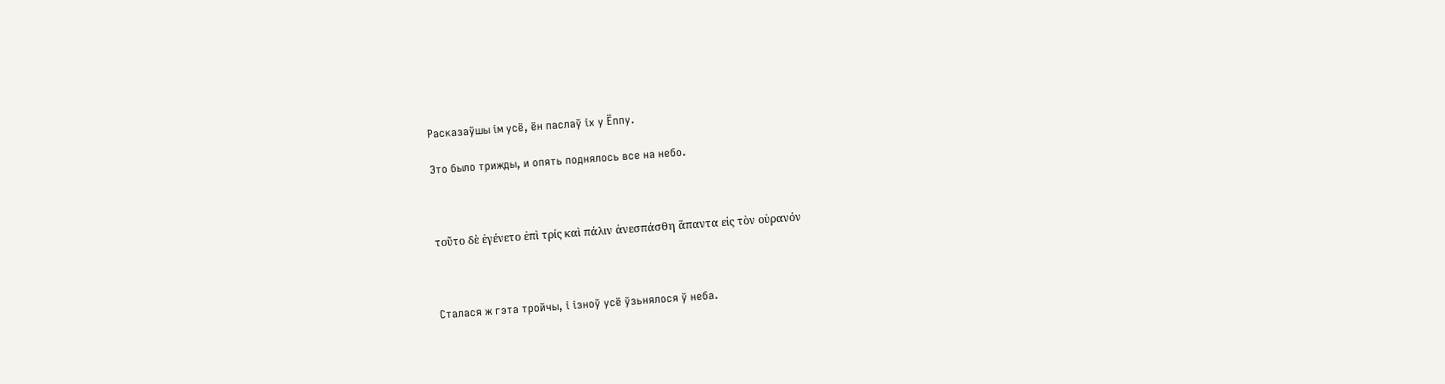Расказаўшы ім усё, ён паслаў іх у Ёппу.

Это было трижды, и опять поднялось все на небо.



τοῦτο δὲ ἐγένετο ἐπὶ τρίς καὶ πάλιν ἀνεσπάσθη ἅπαντα εἰς τὸν οὐρανόν



Сталася ж гэта тройчы, і ізноў усё ўзьнялося ў неба.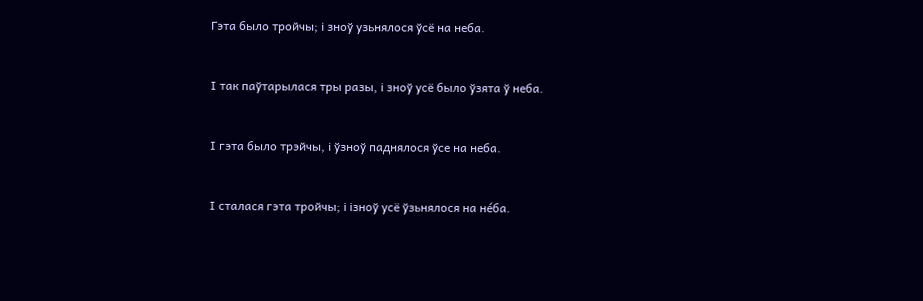Гэта было тройчы; і зноў узьнялося ўсё на неба.



І так паўтарылася тры разы, і зноў усё было ўзята ў неба.



І гэта было трэйчы, і ўзноў паднялося ўсе на неба.



І сталася гэта тройчы; і ізноў усё ўзьнялося на не́ба.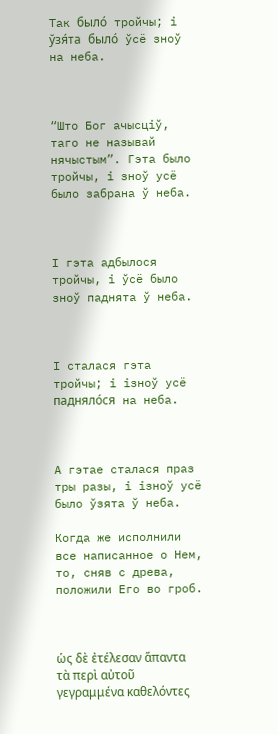Так было́ тройчы; і ўзя́та было́ ўсё зноў на неба.



“Што Бог ачысціў, таго не называй нячыстым”. Гэта было тройчы, і зноў усё было забрана ў неба.



І гэта адбылося тройчы, і ўсё было зноў паднята ў неба.



І сталася гэта тройчы; і ізноў усё падняло́ся на неба.



А гэтае сталася праз тры разы, і ізноў усё было ўзята ў неба.

Когда же исполнили все написанное о Нем, то, сняв с древа, положили Его во гроб.



ὡς δὲ ἐτέλεσαν ἅπαντα τὰ περὶ αὐτοῦ γεγραμμένα καθελόντες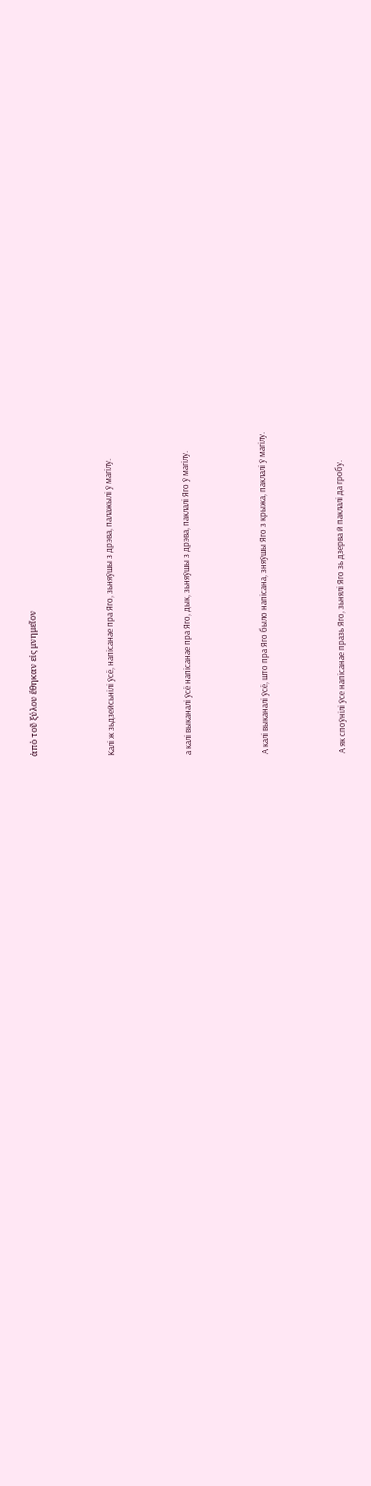ἀπὸ τοῦ ξύλου ἔθηκαν εἰς μνημεῖον



Калі ж зьдзейсьнілі ўсё, напісанае пра Яго, зьняўшы з дрэва, палажылі ў магілу.



а калі выканалі ўсё напісанае пра Яго, дык, зьняўшы з дрэва, паклалі Яго ў магілу.



А калі выканалі ўсё, што пра Яго было напісана, зняўшы Яго з крыжа, паклалі ў магілу.



А як споўнілі ўсе напісанае празь Яго, зьнялі Яго зь дзерва й паклалі да гробу.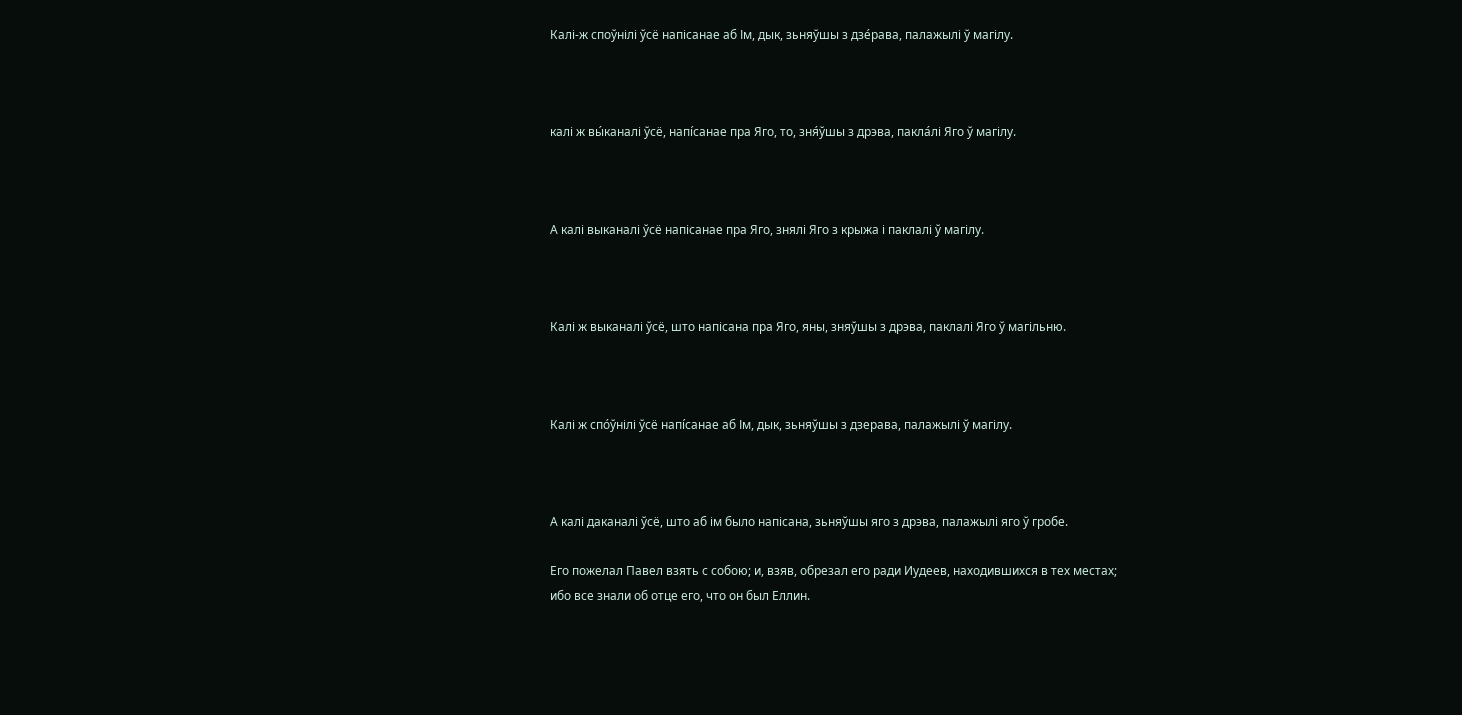Калі-ж споўнілі ўсё напісанае аб Ім, дык, зьняўшы з дзе́рава, палажылі ў магілу.



калі ж вы́каналі ўсё, напíсанае пра Яго, то, зня́ўшы з дрэва, пакла́лі Яго ў магілу.



А калі выканалі ўсё напісанае пра Яго, знялі Яго з крыжа і паклалі ў магілу.



Калі ж выканалі ўсё, што напісана пра Яго, яны, зняўшы з дрэва, паклалі Яго ў магільню.



Калі ж спо́ўнілі ўсё напíсанае аб Ім, дык, зьняўшы з дзерава, палажылі ў магілу.



А калі даканалі ўсё, што аб ім было напісана, зьняўшы яго з дрэва, палажылі яго ў гробе.

Его пожелал Павел взять с собою; и, взяв, обрезал его ради Иудеев, находившихся в тех местах; ибо все знали об отце его, что он был Еллин.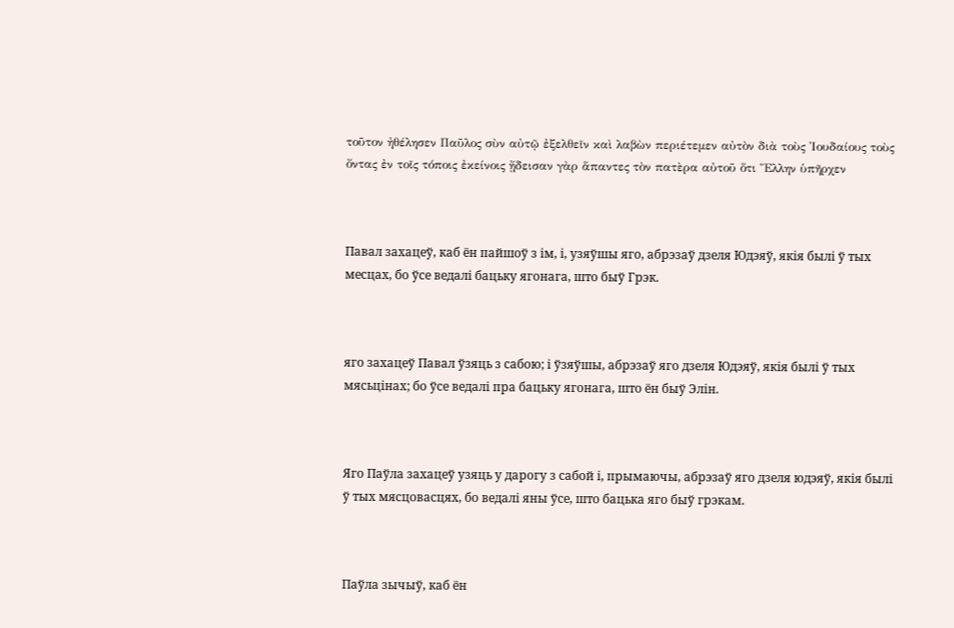τοῦτον ἠθέλησεν Παῦλος σὺν αὐτῷ ἐξελθεῖν καὶ λαβὼν περιέτεμεν αὐτὸν διὰ τοὺς Ἰουδαίους τοὺς ὄντας ἐν τοῖς τόποις ἐκείνοις ᾔδεισαν γὰρ ἅπαντες τὸν πατὲρα αὐτοῦ ὅτι Ἕλλην ὑπῆρχεν



Павал захацеў, каб ён пайшоў з ім, і, узяўшы яго, абрэзаў дзеля Юдэяў, якія былі ў тых месцах, бо ўсе ведалі бацьку ягонага, што быў Грэк.



яго захацеў Павал ўзяць з сабою; і ўзяўшы, абрэзаў яго дзеля Юдэяў, якія былі ў тых мясьцінах; бо ўсе ведалі пра бацьку ягонага, што ён быў Элін.



Яго Паўла захацеў узяць у дарогу з сабой і, прымаючы, абрэзаў яго дзеля юдэяў, якія былі ў тых мясцовасцях, бо ведалі яны ўсе, што бацька яго быў грэкам.



Паўла зычыў, каб ён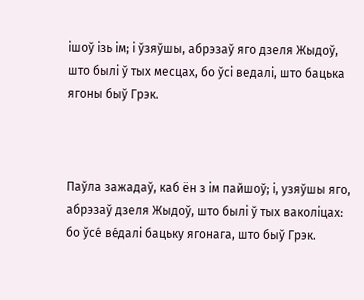ішоў ізь ім; і ўзяўшы, абрэзаў яго дзеля Жыдоў, што былі ў тых месцах, бо ўсі ведалі, што бацька ягоны быў Грэк.



Паўла зажадаў, каб ён з ім пайшоў; і, узяўшы яго, абрэзаў дзеля Жыдоў, што былі ў тых ваколіцах: бо ўсе́ ве́далі бацьку ягонага, што быў Грэк.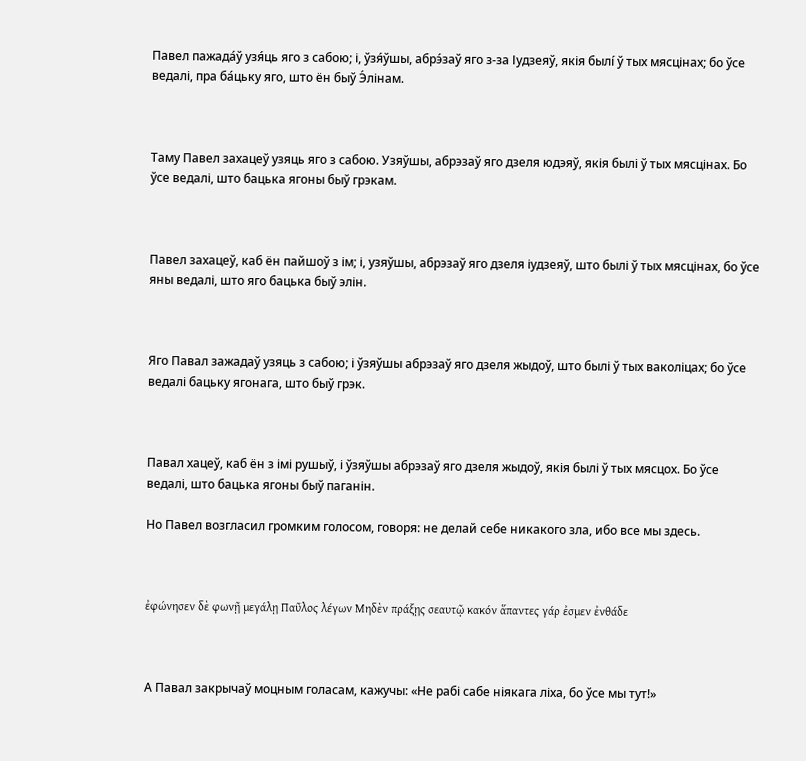Павел пажада́ў узя́ць яго з сабою; і, ўзя́ўшы, абрэ́заў яго з-за Іудзеяў, якія былí ў тых мясцінах; бо ўсе ведалі, пра ба́цьку яго, што ён быў Э́лінам.



Таму Павел захацеў узяць яго з сабою. Узяўшы, абрэзаў яго дзеля юдэяў, якія былі ў тых мясцінах. Бо ўсе ведалі, што бацька ягоны быў грэкам.



Павел захацеў, каб ён пайшоў з ім; і, узяўшы, абрэзаў яго дзеля іудзеяў, што былі ў тых мясцінах, бо ўсе яны ведалі, што яго бацька быў элін.



Яго Павал зажадаў узяць з сабою; і ўзяўшы абрэзаў яго дзеля жыдоў, што былі ў тых ваколіцах; бо ўсе ведалі бацьку ягонага, што быў грэк.



Павал хацеў, каб ён з імі рушыў, і ўзяўшы абрэзаў яго дзеля жыдоў, якія былі ў тых мясцох. Бо ўсе ведалі, што бацька ягоны быў паганін.

Но Павел возгласил громким голосом, говоря: не делай себе никакого зла, ибо все мы здесь.



ἐφώνησεν δὲ φωνῇ μεγάλῃ Παῦλος λέγων Μηδὲν πράξῃς σεαυτῷ κακόν ἅπαντες γάρ ἐσμεν ἐνθάδε



А Павал закрычаў моцным голасам, кажучы: «Не рабі сабе ніякага ліха, бо ўсе мы тут!»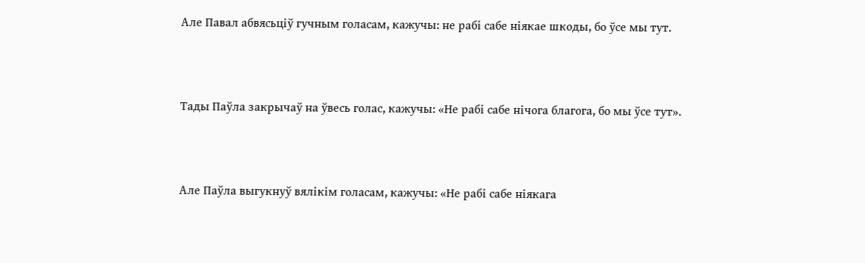Але Павал абвясьціў гучным голасам, кажучы: не рабі сабе ніякае шкоды, бо ўсе мы тут.



Тады Паўла закрычаў на ўвесь голас, кажучы: «Не рабі сабе нічога благога, бо мы ўсе тут».



Але Паўла выгукнуў вялікім голасам, кажучы: «Не рабі сабе ніякага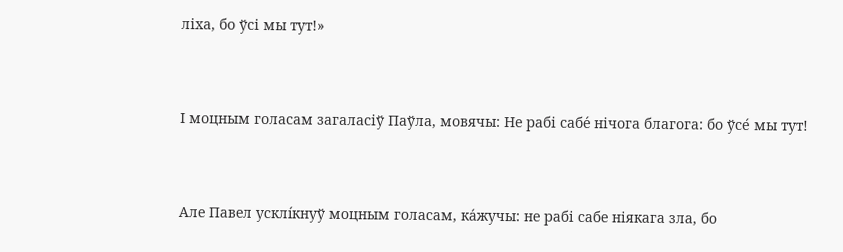ліха, бо ўсі мы тут!»



І моцным голасам загаласіў Паўла, мовячы: Не рабі сабе́ нічога благога: бо ўсе́ мы тут!



Але Павел усклíкнуў моцным голасам, ка́жучы: не рабі сабе ніякага зла, бо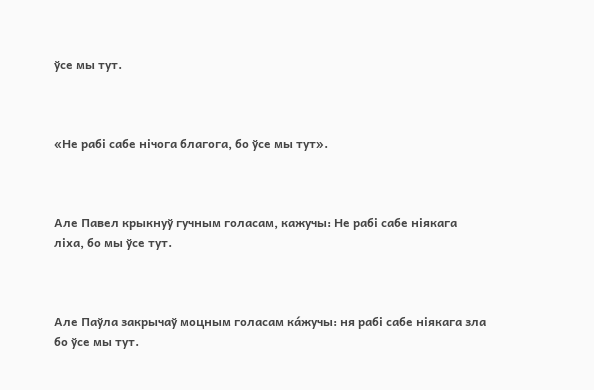ўсе мы тут.



«Не рабі сабе нічога благога, бо ўсе мы тут».



Але Павел крыкнуў гучным голасам, кажучы: Не рабі сабе ніякага ліха, бо мы ўсе тут.



Але Паўла закрычаў моцным голасам ка́жучы: ня рабі сабе ніякага зла бо ўсе мы тут.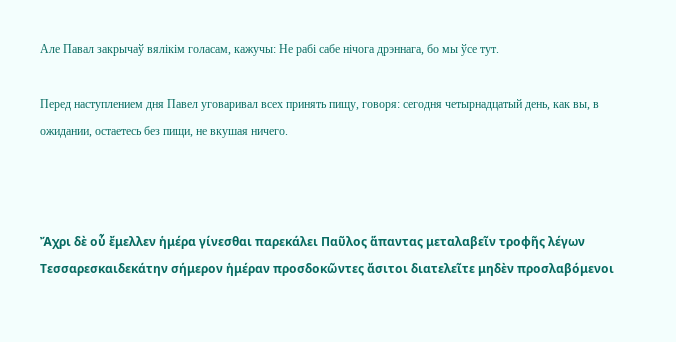Але Павал закрычаў вялікім голасам, кажучы: Не рабі сабе нічога дрэннага, бо мы ўсе тут.

Перед наступлением дня Павел уговаривал всех принять пищу, говоря: сегодня четырнадцатый день, как вы, в ожидании, остаетесь без пищи, не вкушая ничего.



Ἄχρι δὲ οὗ ἔμελλεν ἡμέρα γίνεσθαι παρεκάλει Παῦλος ἅπαντας μεταλαβεῖν τροφῆς λέγων Τεσσαρεσκαιδεκάτην σήμερον ἡμέραν προσδοκῶντες ἄσιτοι διατελεῖτε μηδὲν προσλαβόμενοι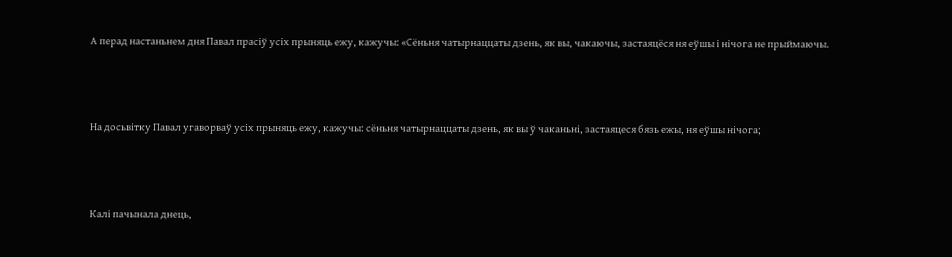А перад настаньнем дня Павал прасіў усіх прыняць ежу, кажучы: «Сёньня чатырнаццаты дзень, як вы, чакаючы, застаяцёся ня еўшы і нічога не прыймаючы.



На досьвітку Павал угаворваў усіх прыняць ежу, кажучы: сёньня чатырнаццаты дзень, як вы ў чаканьні, застаяцеся бязь ежы, ня еўшы нічога;



Калі пачынала днець,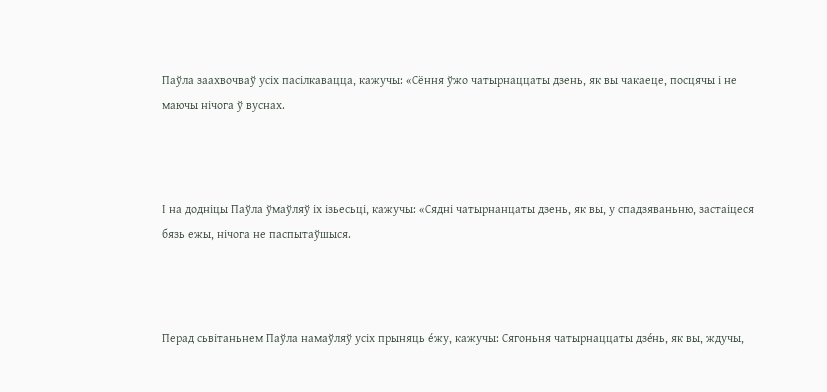Паўла заахвочваў усіх пасілкавацца, кажучы: «Сёння ўжо чатырнаццаты дзень, як вы чакаеце, посцячы і не маючы нічога ў вуснах.



І на додніцы Паўла ўмаўляў іх ізьесьці, кажучы: «Сядні чатырнанцаты дзень, як вы, у спадзяваньню, застаіцеся бязь ежы, нічога не паспытаўшыся.



Перад сьвітаньнем Паўла намаўляў усіх прыняць е́жу, кажучы: Сягоньня чатырнаццаты дзе́нь, як вы, ждучы,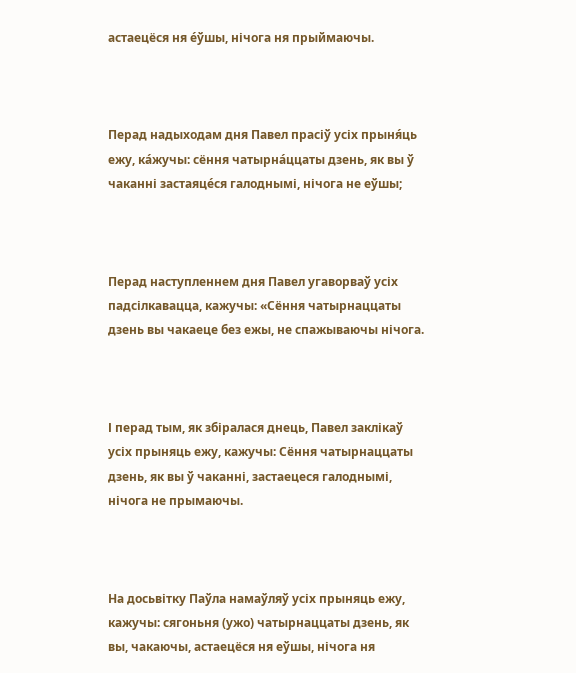астаецёся ня е́ўшы, нічога ня прыймаючы.



Перад надыходам дня Павел прасіў усіх прыня́ць ежу, ка́жучы: сёння чатырна́ццаты дзень, як вы ў чаканні застаяце́ся галоднымі, нічога не еўшы;



Перад наступленнем дня Павел угаворваў усіх падсілкавацца, кажучы: «Сёння чатырнаццаты дзень вы чакаеце без ежы, не спажываючы нічога.



І перад тым, як збіралася днець, Павел заклікаў усіх прыняць ежу, кажучы: Сёння чатырнаццаты дзень, як вы ў чаканні, застаецеся галоднымі, нічога не прымаючы.



На досьвітку Паўла намаўляў усіх прыняць ежу, кажучы: сягоньня (ужо) чатырнаццаты дзень, як вы, чакаючы, астаецёся ня еўшы, нічога ня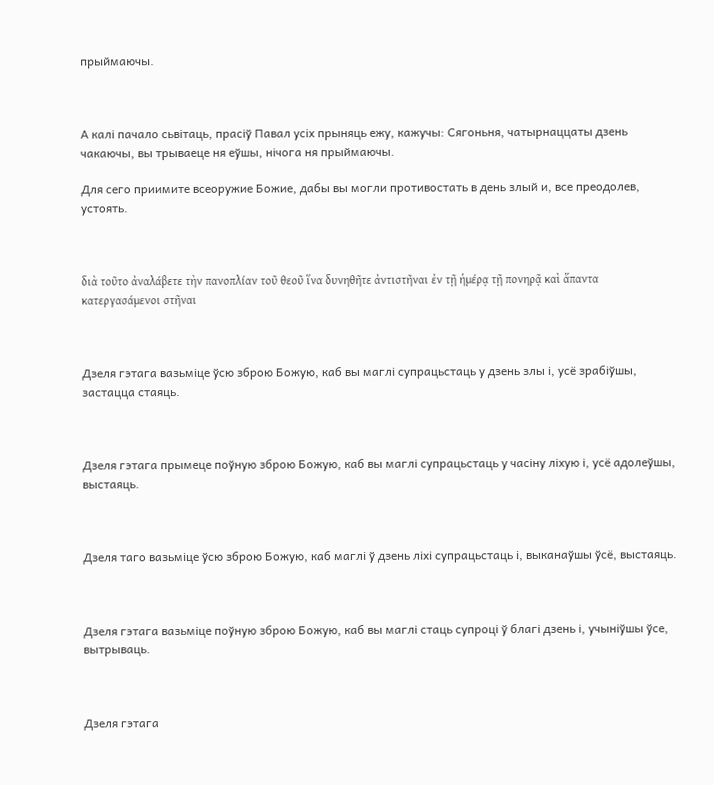прыймаючы.



А калі пачало сьвітаць, прасіў Павал усіх прыняць ежу, кажучы: Сягоньня, чатырнаццаты дзень чакаючы, вы трываеце ня еўшы, нічога ня прыймаючы.

Для сего приимите всеоружие Божие, дабы вы могли противостать в день злый и, все преодолев, устоять.



διὰ τοῦτο ἀναλάβετε τὴν πανοπλίαν τοῦ θεοῦ ἵνα δυνηθῆτε ἀντιστῆναι ἐν τῇ ἡμέρᾳ τῇ πονηρᾷ καὶ ἅπαντα κατεργασάμενοι στῆναι



Дзеля гэтага вазьміце ўсю зброю Божую, каб вы маглі супрацьстаць у дзень злы і, усё зрабіўшы, застацца стаяць.



Дзеля гэтага прымеце поўную зброю Божую, каб вы маглі супрацьстаць у часіну ліхую і, усё адолеўшы, выстаяць.



Дзеля таго вазьміце ўсю зброю Божую, каб маглі ў дзень ліхі супрацьстаць і, выканаўшы ўсё, выстаяць.



Дзеля гэтага вазьміце поўную зброю Божую, каб вы маглі стаць супроці ў благі дзень і, учыніўшы ўсе, вытрываць.



Дзеля гэтага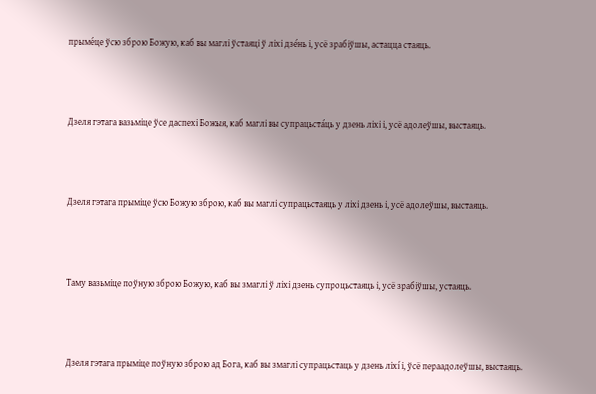прыме́це ўсю зброю Божую, каб вы маглі ўстаяці ў ліхі дзе́нь і, усё зрабіўшы, астацца стаяць.



Дзеля гэтага вазьміце ўсе даспехі Божыя, каб маглі вы супрацьста́ць у дзень ліхі і, усё адолеўшы, выстаяць.



Дзеля гэтага прыміце ўсю Божую зброю, каб вы маглі супрацьстаяць у ліхі дзень і, усё адолеўшы, выстаяць.



Таму вазьміце поўную зброю Божую, каб вы змаглі ў ліхі дзень супроцьстаяць і, усё зрабіўшы, устаяць.



Дзеля гэтага прыміце поўную зброю ад Бога, каб вы змаглі супрацьстаць у дзень ліхí і, ўсё пераадолеўшы, выстаяць.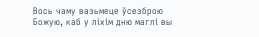Вось чаму вазьмеце ўсезброю Божую, каб у ліхім дню маглі вы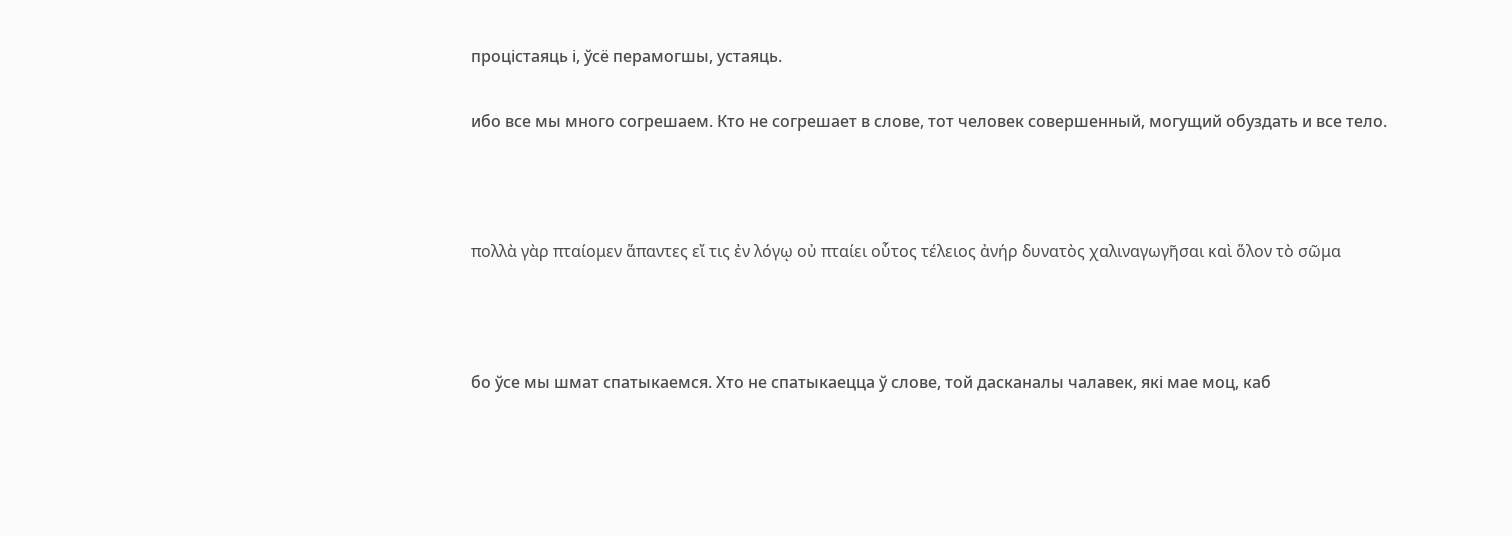процістаяць і, ўсё перамогшы, устаяць.

ибо все мы много согрешаем. Кто не согрешает в слове, тот человек совершенный, могущий обуздать и все тело.



πολλὰ γὰρ πταίομεν ἅπαντες εἴ τις ἐν λόγῳ οὐ πταίει οὗτος τέλειος ἀνήρ δυνατὸς χαλιναγωγῆσαι καὶ ὅλον τὸ σῶμα



бо ўсе мы шмат спатыкаемся. Хто не спатыкаецца ў слове, той дасканалы чалавек, які мае моц, каб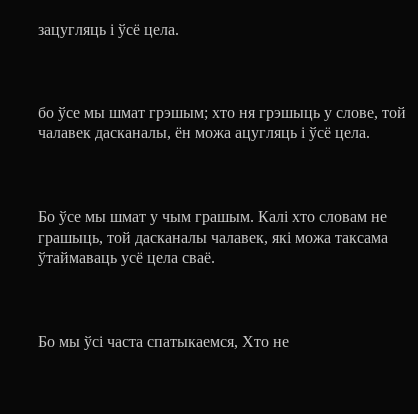зацугляць і ўсё цела.



бо ўсе мы шмат грэшым; хто ня грэшыць у слове, той чалавек дасканалы, ён можа ацугляць і ўсё цела.



Бо ўсе мы шмат у чым грашым. Калі хто словам не грашыць, той дасканалы чалавек, які можа таксама ўтаймаваць усё цела сваё.



Бо мы ўсі часта спатыкаемся, Хто не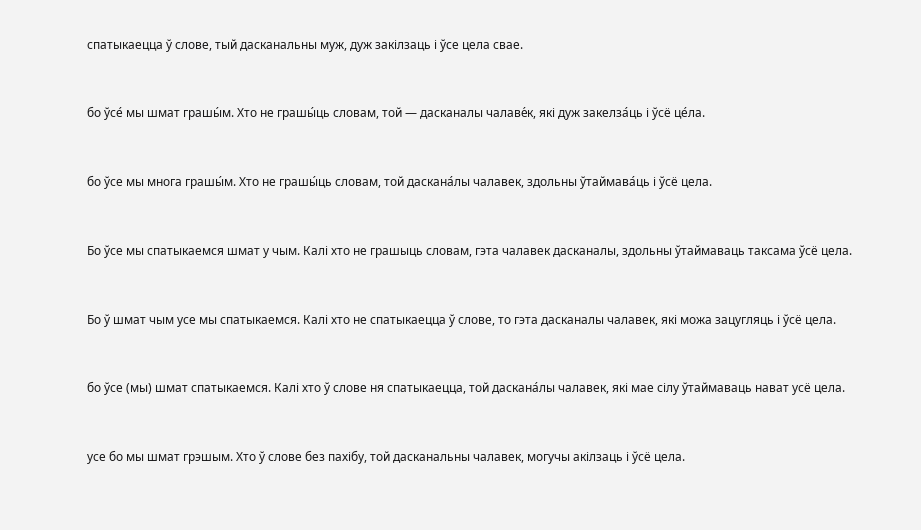спатыкаецца ў слове, тый дасканальны муж, дуж закілзаць і ўсе цела свае.



бо ўсе́ мы шмат грашы́м. Хто не грашы́ць словам, той — дасканалы чалаве́к, які дуж закелза́ць і ўсё це́ла.



бо ўсе мы многа грашы́м. Хто не грашы́ць словам, той даскана́лы чалавек, здольны ўтаймава́ць і ўсё цела.



Бо ўсе мы спатыкаемся шмат у чым. Калі хто не грашыць словам, гэта чалавек дасканалы, здольны ўтаймаваць таксама ўсё цела.



Бо ў шмат чым усе мы спатыкаемся. Калі хто не спатыкаецца ў слове, то гэта дасканалы чалавек, які можа зацугляць і ўсё цела.



бо ўсе (мы) шмат спатыкаемся. Калі хто ў слове ня спатыкаецца, той даскана́лы чалавек, які мае сілу ўтаймаваць нават усё цела.



усе бо мы шмат грэшым. Хто ў слове без пахібу, той дасканальны чалавек, могучы акілзаць і ўсё цела.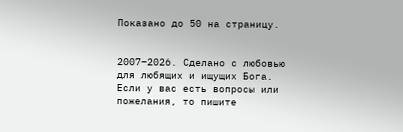Показано до 50 на страницу.


2007–2026. Сделано с любовью для любящих и ищущих Бога. Если у вас есть вопросы или пожелания, то пишите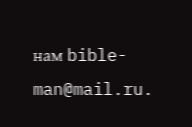нам bible-man@mail.ru.